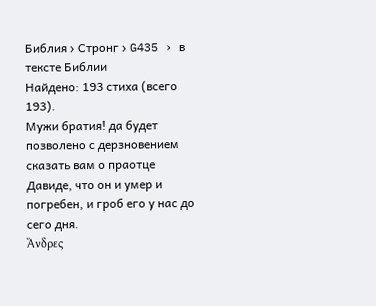Библия › Стронг › G435 › в тексте Библии
Найдено: 193 стиха (всего 193).
Мужи братия! да будет позволено с дерзновением сказать вам о праотце Давиде, что он и умер и погребен, и гроб его у нас до сего дня.
Ἄνδρες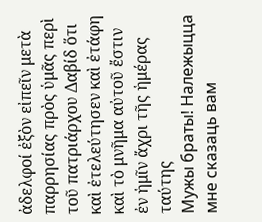ἀδελφοί ἐξὸν εἰπεῖν μετὰ παρρησίας πρὸς ὑμᾶς περὶ τοῦ πατριάρχου Δαβίδ ὅτι καὶ ἐτελεύτησεν καὶ ἐτάφη καὶ τὸ μνῆμα αὐτοῦ ἔστιν ἐν ἡμῖν ἄχρι τῆς ἡμέρας ταύτης
Мужы браты! Належыцца мне сказаць вам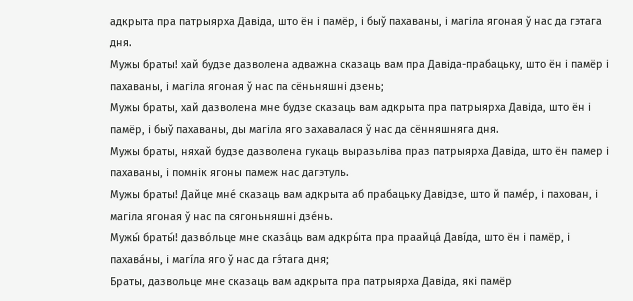адкрыта пра патрыярха Давіда, што ён і памёр, і быў пахаваны, і магіла ягоная ў нас да гэтага дня.
Мужы браты! хай будзе дазволена адважна сказаць вам пра Давіда-прабацьку, што ён і памёр і пахаваны, і магіла ягоная ў нас па сёньняшні дзень;
Мужы браты, хай дазволена мне будзе сказаць вам адкрыта пра патрыярха Давіда, што ён і памёр, і быў пахаваны, ды магіла яго захавалася ў нас да сённяшняга дня.
Мужы браты, няхай будзе дазволена гукаць выразьліва праз патрыярха Давіда, што ён памер і пахаваны, і помнік ягоны памеж нас дагэтуль.
Мужы браты! Дайце мне́ сказаць вам адкрыта аб прабацьку Давідзе, што й паме́р, і пахован, і магіла ягоная ў нас па сягоньняшні дзе́нь.
Мужы́ браты́! дазво́льце мне сказа́ць вам адкры́та пра праайца́ Давíда, што ён і памёр, і пахава́ны, і магíла яго ў нас да гэ́тага дня;
Браты, дазвольце мне сказаць вам адкрыта пра патрыярха Давіда, які памёр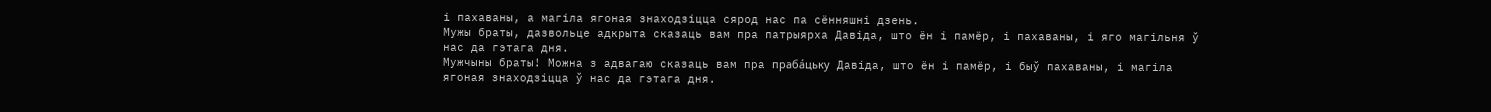і пахаваны, а магіла ягоная знаходзіцца сярод нас па сённяшні дзень.
Мужы браты, дазвольце адкрыта сказаць вам пра патрыярха Давіда, што ён і памёр, і пахаваны, і яго магільня ў нас да гэтага дня.
Мужчыны браты! Можна з адвагаю сказаць вам пра праба́цьку Давіда, што ён і памёр, і быў пахаваны, і магіла ягоная знаходзіцца ў нас да гэтага дня.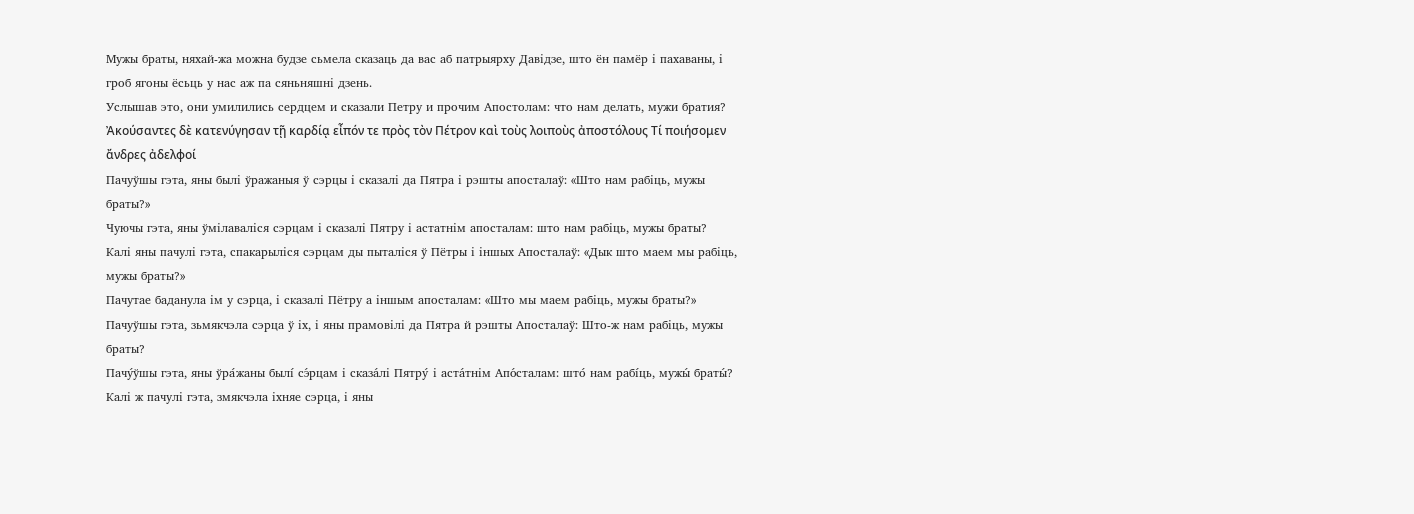Мужы браты, няхай-жа можна будзе сьмела сказаць да вас аб патрыярху Давідзе, што ён памёр і пахаваны, і гроб ягоны ёсьць у нас аж па сяньняшні дзень.
Услышав это, они умилились сердцем и сказали Петру и прочим Апостолам: что нам делать, мужи братия?
Ἀκούσαντες δὲ κατενύγησαν τῇ καρδίᾳ εἶπόν τε πρὸς τὸν Πέτρον καὶ τοὺς λοιποὺς ἀποστόλους Τί ποιήσομεν ἄνδρες ἀδελφοί
Пачуўшы гэта, яны былі ўражаныя ў сэрцы і сказалі да Пятра і рэшты апосталаў: «Што нам рабіць, мужы браты?»
Чуючы гэта, яны ўмілаваліся сэрцам і сказалі Пятру і астатнім апосталам: што нам рабіць, мужы браты?
Калі яны пачулі гэта, спакарыліся сэрцам ды пыталіся ў Пётры і іншых Апосталаў: «Дык што маем мы рабіць, мужы браты?»
Пачутае баданула ім у сэрца, і сказалі Пётру а іншым апосталам: «Што мы маем рабіць, мужы браты?»
Пачуўшы гэта, зьмякчэла сэрца ў іх, і яны прамовілі да Пятра й рэшты Апосталаў: Што-ж нам рабіць, мужы браты?
Пачу́ўшы гэта, яны ўра́жаны былí сэ́рцам і сказа́лі Пятру́ і аста́тнім Апо́сталам: што́ нам рабíць, мужы́ браты́?
Калі ж пачулі гэта, змякчэла іхняе сэрца, і яны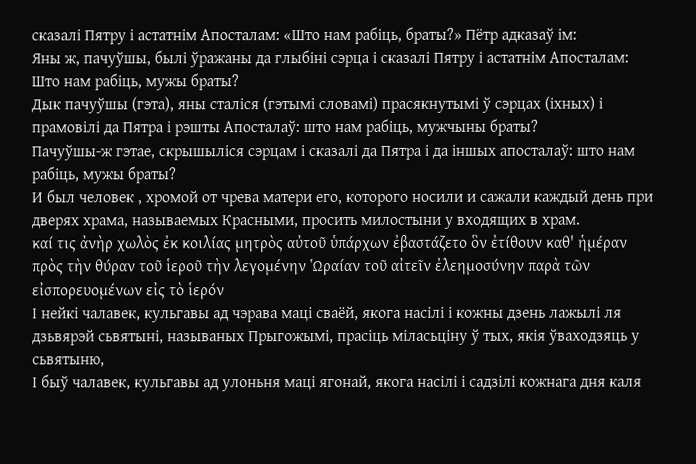сказалі Пятру і астатнім Апосталам: «Што нам рабіць, браты?» Пётр адказаў ім:
Яны ж, пачуўшы, былі ўражаны да глыбіні сэрца і сказалі Пятру і астатнім Апосталам: Што нам рабіць, мужы браты?
Дык пачуўшы (гэта), яны сталіся (гэтымі словамі) прасякнутымі ў сэрцах (іхных) і прамовілі да Пятра і рэшты Апосталаў: што нам рабіць, мужчыны браты?
Пачуўшы-ж гэтае, скрышыліся сэрцам і сказалі да Пятра і да іншых апосталаў: што нам рабіць, мужы браты?
И был человек , хромой от чрева матери его, которого носили и сажали каждый день при дверях храма, называемых Красными, просить милостыни у входящих в храм.
καί τις ἀνὴρ χωλὸς ἐκ κοιλίας μητρὸς αὐτοῦ ὑπάρχων ἐβαστάζετο ὃν ἐτίθουν καθ' ἡμέραν πρὸς τὴν θύραν τοῦ ἱεροῦ τὴν λεγομένην Ὡραίαν τοῦ αἰτεῖν ἐλεημοσύνην παρὰ τῶν εἰσπορευομένων εἰς τὸ ἱερόν
І нейкі чалавек, кульгавы ад чэрава маці сваёй, якога насілі і кожны дзень лажылі ля дзьвярэй сьвятыні, называных Прыгожымі, прасіць міласьціну ў тых, якія ўваходзяць у сьвятыню,
І быў чалавек, кульгавы ад улоньня маці ягонай, якога насілі і садзілі кожнага дня каля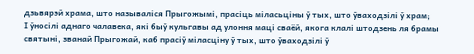дзьвярэй храма, што называліся Прыгожымі, прасіць міласьціны ў тых, што ўваходзілі ў храм;
І ўносілі аднаго чалавека, які быў кульгавы ад улоння маці сваёй, якога клалі штодзень ля брамы святыні, званай Прыгожай, каб прасіў міласціну ў тых, што ўваходзілі ў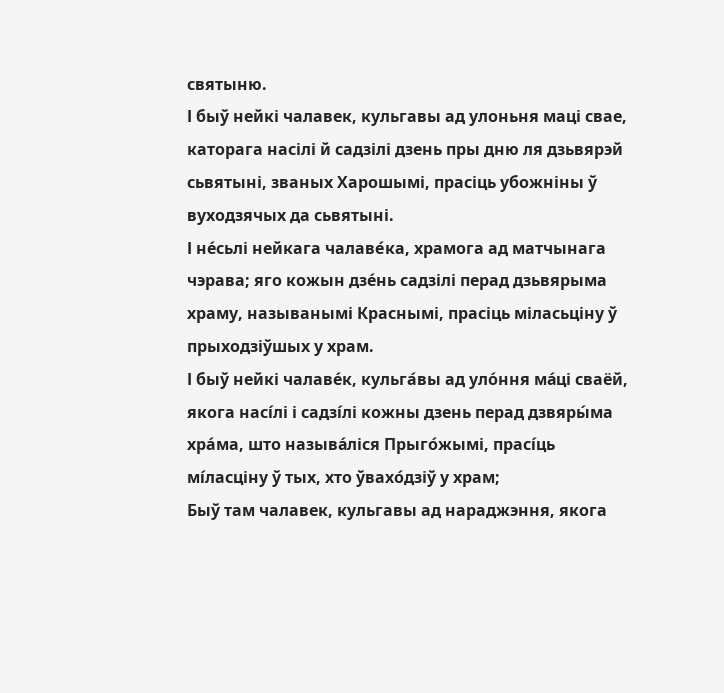святыню.
І быў нейкі чалавек, кульгавы ад улоньня маці свае, каторага насілі й садзілі дзень пры дню ля дзьвярэй сьвятыні, званых Харошымі, прасіць убожніны ў вуходзячых да сьвятыні.
І не́сьлі нейкага чалаве́ка, храмога ад матчынага чэрава; яго кожын дзе́нь садзілі перад дзьвярыма храму, называнымі Краснымі, прасіць міласьціну ў прыходзіўшых у храм.
І быў нейкі чалаве́к, кульга́вы ад уло́ння ма́ці сваёй, якога насíлі і садзíлі кожны дзень перад дзвяры́ма хра́ма, што называ́ліся Прыго́жымі, прасíць мíласціну ў тых, хто ўвахо́дзіў у храм;
Быў там чалавек, кульгавы ад нараджэння, якога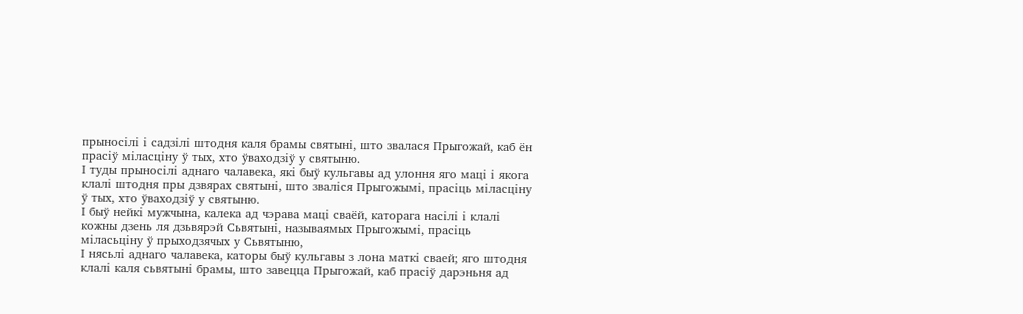прыносілі і садзілі штодня каля брамы святыні, што звалася Прыгожай, каб ён прасіў міласціну ў тых, хто ўваходзіў у святыню.
І туды прыносілі аднаго чалавека, які быў кульгавы ад улоння яго маці і якога клалі штодня пры дзвярах святыні, што зваліся Прыгожымі, прасіць міласціну ў тых, хто ўваходзіў у святыню.
І быў нейкі мужчына, калека ад чэрава маці сваёй, каторага насілі і клалі кожны дзень ля дзьвярэй Сьвятыні, называямых Прыгожымі, прасіць міласьціну ў прыходзячых у Сьвятыню,
І нясьлі аднаго чалавека, каторы быў кульгавы з лона маткі сваей; яго штодня клалі каля сьвятыні брамы, што завецца Прыгожай, каб прасіў дарэньня ад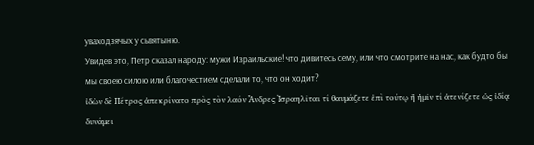уваходзячых у сьвятыню.
Увидев это, Петр сказал народу: мужи Израильские! что дивитесь сему, или что смотрите на нас, как будто бы мы своею силою или благочестием сделали то, что он ходит?
ἰδὼν δὲ Πέτρος ἀπεκρίνατο πρὸς τὸν λαόν Ἄνδρες Ἰσραηλῖται τί θαυμάζετε ἐπὶ τούτῳ ἢ ἡμῖν τί ἀτενίζετε ὡς ἰδίᾳ δυνάμει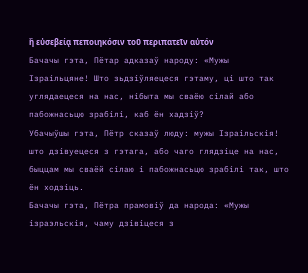ἢ εὐσεβείᾳ πεποιηκόσιν τοῦ περιπατεῖν αὐτόν
Бачачы гэта, Пётар адказаў народу: «Мужы Ізраільцяне! Што зьдзіўляецеся гэтаму, ці што так углядаецеся на нас, нібыта мы сваёю сілай або пабожнасьцю зрабілі, каб ён хадзіў?
Убачыўшы гэта, Пётр сказаў люду: мужы Ізраільскія! што дзівуецеся з гэтага, або чаго глядзіце на нас, быццам мы сваёй сілаю і пабожнасьцю зрабілі так, што ён ходзіць.
Бачачы гэта, Пётра прамовіў да народа: «Мужы ізраэльскія, чаму дзівіцеся з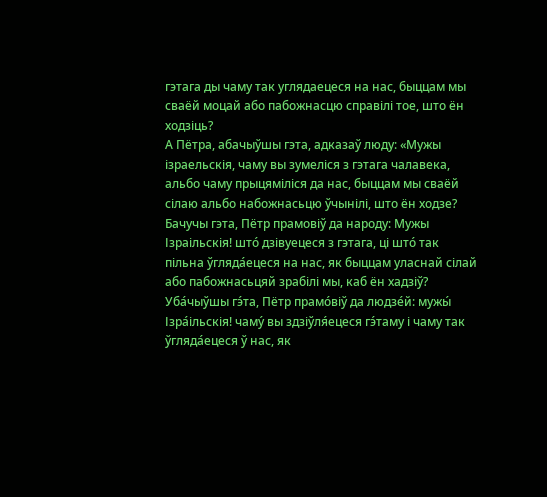гэтага ды чаму так углядаецеся на нас, быццам мы сваёй моцай або пабожнасцю справілі тое, што ён ходзіць?
А Пётра, абачыўшы гэта, адказаў люду: «Мужы ізраельскія, чаму вы зумеліся з гэтага чалавека, альбо чаму прыцяміліся да нас, быццам мы сваёй сілаю альбо набожнасьцю ўчынілі, што ён ходзе?
Бачучы гэта, Пётр прамовіў да народу: Мужы Ізраільскія! што́ дзівуецеся з гэтага, ці што́ так пільна ўгляда́ецеся на нас, як быццам уласнай сілай або пабожнасьцяй зрабілі мы, каб ён хадзіў?
Уба́чыўшы гэ́та, Пётр прамо́віў да людзе́й: мужы́ Ізра́ільскія! чаму́ вы здзіўля́ецеся гэ́таму і чаму так ўгляда́ецеся ў нас, як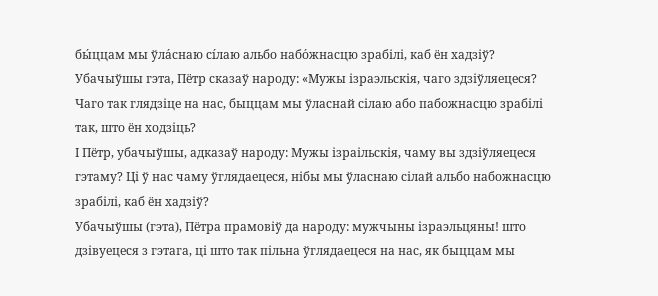бы́ццам мы ўла́снаю сíлаю альбо набо́жнасцю зрабілі, каб ён хадзіў?
Убачыўшы гэта, Пётр сказаў народу: «Мужы ізраэльскія, чаго здзіўляецеся? Чаго так глядзіце на нас, быццам мы ўласнай сілаю або пабожнасцю зрабілі так, што ён ходзіць?
І Пётр, убачыўшы, адказаў народу: Мужы ізраільскія, чаму вы здзіўляецеся гэтаму? Ці ў нас чаму ўглядаецеся, нібы мы ўласнаю сілай альбо набожнасцю зрабілі, каб ён хадзіў?
Убачыўшы (гэта), Пётра прамовіў да народу: мужчыны ізраэльцяны! што дзівуецеся з гэтага, ці што так пільна ўглядаецеся на нас, як быццам мы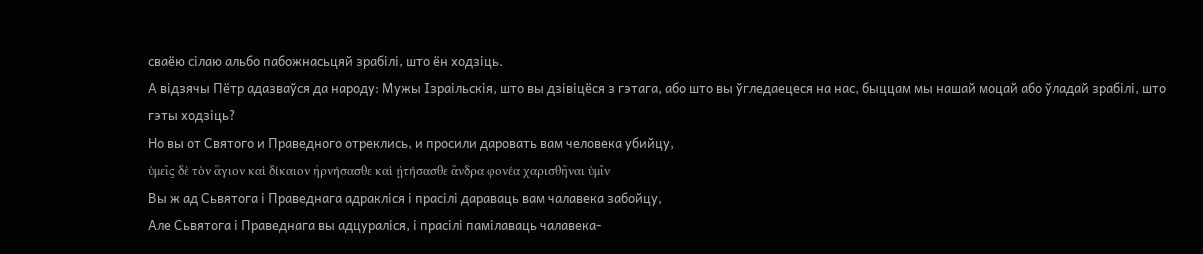сваёю сілаю альбо пабожнасьцяй зрабілі, што ён ходзіць.
А відзячы Пётр адазваўся да народу: Мужы Ізраільскія, што вы дзівіцёся з гэтага, або што вы ўгледаецеся на нас, быццам мы нашай моцай або ўладай зрабілі, што гэты ходзіць?
Но вы от Святого и Праведного отреклись, и просили даровать вам человека убийцу,
ὑμεῖς δὲ τὸν ἅγιον καὶ δίκαιον ἠρνήσασθε καὶ ᾐτήσασθε ἄνδρα φονέα χαρισθῆναι ὑμῖν
Вы ж ад Сьвятога і Праведнага адракліся і прасілі дараваць вам чалавека забойцу,
Але Сьвятога і Праведнага вы адцураліся, і прасілі памілаваць чалавека-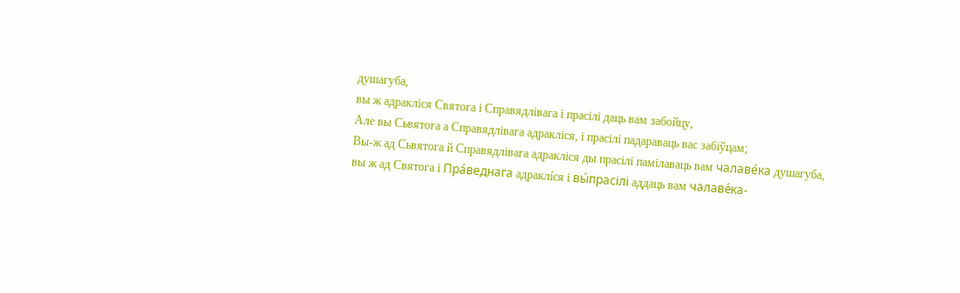душагуба,
вы ж адракліся Святога і Справядлівага і прасілі даць вам забойцу,
Але вы Сьвятога а Справядлівага адракліся, і прасілі падараваць вас забіўцам;
Вы-ж ад Сьвятога й Справядлівага адракліся ды прасілі памілаваць вам чалаве́ка душагуба,
вы ж ад Святога і Пра́веднага адраклíся і вы́прасілі аддаць вам чалаве́ка-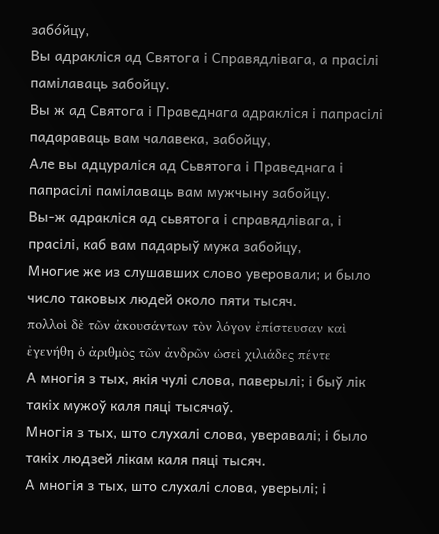забо́йцу,
Вы адракліся ад Святога і Справядлівага, а прасілі памілаваць забойцу.
Вы ж ад Святога і Праведнага адракліся і папрасілі падараваць вам чалавека, забойцу,
Але вы адцураліся ад Сьвятога і Праведнага і папрасілі памілаваць вам мужчыну забойцу.
Вы-ж адракліся ад сьвятога і справядлівага, і прасілі, каб вам падарыў мужа забойцу,
Многие же из слушавших слово уверовали; и было число таковых людей около пяти тысяч.
πολλοὶ δὲ τῶν ἀκουσάντων τὸν λόγον ἐπίστευσαν καὶ ἐγενήθη ὁ ἀριθμὸς τῶν ἀνδρῶν ὡσεὶ χιλιάδες πέντε
А многія з тых, якія чулі слова, паверылі; і быў лік такіх мужоў каля пяці тысячаў.
Многія з тых, што слухалі слова, уверавалі; і было такіх людзей лікам каля пяці тысяч.
А многія з тых, што слухалі слова, уверылі; і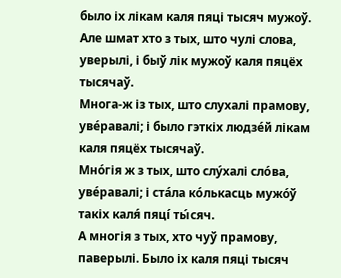было іх лікам каля пяці тысяч мужоў.
Але шмат хто з тых, што чулі слова, уверылі, і быў лік мужоў каля пяцёх тысячаў.
Многа-ж із тых, што слухалі прамову, уве́равалі; і было гэткіх людзе́й лікам каля пяцёх тысячаў.
Мно́гія ж з тых, што слу́халі сло́ва, уве́равалі; і ста́ла ко́лькасць мужо́ў такіх каля́ пяцí ты́сяч.
А многія з тых, хто чуў прамову, паверылі. Было іх каля пяці тысяч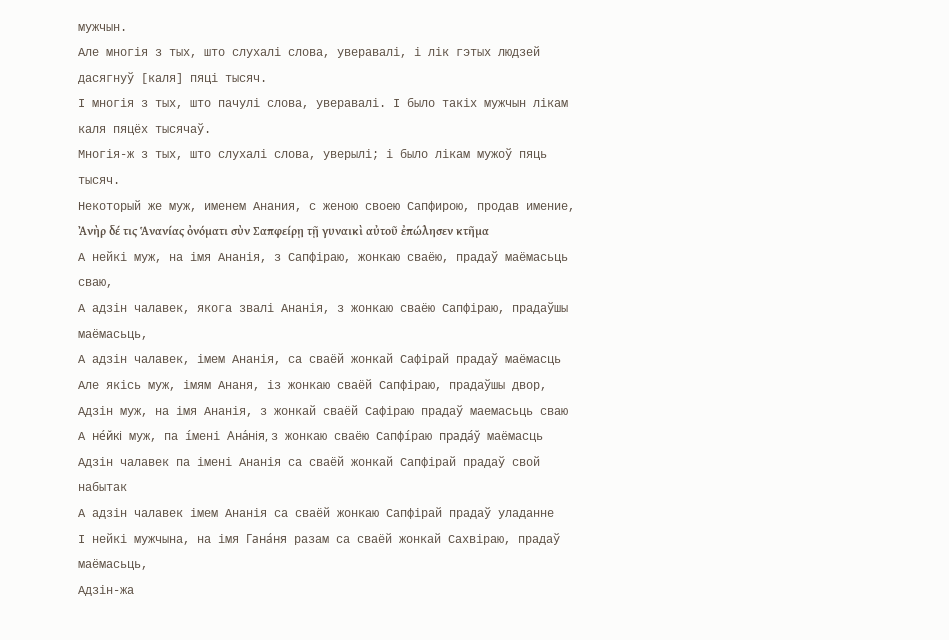мужчын.
Але многія з тых, што слухалі слова, уверавалі, і лік гэтых людзей дасягнуў [каля] пяці тысяч.
І многія з тых, што пачулі слова, уверавалі. І было такіх мужчын лікам каля пяцёх тысячаў.
Многія-ж з тых, што слухалі слова, уверылі; і было лікам мужоў пяць тысяч.
Некоторый же муж, именем Анания, с женою своею Сапфирою, продав имение,
Ἀνὴρ δέ τις Ἁνανίας ὀνόματι σὺν Σαπφείρῃ τῇ γυναικὶ αὐτοῦ ἐπώλησεν κτῆμα
А нейкі муж, на імя Ананія, з Сапфіраю, жонкаю сваёю, прадаў маёмасьць сваю,
А адзін чалавек, якога звалі Ананія, з жонкаю сваёю Сапфіраю, прадаўшы маёмасьць,
А адзін чалавек, імем Ананія, са сваёй жонкай Сафірай прадаў маёмасць
Але якісь муж, імям Ананя, із жонкаю сваёй Сапфіраю, прадаўшы двор,
Адзін муж, на імя Ананія, з жонкай сваёй Сафіраю прадаў маемасьць сваю
А не́йкі муж, па íмені Ана́нія, з жонкаю сваёю Сапфíраю прада́ў маёмасць
Адзін чалавек па імені Ананія са сваёй жонкай Сапфірай прадаў свой набытак
А адзін чалавек імем Ананія са сваёй жонкаю Сапфірай прадаў уладанне
І нейкі мужчына, на імя Гана́ня разам са сваёй жонкай Сахвіраю, прадаў маёмасьць,
Адзін-жа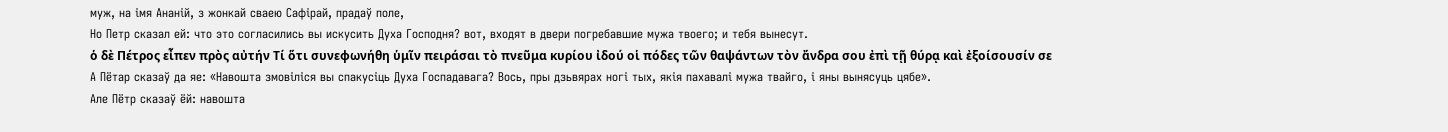муж, на імя Ананій, з жонкай сваею Сафірай, прадаў поле,
Но Петр сказал ей: что это согласились вы искусить Духа Господня? вот, входят в двери погребавшие мужа твоего; и тебя вынесут.
ὁ δὲ Πέτρος εἶπεν πρὸς αὐτήν Τί ὅτι συνεφωνήθη ὑμῖν πειράσαι τὸ πνεῦμα κυρίου ἰδού οἱ πόδες τῶν θαψάντων τὸν ἄνδρα σου ἐπὶ τῇ θύρᾳ καὶ ἐξοίσουσίν σε
А Пётар сказаў да яе: «Навошта змовіліся вы спакусіць Духа Госпадавага? Вось, пры дзьвярах ногі тых, якія пахавалі мужа твайго, і яны вынясуць цябе».
Але Пётр сказаў ёй: навошта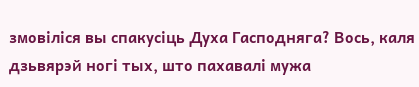змовіліся вы спакусіць Духа Гасподняга? Вось, каля дзьвярэй ногі тых, што пахавалі мужа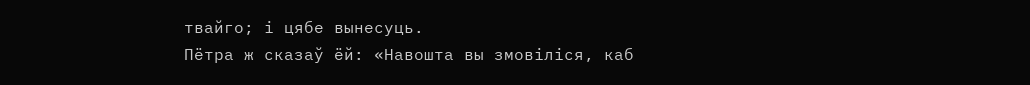твайго; і цябе вынесуць.
Пётра ж сказаў ёй: «Навошта вы змовіліся, каб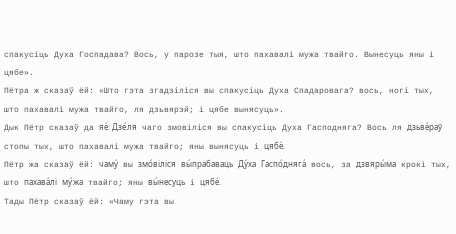спакусіць Духа Госпадава? Вось, у парозе тыя, што пахавалі мужа твайго. Вынесуць яны і цябе».
Пётра ж сказаў ёй: «Што гэта згадзіліся вы спакусіць Духа Спадаровага? вось, ногі тых, што пахавалі мужа твайго, ля дзьвярэй; і цябе вынясуць».
Дык Пётр сказаў да яе́: Дзе́ля чаго змовіліся вы спакусіць Духа Гасподняга? Вось ля дзьве́раў стопы тых, што пахавалі мужа твайго; яны вынясуць і цябе́.
Пётр жа сказаў ёй: чаму́ вы змо́віліся вы́прабаваць Ду́ха Гаспо́дняга́ вось, за дзвяры́ма крокі тых, што пахава́лі му́жа твайго; яны вы́несуць і цябе́.
Тады Пётр сказаў ёй: «Чаму гэта вы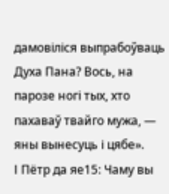дамовіліся выпрабоўваць Духа Пана? Вось, на парозе ногі тых, хто пахаваў твайго мужа, — яны вынесуць і цябе».
І Пётр да яе15: Чаму вы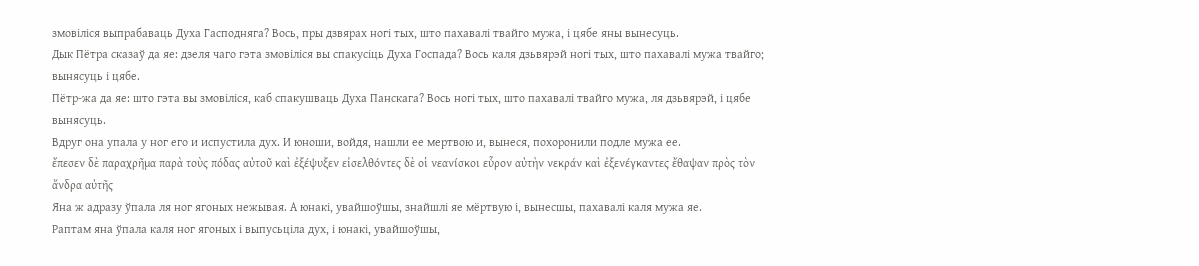змовіліся выпрабаваць Духа Гасподняга? Вось, пры дзвярах ногі тых, што пахавалі твайго мужа, і цябе яны вынесуць.
Дык Пётра сказаў да яе: дзеля чаго гэта змовіліся вы спакусіць Духа Госпада? Вось каля дзьвярэй ногі тых, што пахавалі мужа твайго; вынясуць і цябе.
Пётр-жа да яе: што гэта вы змовіліся, каб спакушваць Духа Панскага? Вось ногі тых, што пахавалі твайго мужа, ля дзьвярэй, і цябе вынясуць.
Вдруг она упала у ног его и испустила дух. И юноши, войдя, нашли ее мертвою и, вынеся, похоронили подле мужа ее.
ἔπεσεν δὲ παραχρῆμα παρὰ τοὺς πόδας αὐτοῦ καὶ ἐξέψυξεν εἰσελθόντες δὲ οἱ νεανίσκοι εὗρον αὐτὴν νεκράν καὶ ἐξενέγκαντες ἔθαψαν πρὸς τὸν ἄνδρα αὐτῆς
Яна ж адразу ўпала ля ног ягоных нежывая. А юнакі, увайшоўшы, знайшлі яе мёртвую і, вынесшы, пахавалі каля мужа яе.
Раптам яна ўпала каля ног ягоных і выпусьціла дух, і юнакі, увайшоўшы,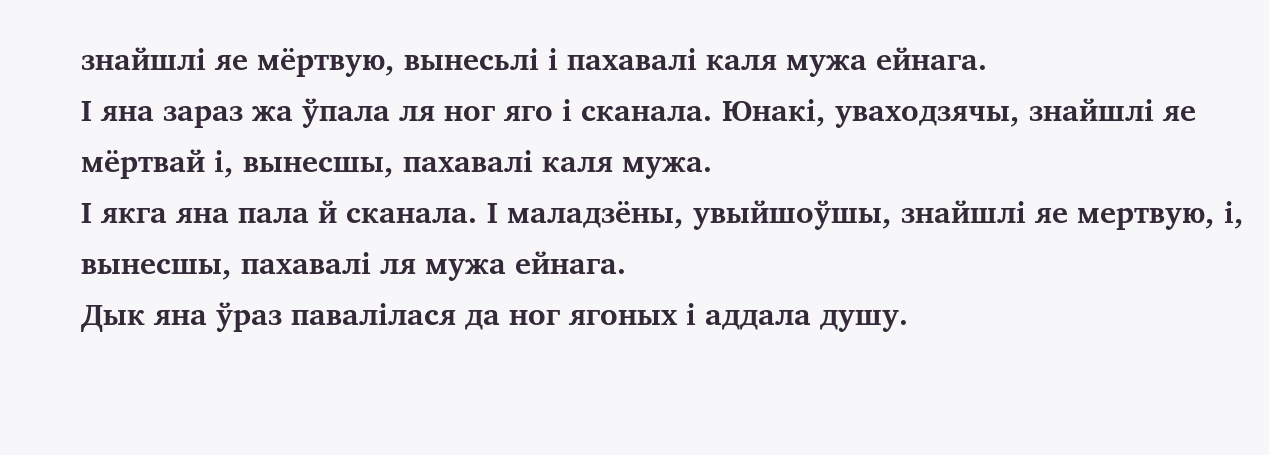знайшлі яе мёртвую, вынесьлі і пахавалі каля мужа ейнага.
І яна зараз жа ўпала ля ног яго і сканала. Юнакі, уваходзячы, знайшлі яе мёртвай і, вынесшы, пахавалі каля мужа.
І якга яна пала й сканала. І маладзёны, увыйшоўшы, знайшлі яе мертвую, і, вынесшы, пахавалі ля мужа ейнага.
Дык яна ўраз павалілася да ног ягоных і аддала душу.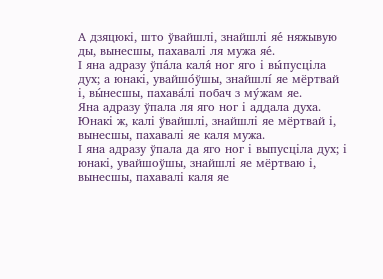А дзяцюкі, што ўвайшлі, знайшлі яе́ няжывую ды, вынесшы, пахавалі ля мужа яе́.
І яна адразу ўпа́ла каля́ ног яго і вы́пусціла дух; а юнакі, увайшо́ўшы, знайшлí яе мёртвай і, вы́несшы, пахава́лі побач з му́жам яе.
Яна адразу ўпала ля яго ног і аддала духа. Юнакі ж, калі ўвайшлі, знайшлі яе мёртвай і, вынесшы, пахавалі яе каля мужа.
І яна адразу ўпала да яго ног і выпусціла дух; і юнакі, увайшоўшы, знайшлі яе мёртваю і, вынесшы, пахавалі каля яе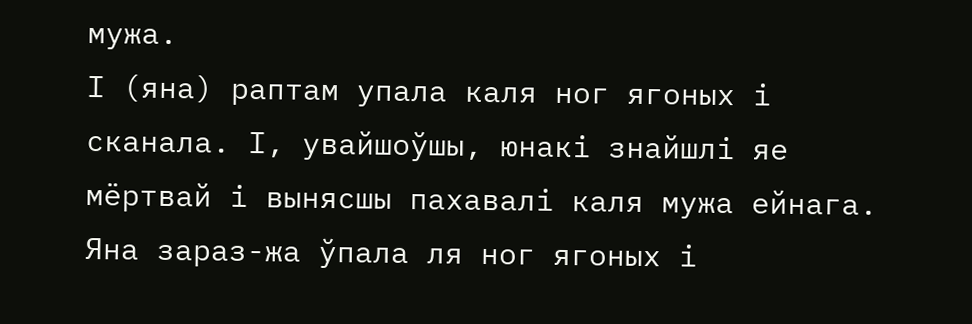мужа.
І (яна) раптам упала каля ног ягоных і сканала. І, увайшоўшы, юнакі знайшлі яе мёртвай і вынясшы пахавалі каля мужа ейнага.
Яна зараз-жа ўпала ля ног ягоных і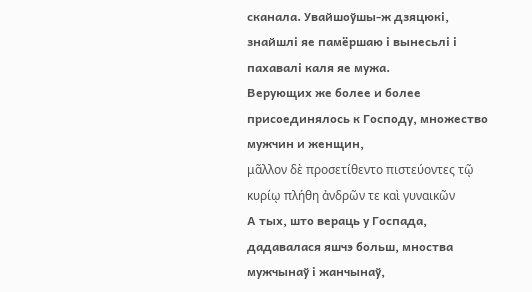сканала. Увайшоўшы-ж дзяцюкі, знайшлі яе памёршаю і вынесьлі і пахавалі каля яе мужа.
Верующих же более и более присоединялось к Господу, множество мужчин и женщин,
μᾶλλον δὲ προσετίθεντο πιστεύοντες τῷ κυρίῳ πλήθη ἀνδρῶν τε καὶ γυναικῶν
А тых, што вераць у Госпада, дадавалася яшчэ больш, мноства мужчынаў і жанчынаў,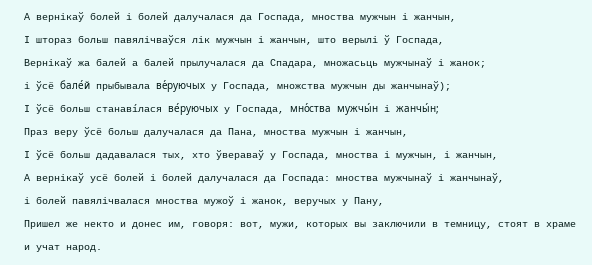А вернікаў болей і болей далучалася да Госпада, мноства мужчын і жанчын,
І штораз больш павялічваўся лік мужчын і жанчын, што верылі ў Госпада,
Вернікаў жа балей а балей прылучалася да Спадара, множасьць мужчынаў і жанок;
і ўсё бале́й прыбывала ве́руючых у Госпада, множства мужчын ды жанчынаў);
І ўсё больш станавíлася ве́руючых у Госпада, мно́ства мужчы́н і жанчы́н;
Праз веру ўсё больш далучалася да Пана, мноства мужчын і жанчын,
І ўсё больш дадавалася тых, хто ўвераваў у Госпада, мноства і мужчын, і жанчын,
А вернікаў усё болей і болей далучалася да Госпада: мноства мужчынаў і жанчынаў,
і болей павялічвалася мноства мужоў і жанок, веручых у Пану,
Пришел же некто и донес им, говоря: вот, мужи, которых вы заключили в темницу, стоят в храме и учат народ.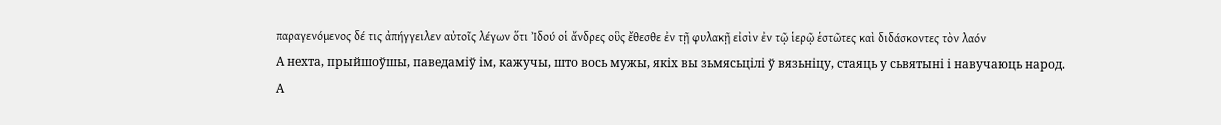παραγενόμενος δέ τις ἀπήγγειλεν αὐτοῖς λέγων ὅτι Ἰδού οἱ ἄνδρες οὓς ἔθεσθε ἐν τῇ φυλακῇ εἰσὶν ἐν τῷ ἱερῷ ἑστῶτες καὶ διδάσκοντες τὸν λαόν
А нехта, прыйшоўшы, паведаміў ім, кажучы, што вось мужы, якіх вы зьмясьцілі ў вязьніцу, стаяць у сьвятыні і навучаюць народ.
А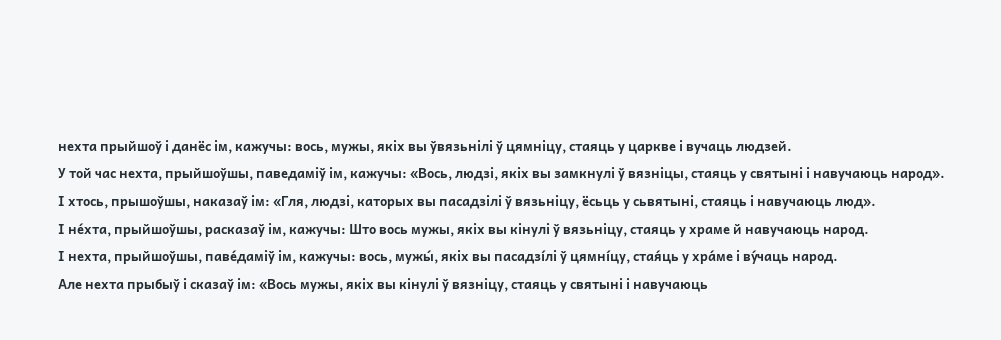нехта прыйшоў і данёс ім, кажучы: вось, мужы, якіх вы ўвязьнілі ў цямніцу, стаяць у царкве і вучаць людзей.
У той час нехта, прыйшоўшы, паведаміў ім, кажучы: «Вось, людзі, якіх вы замкнулі ў вязніцы, стаяць у святыні і навучаюць народ».
І хтось, прышоўшы, наказаў ім: «Гля, людзі, каторых вы пасадзілі ў вязьніцу, ёсьць у сьвятыні, стаяць і навучаюць люд».
І не́хта, прыйшоўшы, расказаў ім, кажучы: Што вось мужы, якіх вы кінулі ў вязьніцу, стаяць у храме й навучаюць народ.
І нехта, прыйшоўшы, паве́даміў ім, кажучы: вось, мужы́, якіх вы пасадзíлі ў цямнíцу, стая́ць у хра́ме і ву́чаць народ.
Але нехта прыбыў і сказаў ім: «Вось мужы, якіх вы кінулі ў вязніцу, стаяць у святыні і навучаюць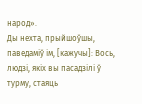народ».
Ды нехта, прыйшоўшы, паведаміў ім, [кажучы]: Вось, людзі, якіх вы пасадзілі ў турму, стаяць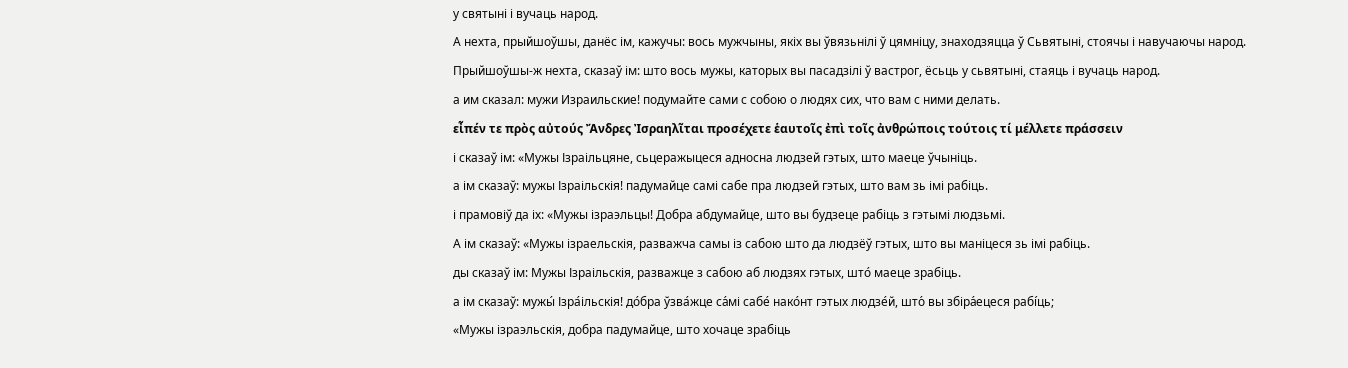у святыні і вучаць народ.
А нехта, прыйшоўшы, данёс ім, кажучы: вось мужчыны, якіх вы ўвязьнілі ў цямніцу, знаходзяцца ў Сьвятыні, стоячы і навучаючы народ.
Прыйшоўшы-ж нехта, сказаў ім: што вось мужы, каторых вы пасадзілі ў вастрог, ёсьць у сьвятыні, стаяць і вучаць народ.
а им сказал: мужи Израильские! подумайте сами с собою о людях сих, что вам с ними делать.
εἶπέν τε πρὸς αὐτούς Ἄνδρες Ἰσραηλῖται προσέχετε ἑαυτοῖς ἐπὶ τοῖς ἀνθρώποις τούτοις τί μέλλετε πράσσειν
і сказаў ім: «Мужы Ізраільцяне, сьцеражыцеся адносна людзей гэтых, што маеце ўчыніць.
а ім сказаў: мужы Ізраільскія! падумайце самі сабе пра людзей гэтых, што вам зь імі рабіць.
і прамовіў да іх: «Мужы ізраэльцы! Добра абдумайце, што вы будзеце рабіць з гэтымі людзьмі.
А ім сказаў: «Мужы ізраельскія, разважча самы із сабою што да людзёў гэтых, што вы маніцеся зь імі рабіць.
ды сказаў ім: Мужы Ізраільскія, разважце з сабою аб людзях гэтых, што́ маеце зрабіць.
а ім сказаў: мужы́ Ізра́ільскія! до́бра ўзва́жце са́мі сабе́ нако́нт гэтых людзе́й, што́ вы збіра́ецеся рабíць;
«Мужы ізраэльскія, добра падумайце, што хочаце зрабіць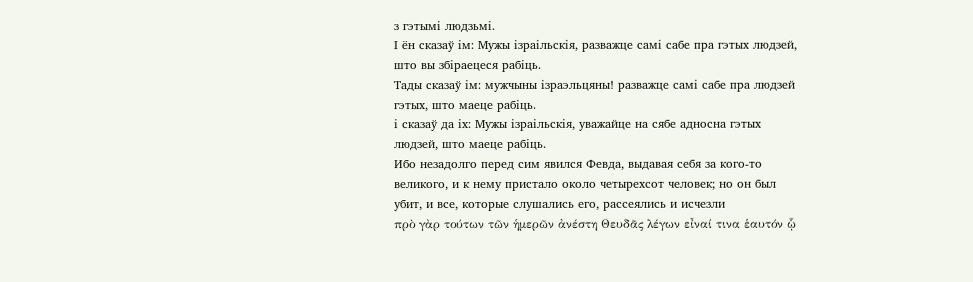з гэтымі людзьмі.
І ён сказаў ім: Мужы ізраільскія, разважце самі сабе пра гэтых людзей, што вы збіраецеся рабіць.
Тады сказаў ім: мужчыны ізраэльцяны! разважце самі сабе пра людзей гэтых, што маеце рабіць.
і сказаў да іх: Мужы ізраільскія, уважайце на сябе адносна гэтых людзей, што маеце рабіць.
Ибо незадолго перед сим явился Февда, выдавая себя за кого-то великого, и к нему пристало около четырехсот человек; но он был убит, и все, которые слушались его, рассеялись и исчезли
πρὸ γὰρ τούτων τῶν ἡμερῶν ἀνέστη Θευδᾶς λέγων εἶναί τινα ἑαυτόν ᾧ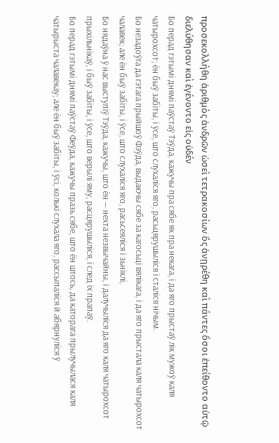προσεκολλήθη ἀριθμὸς ἀνδρῶν ὡσεὶ τετρακοσίων ὃς ἀνῃρέθη καὶ πάντες ὅσοι ἐπείθοντο αὐτῷ διελύθησαν καὶ ἐγένοντο εἰς οὐδέν
Бо перад гэтымі днямі паўстаў Тэўда, кажучы пра сябе як пра некага, і да яго прыстаў лік мужоў каля чатырохсот; ён быў забіты, і ўсе, што слухаліся яго, расьцярушыліся і сталіся нічым.
Бо незадоўга да гэтага прыйшоў Фэўда, выдаючы сябе за кагосьці вялікага, і да яго прыстала каля чатырохсот чалавек; але ён быў забіты, і ўсе, што слухаліся яго, расьсеяліся і зьніклі,
Бо нядаўна ў нас выступіў Тэўда, кажучы, што ён — нехта незвычайны, і далучыліся да яго каля чатырохсот прыхільнікаў, і быў забіты, і ўсе, што верылі яму, расцярушыліся, і след іх прапаў.
Бо перад гэтымі днямі паўстаў Феўда, кажучы празь сябе, што ён штось, да каторага прылучылася каля чатырыста чалавекау; але ён быў забіты, і ўсі, колькі слухала яго, рассыпаліся й абярнуліся ў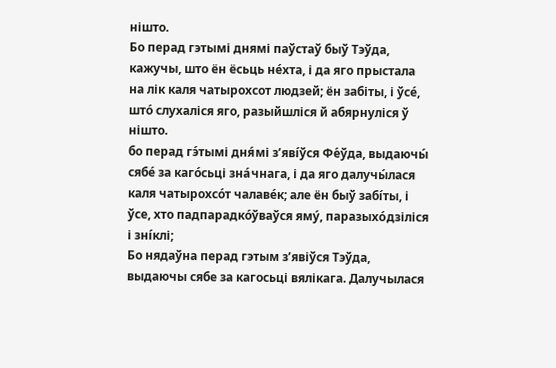нішто.
Бо перад гэтымі днямі паўстаў быў Тэўда, кажучы, што ён ёсьць не́хта, і да яго прыстала на лік каля чатырохсот людзей; ён забіты, і ўсе́, што́ слухаліся яго, разыйшліся й абярнуліся ў нішто.
бо перад гэ́тымі дня́мі з’явíўся Фе́ўда, выдаючы́ сябе́ за каго́сьці зна́чнага, і да яго далучы́лася каля чатырохсо́т чалаве́к; але ён быў забíты, і ўсе, хто падпарадко́ўваўся яму́, паразыхо́дзіліся і знíклі;
Бо нядаўна перад гэтым з’явіўся Тэўда, выдаючы сябе за кагосьці вялікага. Далучылася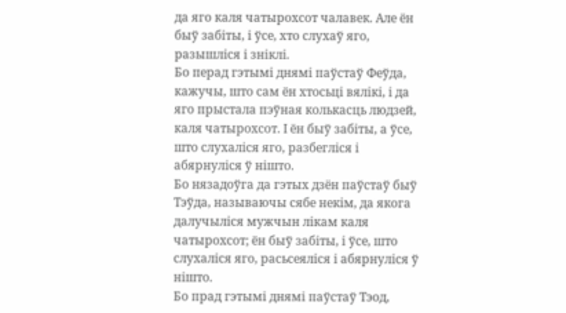да яго каля чатырохсот чалавек. Але ён быў забіты, і ўсе, хто слухаў яго, разышліся і зніклі.
Бо перад гэтымі днямі паўстаў Феўда, кажучы, што сам ён хтосьці вялікі, і да яго прыстала пэўная колькасць людзей, каля чатырохсот. І ён быў забіты, а ўсе, што слухаліся яго, разбегліся і абярнуліся ў нішто.
Бо нязадоўга да гэтых дзён паўстаў быў Тэўда, называючы сябе некім, да якога далучыліся мужчын лікам каля чатырохсот; ён быў забіты, і ўсе, што слухаліся яго, расьсеяліся і абярнуліся ў нішто.
Бо прад гэтымі днямі паўстаў Тэод,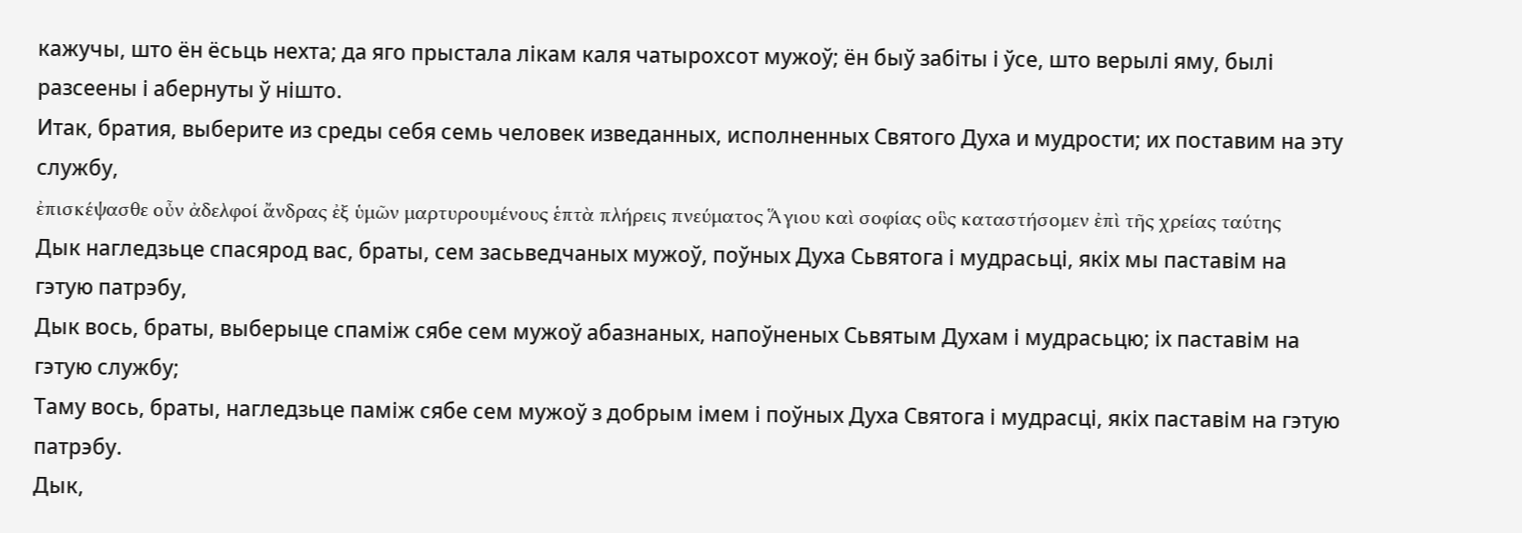кажучы, што ён ёсьць нехта; да яго прыстала лікам каля чатырохсот мужоў; ён быў забіты і ўсе, што верылі яму, былі разсеены і абернуты ў нішто.
Итак, братия, выберите из среды себя семь человек изведанных, исполненных Святого Духа и мудрости; их поставим на эту службу,
ἐπισκέψασθε οὖν ἀδελφοί ἄνδρας ἐξ ὑμῶν μαρτυρουμένους ἑπτὰ πλήρεις πνεύματος Ἅγιου καὶ σοφίας οὓς καταστήσομεν ἐπὶ τῆς χρείας ταύτης
Дык нагледзьце спасярод вас, браты, сем засьведчаных мужоў, поўных Духа Сьвятога і мудрасьці, якіх мы паставім на гэтую патрэбу,
Дык вось, браты, выберыце спаміж сябе сем мужоў абазнаных, напоўненых Сьвятым Духам і мудрасьцю; іх паставім на гэтую службу;
Таму вось, браты, нагледзьце паміж сябе сем мужоў з добрым імем і поўных Духа Святога і мудрасці, якіх паставім на гэтую патрэбу.
Дык,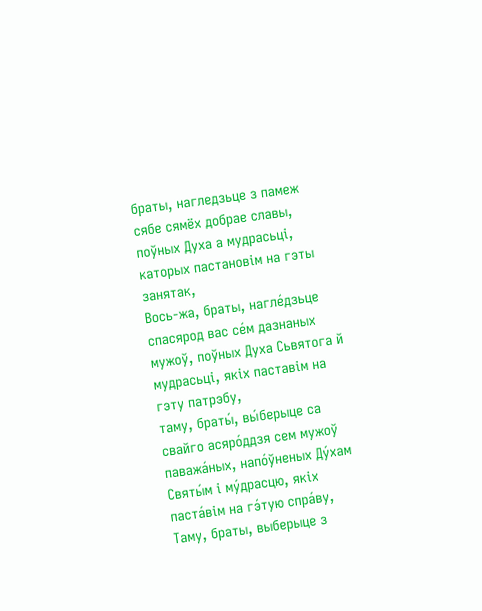браты, нагледзьце з памеж сябе сямёх добрае славы, поўных Духа а мудрасьці, каторых пастановім на гэты занятак,
Вось-жа, браты, нагле́дзьце спасярод вас се́м дазнаных мужоў, поўных Духа Сьвятога й мудрасьці, якіх паставім на гэту патрэбу,
таму, браты́, вы́берыце са свайго асяро́ддзя сем мужоў паважа́ных, напо́ўненых Ду́хам Святы́м і му́драсцю, якіх паста́вім на гэ́тую спра́ву,
Таму, браты, выберыце з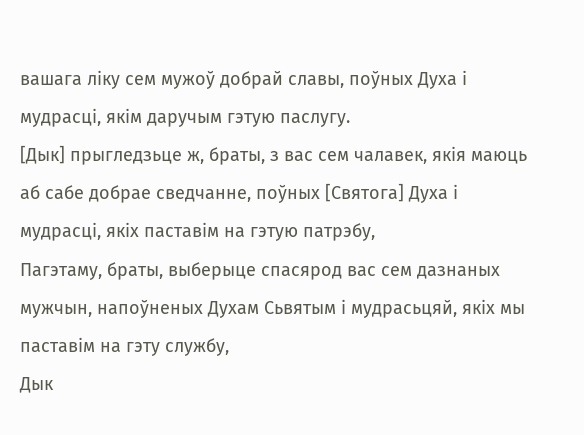вашага ліку сем мужоў добрай славы, поўных Духа і мудрасці, якім даручым гэтую паслугу.
[Дык] прыгледзьце ж, браты, з вас сем чалавек, якія маюць аб сабе добрае сведчанне, поўных [Святога] Духа і мудрасці, якіх паставім на гэтую патрэбу,
Пагэтаму, браты, выберыце спасярод вас сем дазнаных мужчын, напоўненых Духам Сьвятым і мудрасьцяй, якіх мы паставім на гэту службу,
Дык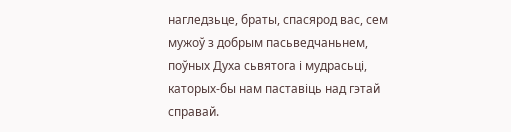нагледзьце, браты, спасярод вас, сем мужоў з добрым пасьведчаньнем, поўных Духа сьвятога і мудрасьці, каторых-бы нам паставіць над гэтай справай.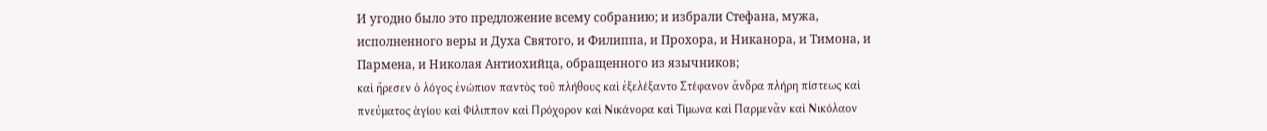И угодно было это предложение всему собранию; и избрали Стефана, мужа, исполненного веры и Духа Святого, и Филиппа, и Прохора, и Никанора, и Тимона, и Пармена, и Николая Антиохийца, обращенного из язычников;
καὶ ἤρεσεν ὁ λόγος ἐνώπιον παντὸς τοῦ πλήθους καὶ ἐξελέξαντο Στέφανον ἄνδρα πλήρη πίστεως καὶ πνεύματος ἁγίου καὶ Φίλιππον καὶ Πρόχορον καὶ Νικάνορα καὶ Τίμωνα καὶ Παρμενᾶν καὶ Νικόλαον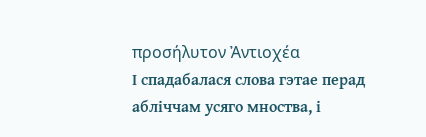προσήλυτον Ἀντιοχέα
І спадабалася слова гэтае перад абліччам усяго мноства, і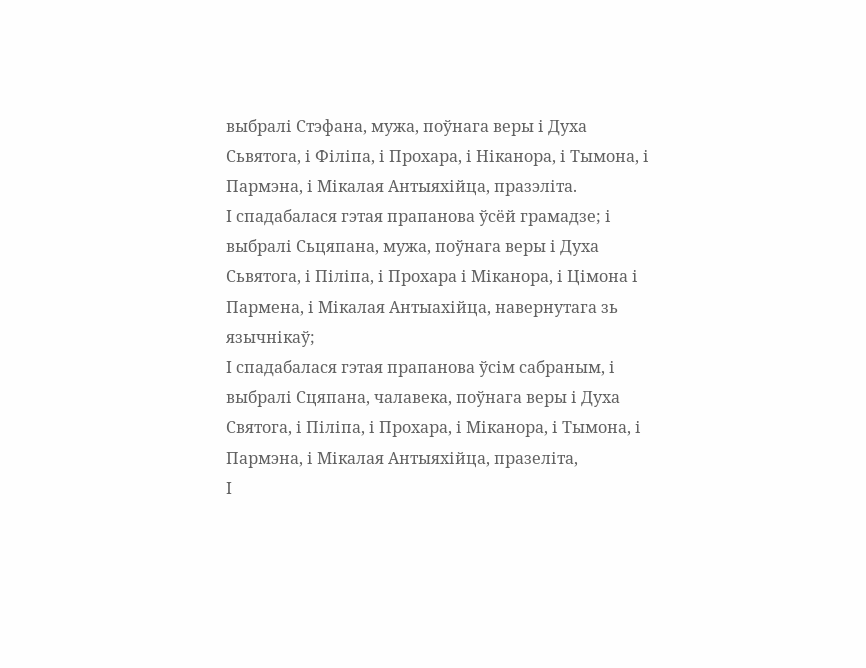выбралі Стэфана, мужа, поўнага веры і Духа Сьвятога, і Філіпа, і Прохара, і Ніканора, і Тымона, і Пармэна, і Мікалая Антыяхійца, празэліта.
І спадабалася гэтая прапанова ўсёй грамадзе; і выбралі Сьцяпана, мужа, поўнага веры і Духа Сьвятога, і Піліпа, і Прохара і Міканора, і Цімона і Пармена, і Мікалая Антыахійца, навернутага зь язычнікаў;
І спадабалася гэтая прапанова ўсім сабраным, і выбралі Сцяпана, чалавека, поўнага веры і Духа Святога, і Піліпа, і Прохара, і Міканора, і Тымона, і Пармэна, і Мікалая Антыяхійца, празеліта,
І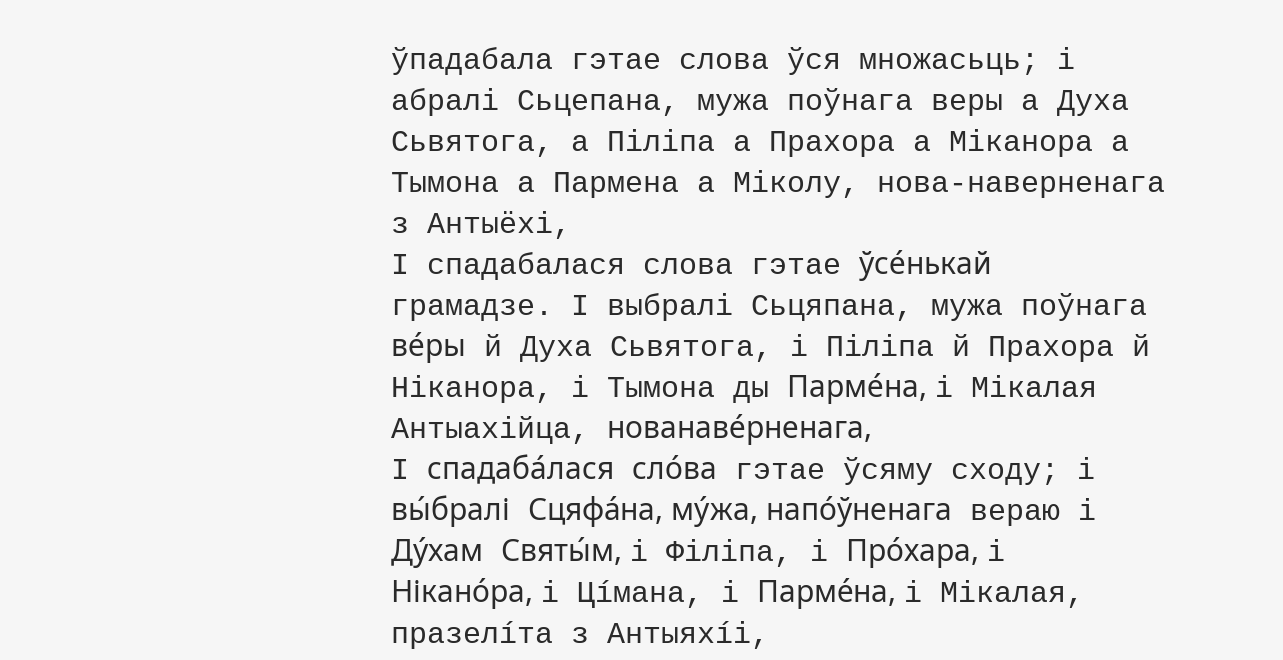ўпадабала гэтае слова ўся множасьць; і абралі Сьцепана, мужа поўнага веры а Духа Сьвятога, а Піліпа а Прахора а Міканора а Тымона а Пармена а Міколу, нова-наверненага з Антыёхі,
І спадабалася слова гэтае ўсе́нькай грамадзе. І выбралі Сьцяпана, мужа поўнага ве́ры й Духа Сьвятога, і Піліпа й Прахора й Ніканора, і Тымона ды Парме́на, і Мікалая Антыахійца, нованаве́рненага,
І спадаба́лася сло́ва гэтае ўсяму сходу; і вы́бралі Сцяфа́на, му́жа, напо́ўненага вераю і Ду́хам Святы́м, і Філіпа, і Про́хара, і Нікано́ра, і Цíмана, і Парме́на, і Мікалая, празелíта з Антыяхíі,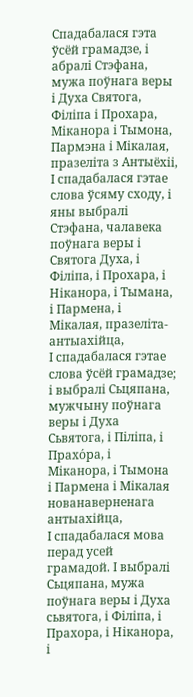Спадабалася гэта ўсёй грамадзе, і абралі Стэфана, мужа поўнага веры і Духа Святога, Філіпа і Прохара, Міканора і Тымона, Пармэна і Мікалая, празеліта з Антыёхіі,
І спадабалася гэтае слова ўсяму сходу, і яны выбралі Стэфана, чалавека поўнага веры і Святога Духа, і Філіпа, і Прохара, і Ніканора, і Тымана, і Пармена, і Мікалая, празеліта-антыахійца,
І спадабалася гэтае слова ўсёй грамадзе; і выбралі Сьцяпана, мужчыну поўнага веры і Духа Сьвятога, і Піліпа, і Прахо́ра, і Міканора, і Тымона і Пармена і Мікалая нованаверненага антыахійца,
І спадабалася мова перад усей грамадой. І выбралі Сьцяпана, мужа поўнага веры і Духа сьвятога, і Філіпа, і Прахора, і Ніканора, і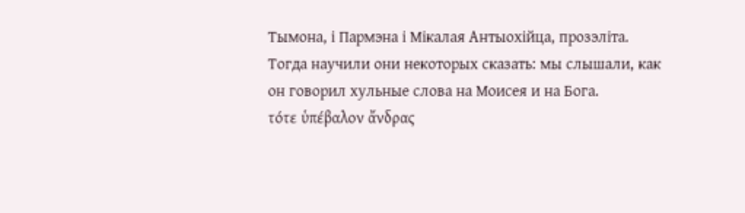Тымона, і Пармэна і Мікалая Антыохійца, прозэліта.
Тогда научили они некоторых сказать: мы слышали, как он говорил хульные слова на Моисея и на Бога.
τότε ὑπέβαλον ἄνδρας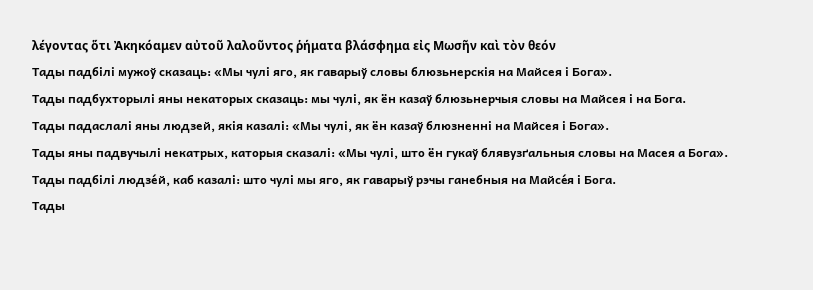λέγοντας ὅτι Ἀκηκόαμεν αὐτοῦ λαλοῦντος ῥήματα βλάσφημα εἰς Μωσῆν καὶ τὸν θεόν
Тады падбілі мужоў сказаць: «Мы чулі яго, як гаварыў словы блюзьнерскія на Майсея і Бога».
Тады падбухторылі яны некаторых сказаць: мы чулі, як ён казаў блюзьнерчыя словы на Майсея і на Бога.
Тады падаслалі яны людзей, якія казалі: «Мы чулі, як ён казаў блюзненні на Майсея і Бога».
Тады яны падвучылі некатрых, каторыя сказалі: «Мы чулі, што ён гукаў блявузґальныя словы на Масея а Бога».
Тады падбілі людзе́й, каб казалі: што чулі мы яго, як гаварыў рэчы ганебныя на Майсе́я і Бога.
Тады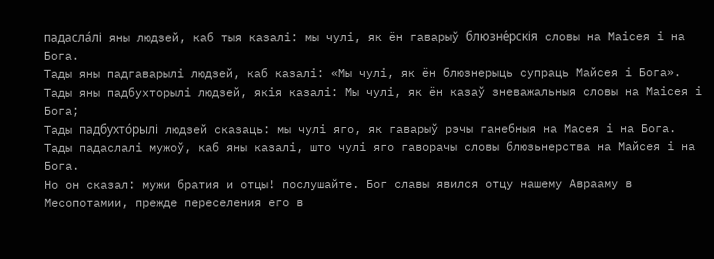падасла́лі яны людзей, каб тыя казалі: мы чулі, як ён гаварыў блюзне́рскія словы на Маісея і на Бога.
Тады яны падгаварылі людзей, каб казалі: «Мы чулі, як ён блюзнерыць супраць Майсея і Бога».
Тады яны падбухторылі людзей, якія казалі: Мы чулі, як ён казаў зневажальныя словы на Маісея і Бога;
Тады падбухто́рылі людзей сказаць: мы чулі яго, як гаварыў рэчы ганебныя на Масея і на Бога.
Тады падаслалі мужоў, каб яны казалі, што чулі яго гаворачы словы блюзьнерства на Майсея і на Бога.
Но он сказал: мужи братия и отцы! послушайте. Бог славы явился отцу нашему Аврааму в Месопотамии, прежде переселения его в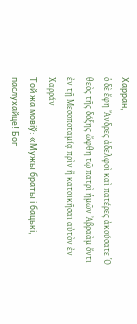Харран,
ὁ δὲ ἔφη Ἄνδρες ἀδελφοὶ καὶ πατέρες ἀκούσατε Ὁ θεὸς τῆς δόξης ὤφθη τῷ πατρὶ ἡμῶν Ἀβραὰμ ὄντι ἐν τῇ Μεσοποταμίᾳ πρὶν ἢ κατοικῆσαι αὐτὸν ἐν Χαρράν
Той жа мовіў: «Мужы браты і бацькі, паслухайце! Бог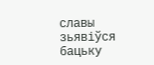славы зьявіўся бацьку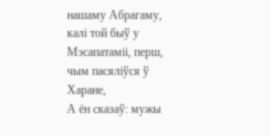нашаму Абрагаму, калі той быў у Мэсапатаміі, перш, чым пасяліўся ў Харане,
А ён сказаў: мужы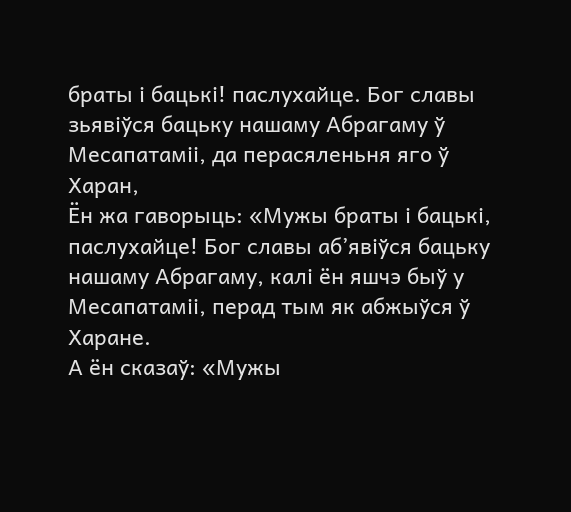браты і бацькі! паслухайце. Бог славы зьявіўся бацьку нашаму Абрагаму ў Месапатаміі, да перасяленьня яго ў Харан,
Ён жа гаворыць: «Мужы браты і бацькі, паслухайце! Бог славы аб’явіўся бацьку нашаму Абрагаму, калі ён яшчэ быў у Месапатаміі, перад тым як абжыўся ў Харане.
А ён сказаў: «Мужы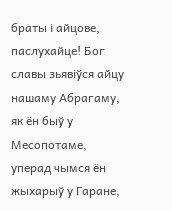браты і айцове, паслухайце! Бог славы зьявіўся айцу нашаму Абрагаму, як ён быў у Месопотаме, уперад чымся ён жыхарыў у Гаране,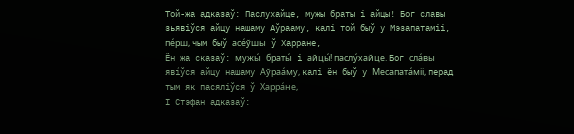Той-жа адказаў: Паслухайце, мужы браты і айцы! Бог славы зьявіўся айцу нашаму Аўрааму, калі той быў у Мэзапатаміі, пе́рш, чым быў асе́ўшы ў Харране,
Ён жа сказаў: мужы́ браты́ і айцы́! паслу́хайце. Бог сла́вы явíўся айцу нашаму Аўраа́му, калі ён быў у Месапата́міі, перад тым як пасяліўся ў Харра́не,
І Стэфан адказаў: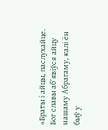«Браты і айцы, паслухайце. Бог славы аб’явіўся айцу нашаму Абрагаму, калі ён быў у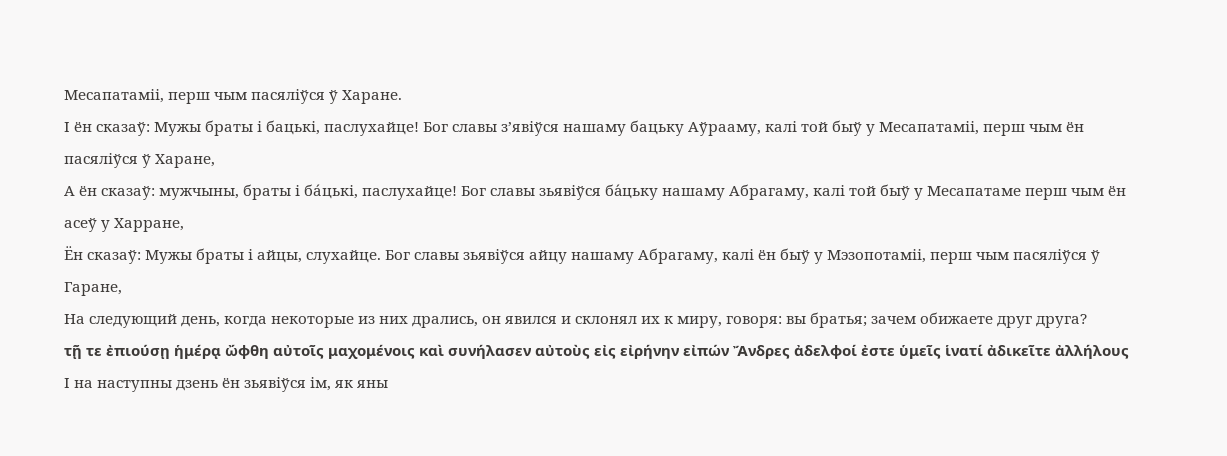Месапатаміі, перш чым пасяліўся ў Харане.
І ён сказаў: Мужы браты і бацькі, паслухайце! Бог славы з’явіўся нашаму бацьку Аўрааму, калі той быў у Месапатаміі, перш чым ён пасяліўся ў Харане,
А ён сказаў: мужчыны, браты і ба́цькі, паслухайце! Бог славы зьявіўся ба́цьку нашаму Абрагаму, калі той быў у Месапатаме перш чым ён асеў у Харране,
Ён сказаў: Мужы браты і айцы, слухайце. Бог славы зьявіўся айцу нашаму Абрагаму, калі ён быў у Мэзопотаміі, перш чым пасяліўся ў Гаране,
На следующий день, когда некоторые из них дрались, он явился и склонял их к миру, говоря: вы братья; зачем обижаете друг друга?
τῇ τε ἐπιούσῃ ἡμέρᾳ ὤφθη αὐτοῖς μαχομένοις καὶ συνήλασεν αὐτοὺς εἰς εἰρήνην εἰπών Ἄνδρες ἀδελφοί ἐστε ὑμεῖς ἱνατί ἀδικεῖτε ἀλλήλους
І на наступны дзень ён зьявіўся ім, як яны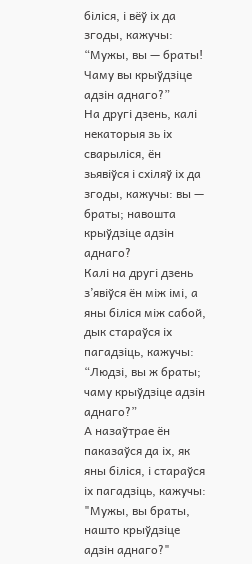біліся, і вёў іх да згоды, кажучы: “Мужы, вы — браты! Чаму вы крыўдзіце адзін аднаго?”
На другі дзень, калі некаторыя зь іх сварыліся, ён зьявіўся і схіляў іх да згоды, кажучы: вы — браты; навошта крыўдзіце адзін аднаго?
Калі на другі дзень з’явіўся ён між імі, а яны біліся між сабой, дык стараўся іх пагадзіць, кажучы: “Людзі, вы ж браты; чаму крыўдзіце адзін аднаго?”
А назаўтрае ён паказаўся да іх, як яны біліся, і стараўся іх пагадзіць, кажучы: "Мужы, вы браты, нашто крыўдзіце адзін аднаго?"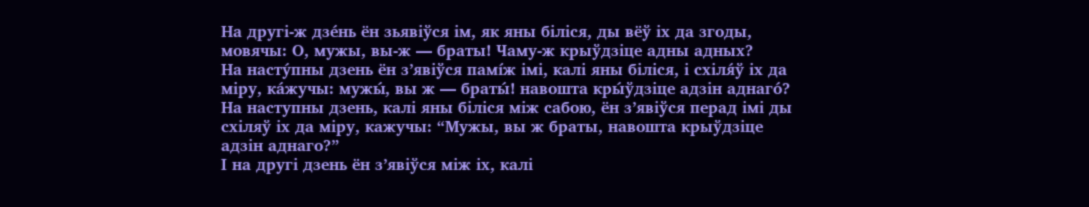На другі-ж дзе́нь ён зьявіўся ім, як яны біліся, ды вёў іх да згоды, мовячы: О, мужы, вы-ж — браты! Чаму-ж крыўдзіце адны адных?
На насту́пны дзень ён з’явіўся памíж імі, калі яны біліся, і схіля́ў іх да міру, ка́жучы: мужы́, вы ж — браты́! навошта кры́ўдзіце адзін аднаго́?
На наступны дзень, калі яны біліся між сабою, ён з’явіўся перад імі ды схіляў іх да міру, кажучы: “Мужы, вы ж браты, навошта крыўдзіце адзін аднаго?”
І на другі дзень ён з’явіўся між іх, калі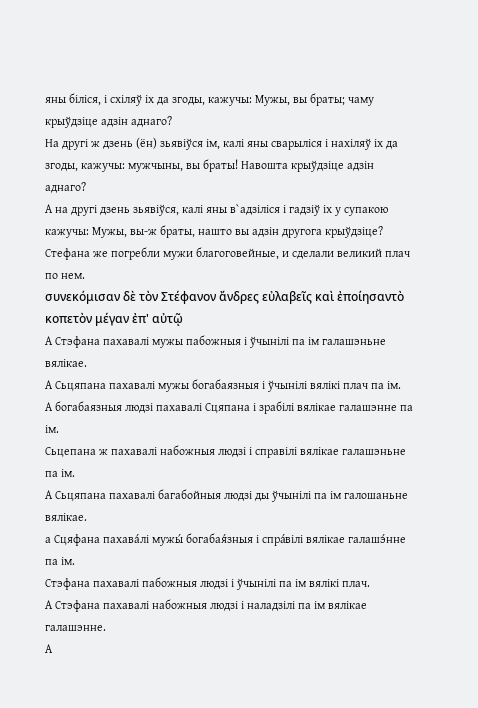яны біліся, і схіляў іх да згоды, кажучы: Мужы, вы браты; чаму крыўдзіце адзін аднаго?
На другі ж дзень (ён) зьявіўся ім, калі яны сварыліся і нахіляў іх да згоды, кажучы: мужчыны, вы браты! Навошта крыўдзіце адзін аднаго?
А на другі дзень зьявіўся, калі яны в`адзіліся і гадзіў іх у супакою кажучы: Мужы, вы-ж браты, нашто вы адзін другога крыўдзіце?
Стефана же погребли мужи благоговейные, и сделали великий плач по нем.
συνεκόμισαν δὲ τὸν Στέφανον ἄνδρες εὐλαβεῖς καὶ ἐποίησαντὸ κοπετὸν μέγαν ἐπ' αὐτῷ
А Стэфана пахавалі мужы пабожныя і ўчынілі па ім галашэньне вялікае.
А Сьцяпана пахавалі мужы богабаязныя і ўчынілі вялікі плач па ім.
А богабаязныя людзі пахавалі Сцяпана і зрабілі вялікае галашэнне па ім.
Сьцепана ж пахавалі набожныя людзі і справілі вялікае галашэньне па ім.
А Сьцяпана пахавалі багабойныя людзі ды ўчынілі па ім галошаньне вялікае.
а Сцяфана пахава́лі мужы́ богабая́зныя і спра́вілі вялікае галашэ́нне па ім.
Стэфана пахавалі пабожныя людзі і ўчынілі па ім вялікі плач.
А Стэфана пахавалі набожныя людзі і наладзілі па ім вялікае галашэнне.
А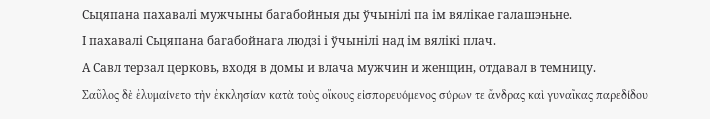Сьцяпана пахавалі мужчыны багабойныя ды ўчынілі па ім вялікае галашэньне.
І пахавалі Сьцяпана багабойнага людзі і ўчынілі над ім вялікі плач.
А Савл терзал церковь, входя в домы и влача мужчин и женщин, отдавал в темницу.
Σαῦλος δὲ ἐλυμαίνετο τὴν ἐκκλησίαν κατὰ τοὺς οἴκους εἰσπορευόμενος σύρων τε ἄνδρας καὶ γυναῖκας παρεδίδου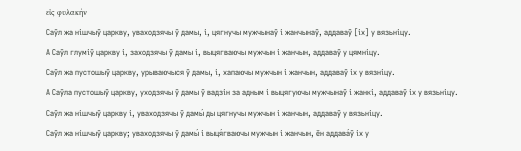εἰς φυλακήν
Саўл жа нішчыў царкву, уваходзячы ў дамы, і, цягнучы мужчынаў і жанчынаў, аддаваў [іх] у вязьніцу.
А Саўл глуміў царкву і, заходзячы ў дамы і, выцягваючы мужчын і жанчын, аддаваў у цямніцу.
Саўл жа пустошыў царкву, урываючыся ў дамы, і, хапаючы мужчын і жанчын, аддаваў іх у вязніцу.
А Саўла пустошыў царкву, уходзячы ў дамы ў вадзін за адным і выцягуючы мужчынаў і жанкі, аддаваў іх у вязьніцу.
Саўл жа нішчыў царкву і, уваходзячы ў дамы́ ды цягнучы мужчын і жанчын, аддаваў у вязьніцу.
Саўл жа нíшчыў царкву; уваходзячы ў дамы́ і выця́гваючы мужчын і жанчын, ён аддава́ў іх у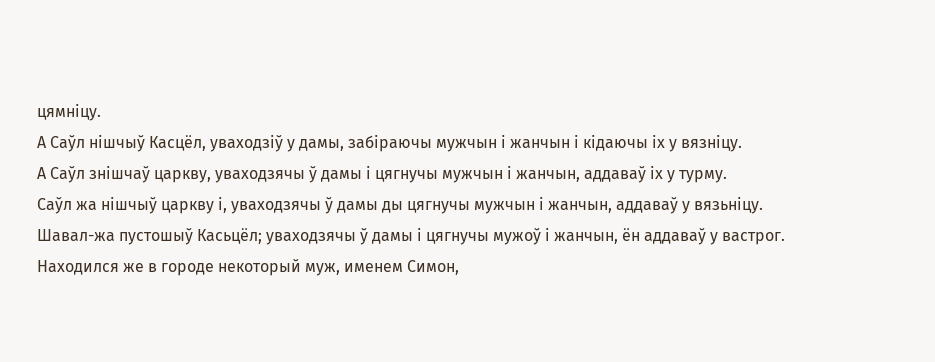цямніцу.
А Саўл нішчыў Касцёл, уваходзіў у дамы, забіраючы мужчын і жанчын і кідаючы іх у вязніцу.
А Саўл знішчаў царкву, уваходзячы ў дамы і цягнучы мужчын і жанчын, аддаваў іх у турму.
Саўл жа нішчыў царкву і, уваходзячы ў дамы ды цягнучы мужчын і жанчын, аддаваў у вязьніцу.
Шавал-жа пустошыў Касьцёл; уваходзячы ў дамы і цягнучы мужоў і жанчын, ён аддаваў у вастрог.
Находился же в городе некоторый муж, именем Симон,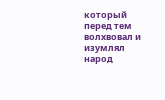который перед тем волхвовал и изумлял народ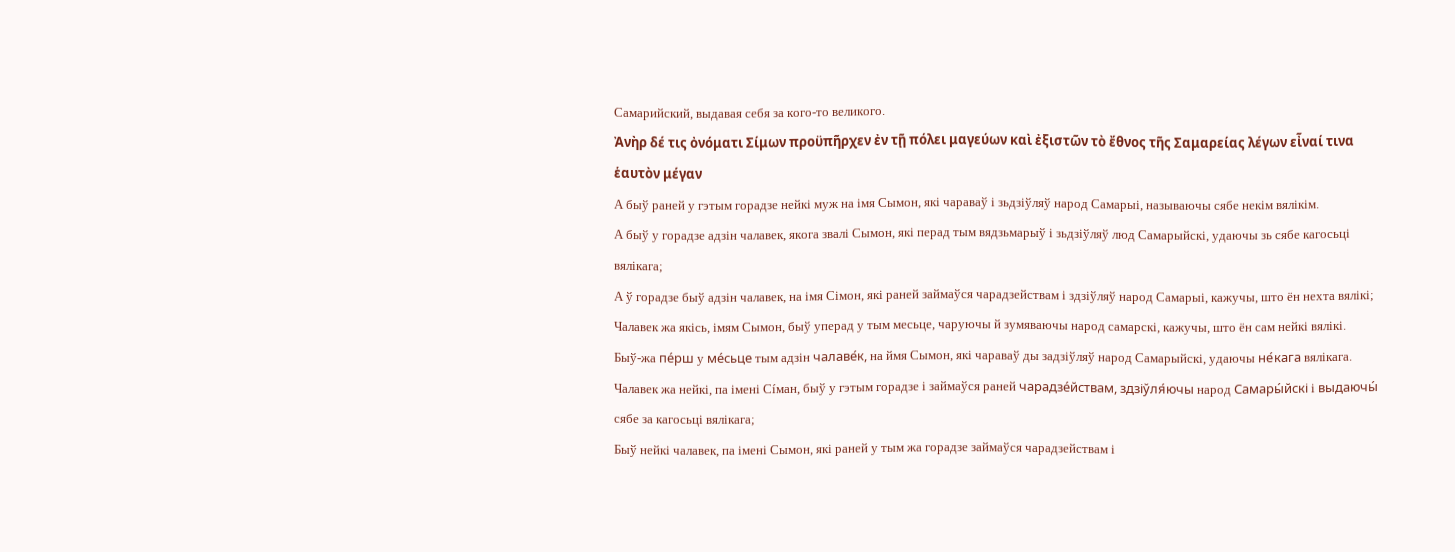Самарийский, выдавая себя за кого-то великого.
Ἀνὴρ δέ τις ὀνόματι Σίμων προϋπῆρχεν ἐν τῇ πόλει μαγεύων καὶ ἐξιστῶν τὸ ἔθνος τῆς Σαμαρείας λέγων εἶναί τινα ἑαυτὸν μέγαν
А быў раней у гэтым горадзе нейкі муж на імя Сымон, які чараваў і зьдзіўляў народ Самарыі, называючы сябе некім вялікім.
А быў у горадзе адзін чалавек, якога звалі Сымон, які перад тым вядзьмарыў і зьдзіўляў люд Самарыйскі, удаючы зь сябе кагосьці вялікага;
А ў горадзе быў адзін чалавек, на імя Сімон, які раней займаўся чарадзействам і здзіўляў народ Самарыі, кажучы, што ён нехта вялікі;
Чалавек жа якісь, імям Сымон, быў уперад у тым месьце, чаруючы й зумяваючы народ самарскі, кажучы, што ён сам нейкі вялікі.
Быў-жа пе́рш у ме́сьце тым адзін чалаве́к, на ймя Сымон, які чараваў ды задзіўляў народ Самарыйскі, удаючы не́кага вялікага.
Чалавек жа нейкі, па імені Сíман, быў у гэтым горадзе і займаўся раней чарадзе́йствам, здзіўля́ючы народ Самары́йскі і выдаючы́ сябе за кагосьці вялікага;
Быў нейкі чалавек, па імені Сымон, які раней у тым жа горадзе займаўся чарадзействам і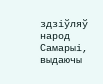здзіўляў народ Самарыі, выдаючы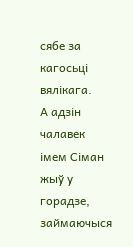сябе за кагосьці вялікага.
А адзін чалавек імем Сіман жыў у горадзе, займаючыся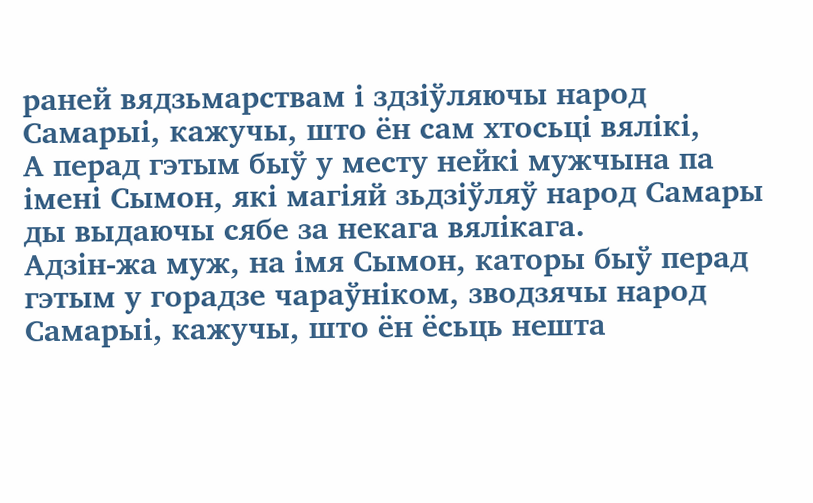раней вядзьмарствам і здзіўляючы народ Самарыі, кажучы, што ён сам хтосьці вялікі,
А перад гэтым быў у месту нейкі мужчына па імені Сымон, які магіяй зьдзіўляў народ Самары ды выдаючы сябе за некага вялікага.
Адзін-жа муж, на імя Сымон, каторы быў перад гэтым у горадзе чараўніком, зводзячы народ Самарыі, кажучы, што ён ёсьць нешта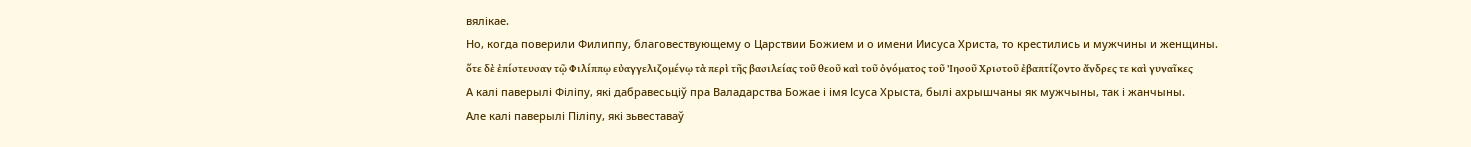вялікае.
Но, когда поверили Филиппу, благовествующему о Царствии Божием и о имени Иисуса Христа, то крестились и мужчины и женщины.
ὅτε δὲ ἐπίστευσαν τῷ Φιλίππῳ εὐαγγελιζομένῳ τὰ περὶ τῆς βασιλείας τοῦ θεοῦ καὶ τοῦ ὀνόματος τοῦ Ἰησοῦ Χριστοῦ ἐβαπτίζοντο ἄνδρες τε καὶ γυναῖκες
А калі паверылі Філіпу, які дабравесьціў пра Валадарства Божае і імя Ісуса Хрыста, былі ахрышчаны як мужчыны, так і жанчыны.
Але калі паверылі Піліпу, які зьвеставаў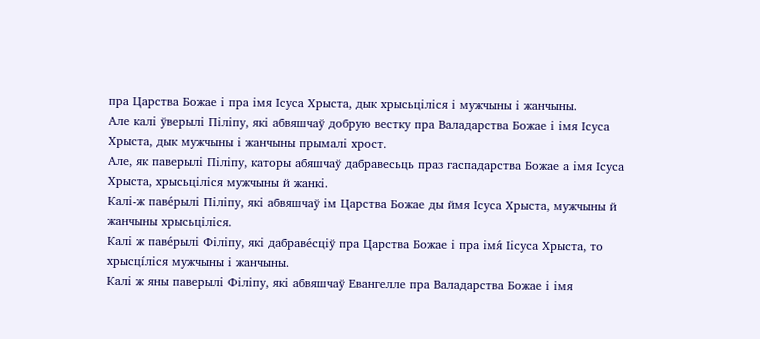пра Царства Божае і пра імя Ісуса Хрыста, дык хрысьціліся і мужчыны і жанчыны.
Але калі ўверылі Піліпу, які абвяшчаў добрую вестку пра Валадарства Божае і імя Ісуса Хрыста, дык мужчыны і жанчыны прымалі хрост.
Але, як паверылі Піліпу, каторы абяшчаў дабравесьць праз гаспадарства Божае а імя Ісуса Хрыста, хрысьціліся мужчыны й жанкі.
Калі-ж паве́рылі Піліпу, які абвяшчаў ім Царства Божае ды ймя Ісуса Хрыста, мужчыны й жанчыны хрысьціліся.
Калі ж паве́рылі Філіпу, які дабраве́сціў пра Царства Божае і пра імя́ Іісуса Хрыста, то хрысцíліся мужчыны і жанчыны.
Калі ж яны паверылі Філіпу, які абвяшчаў Евангелле пра Валадарства Божае і імя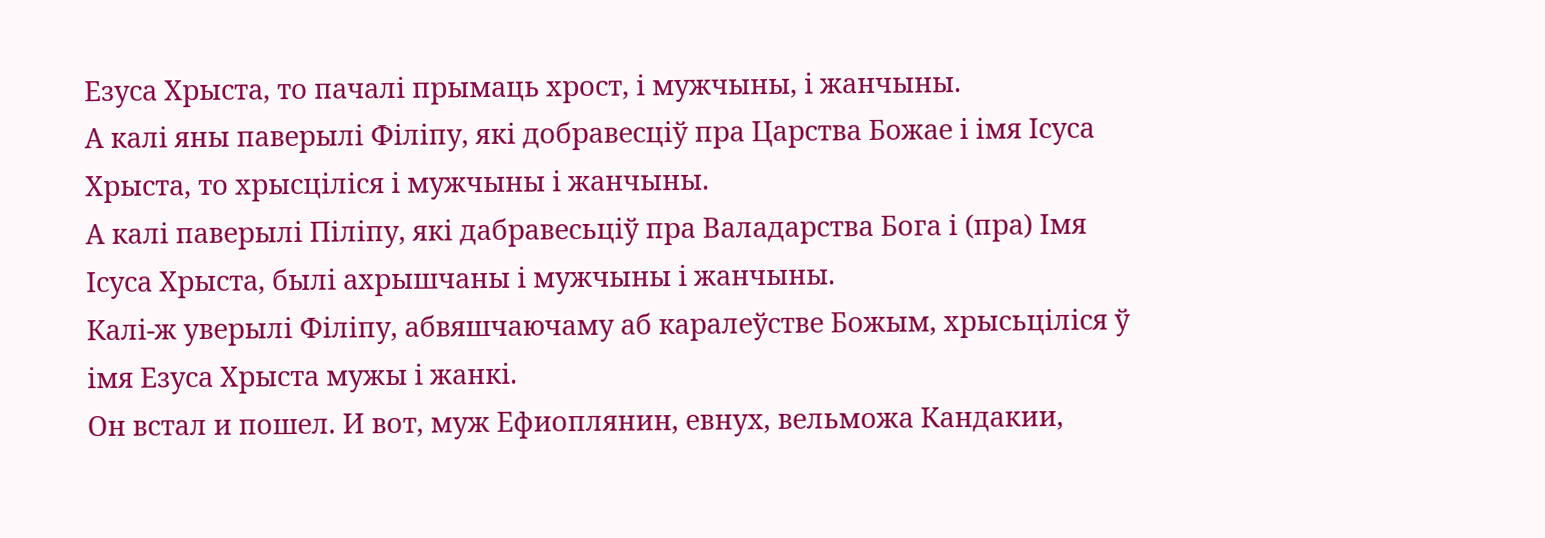Езуса Хрыста, то пачалі прымаць хрост, і мужчыны, і жанчыны.
А калі яны паверылі Філіпу, які добравесціў пра Царства Божае і імя Ісуса Хрыста, то хрысціліся і мужчыны і жанчыны.
А калі паверылі Піліпу, які дабравесьціў пра Валадарства Бога і (пра) Імя Ісуса Хрыста, былі ахрышчаны і мужчыны і жанчыны.
Калі-ж уверылі Філіпу, абвяшчаючаму аб каралеўстве Божым, хрысьціліся ў імя Езуса Хрыста мужы і жанкі.
Он встал и пошел. И вот, муж Ефиоплянин, евнух, вельможа Кандакии,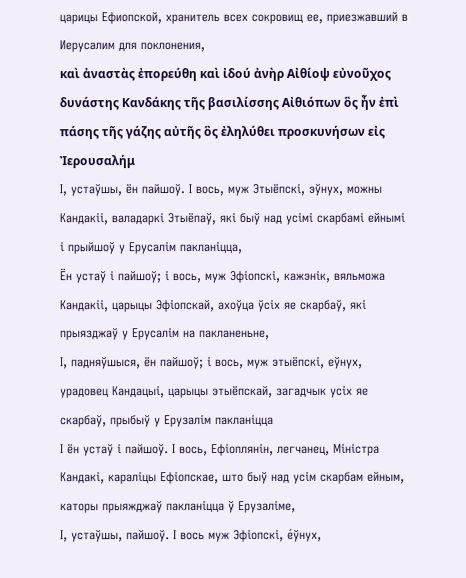царицы Ефиопской, хранитель всех сокровищ ее, приезжавший в Иерусалим для поклонения,
καὶ ἀναστὰς ἐπορεύθη καὶ ἰδού ἀνὴρ Αἰθίοψ εὐνοῦχος δυνάστης Κανδάκης τῆς βασιλίσσης Αἰθιόπων ὃς ἦν ἐπὶ πάσης τῆς γάζης αὐτῆς ὃς ἐληλύθει προσκυνήσων εἰς Ἰερουσαλήμ
І, устаўшы, ён пайшоў. І вось, муж Этыёпскі, эўнух, можны Кандакіі, валадаркі Этыёпаў, які быў над усімі скарбамі ейнымі і прыйшоў у Ерусалім пакланіцца,
Ён устаў і пайшоў; і вось, муж Эфіопскі, кажэнік, вяльможа Кандакіі, царыцы Эфіопскай, ахоўца ўсіх яе скарбаў, які прыязджаў у Ерусалім на пакланеньне,
І, падняўшыся, ён пайшоў; і вось, муж этыёпскі, еўнух, урадовец Кандацыі, царыцы этыёпскай, загадчык усіх яе скарбаў, прыбыў у Ерузалім пакланіцца
І ён устаў і пайшоў. І вось, Ефіоплянін, легчанец, Міністра Кандакі, караліцы Ефіопскае, што быў над усім скарбам ейным, каторы прыяжджаў пакланіцца ў Ерузаліме,
І, устаўшы, пайшоў. І вось муж Эфіопскі, е́ўнух,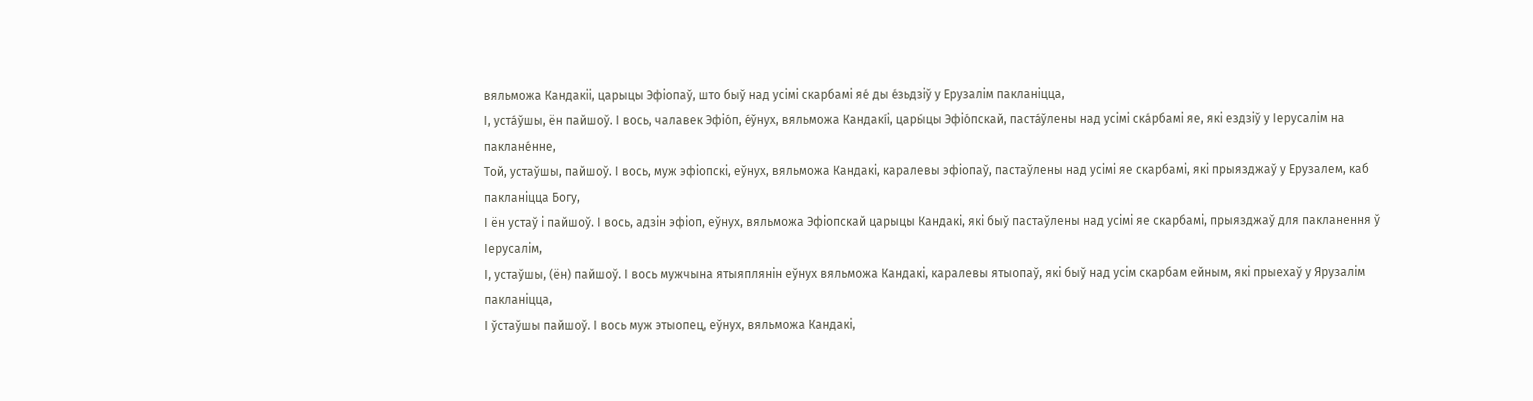вяльможа Кандакіі, царыцы Эфіопаў, што быў над усімі скарбамі яе́ ды е́зьдзіў у Ерузалім пакланіцца,
І, уста́ўшы, ён пайшоў. І вось, чалавек Эфіо́п, е́ўнух, вяльможа Кандакíі, цары́цы Эфіо́пскай, паста́ўлены над усімі ска́рбамі яе, які ездзіў у Іерусалім на паклане́нне,
Той, устаўшы, пайшоў. І вось, муж эфіопскі, еўнух, вяльможа Кандакі, каралевы эфіопаў, пастаўлены над усімі яе скарбамі, які прыязджаў у Ерузалем, каб пакланіцца Богу,
І ён устаў і пайшоў. І вось, адзін эфіоп, еўнух, вяльможа Эфіопскай царыцы Кандакі, які быў пастаўлены над усімі яе скарбамі, прыязджаў для пакланення ў Іерусалім,
І, устаўшы, (ён) пайшоў. І вось мужчына ятыяплянін еўнух вяльможа Кандакі, каралевы ятыопаў, які быў над усім скарбам ейным, які прыехаў у Ярузалім пакланіцца,
І ўстаўшы пайшоў. І вось муж этыопец, еўнух, вяльможа Кандакі,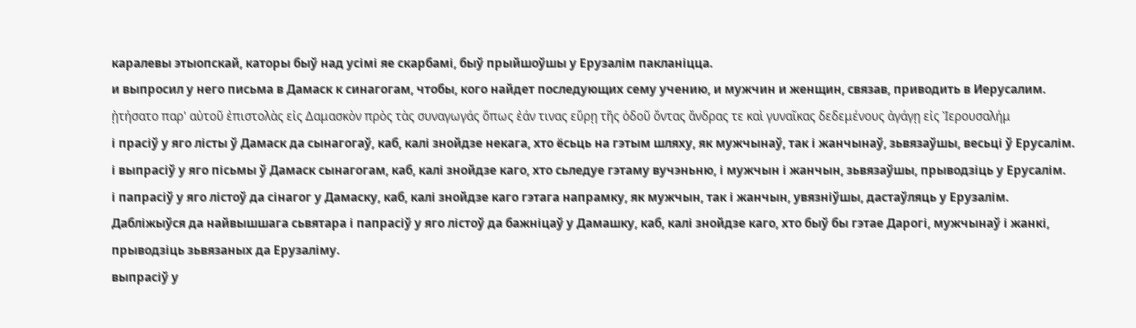каралевы этыопскай, каторы быў над усімі яе скарбамі, быў прыйшоўшы у Ерузалім пакланіцца.
и выпросил у него письма в Дамаск к синагогам, чтобы, кого найдет последующих сему учению, и мужчин и женщин, связав, приводить в Иерусалим.
ᾐτήσατο παρ' αὐτοῦ ἐπιστολὰς εἰς Δαμασκὸν πρὸς τὰς συναγωγάς ὅπως ἐάν τινας εὕρῃ τῆς ὁδοῦ ὄντας ἄνδρας τε καὶ γυναῖκας δεδεμένους ἀγάγῃ εἰς Ἰερουσαλήμ
і прасіў у яго лісты ў Дамаск да сынагогаў, каб, калі знойдзе некага, хто ёсьць на гэтым шляху, як мужчынаў, так і жанчынаў, зьвязаўшы, весьці ў Ерусалім.
і выпрасіў у яго пісьмы ў Дамаск сынагогам, каб, калі знойдзе каго, хто сьледуе гэтаму вучэньню, і мужчын і жанчын, зьвязаўшы, прыводзіць у Ерусалім.
і папрасіў у яго лістоў да сінагог у Дамаску, каб, калі знойдзе каго гэтага напрамку, як мужчын, так і жанчын, увязніўшы, дастаўляць у Ерузалім.
Дабліжыўся да найвышшага сьвятара і папрасіў у яго лістоў да бажніцаў у Дамашку, каб, калі знойдзе каго, хто быў бы гэтае Дарогі, мужчынаў і жанкі, прыводзіць зьвязаных да Ерузаліму.
выпрасіў у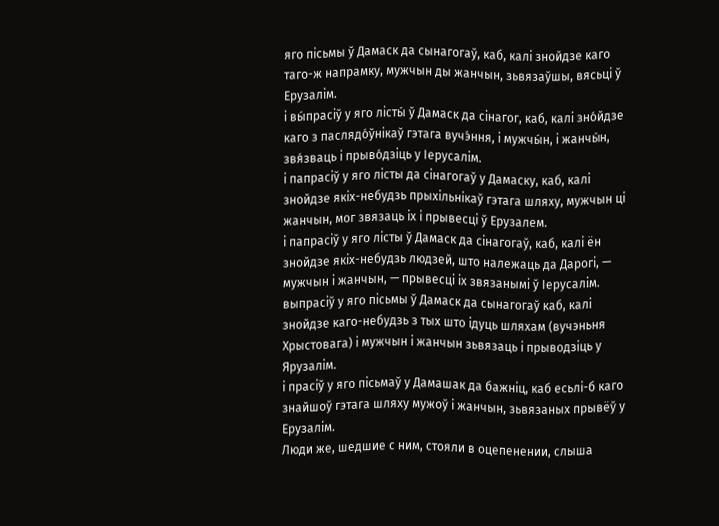яго пісьмы ў Дамаск да сынагогаў, каб, калі знойдзе каго таго-ж напрамку, мужчын ды жанчын, зьвязаўшы, вясьці ў Ерузалім.
і вы́прасіў у яго лісты́ ў Дамаск да сінагог, каб, калі зно́йдзе каго з паслядо́ўнікаў гэтага вучэ́ння, і мужчы́н, і жанчы́н, звя́зваць і прыво́дзіць у Іерусалім.
і папрасіў у яго лісты да сінагогаў у Дамаску, каб, калі знойдзе якіх-небудзь прыхільнікаў гэтага шляху, мужчын ці жанчын, мог звязаць іх і прывесці ў Ерузалем.
і папрасіў у яго лісты ў Дамаск да сінагогаў, каб, калі ён знойдзе якіх-небудзь людзей, што належаць да Дарогі, — мужчын і жанчын, — прывесці іх звязанымі ў Іерусалім.
выпрасіў у яго пісьмы ў Дамаск да сынагогаў каб, калі знойдзе каго-небудзь з тых што ідуць шляхам (вучэньня Хрыстовага) і мужчын і жанчын зьвязаць і прыводзіць у Ярузалім.
і прасіў у яго пісьмаў у Дамашак да бажніц, каб есьлі-б каго знайшоў гэтага шляху мужоў і жанчын, зьвязаных прывёў у Ерузалім.
Люди же, шедшие с ним, стояли в оцепенении, слыша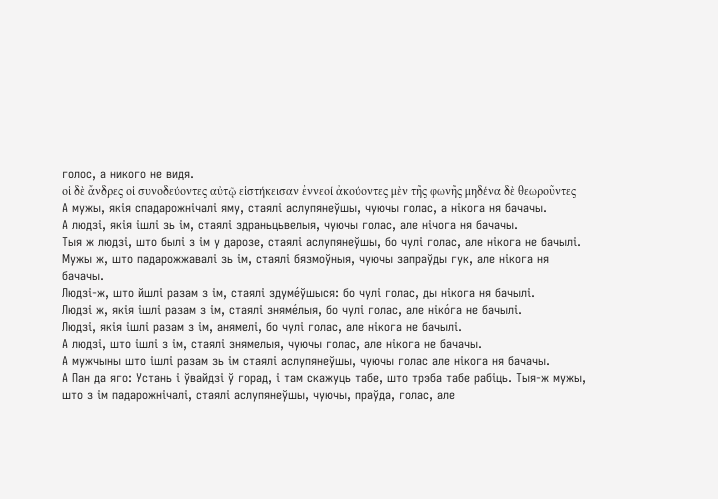голос, а никого не видя.
οἱ δὲ ἄνδρες οἱ συνοδεύοντες αὐτῷ εἱστήκεισαν ἐννεοί ἀκούοντες μὲν τῆς φωνῆς μηδένα δὲ θεωροῦντες
А мужы, якія спадарожнічалі яму, стаялі аслупянеўшы, чуючы голас, а нікога ня бачачы.
А людзі, якія ішлі зь ім, стаялі здраньцьвелыя, чуючы голас, але нічога ня бачачы.
Тыя ж людзі, што былі з ім у дарозе, стаялі аслупянеўшы, бо чулі голас, але нікога не бачылі.
Мужы ж, што падарожжавалі зь ім, стаялі бязмоўныя, чуючы запраўды гук, але нікога ня бачачы.
Людзі-ж, што йшлі разам з ім, стаялі здуме́ўшыся: бо чулі голас, ды нікога ня бачылі.
Людзі ж, якія ішлі разам з ім, стаялі зняме́лыя, бо чулі голас, але ніко́га не бачылі.
Людзі, якія ішлі разам з ім, анямелі, бо чулі голас, але нікога не бачылі.
А людзі, што ішлі з ім, стаялі знямелыя, чуючы голас, але нікога не бачачы.
А мужчыны што ішлі разам зь ім стаялі аслупянеўшы, чуючы голас але нікога ня бачачы.
А Пан да яго: Устань і ўвайдзі ў горад, і там скажуць табе, што трэба табе рабіць. Тыя-ж мужы, што з ім падарожнічалі, стаялі аслупянеўшы, чуючы, праўда, голас, але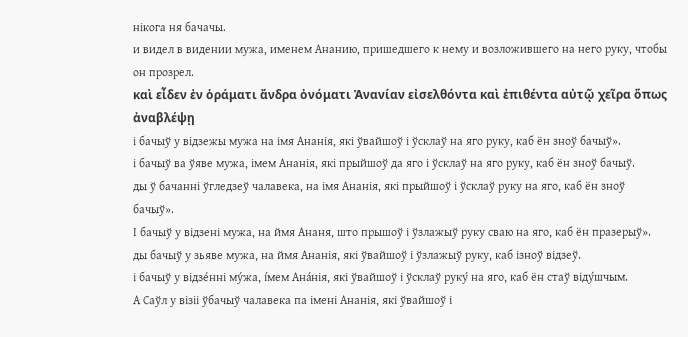нікога ня бачачы.
и видел в видении мужа, именем Ананию, пришедшего к нему и возложившего на него руку, чтобы он прозрел.
καὶ εἶδεν ἐν ὁράματι ἄνδρα ὀνόματι Ἁνανίαν εἰσελθόντα καὶ ἐπιθέντα αὐτῷ χεῖρα ὅπως ἀναβλέψῃ
і бачыў у відзежы мужа на імя Ананія, які ўвайшоў і ўсклаў на яго руку, каб ён зноў бачыў».
і бачыў ва ўяве мужа, імем Ананія, які прыйшоў да яго і ўсклаў на яго руку, каб ён зноў бачыў.
ды ў бачанні ўгледзеў чалавека, на імя Ананія, які прыйшоў і ўсклаў руку на яго, каб ён зноў бачыў».
І бачыў у відзені мужа, на ймя Ананя, што прышоў і ўзлажыў руку сваю на яго, каб ён празерыў».
ды бачыў у зьяве мужа, на ймя Ананія, які ўвайшоў і ўзлажыў руку, каб ізноў відзеў.
і бачыў у відзе́нні му́жа, íмем Ана́нія, які ўвайшоў і ўсклаў руку́ на яго, каб ён стаў віду́шчым.
А Саўл у візіі ўбачыў чалавека па імені Ананія, які ўвайшоў і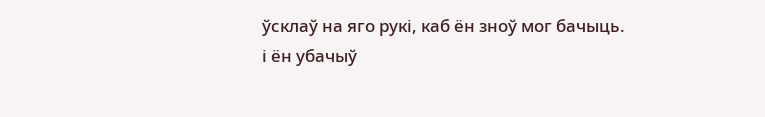ўсклаў на яго рукі, каб ён зноў мог бачыць.
і ён убачыў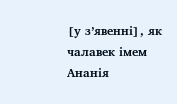[у з’явенні], як чалавек імем Ананія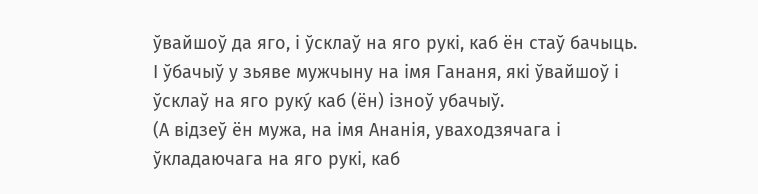ўвайшоў да яго, і ўсклаў на яго рукі, каб ён стаў бачыць.
І ўбачыў у зьяве мужчыну на імя Гананя, які ўвайшоў і ўсклаў на яго руку́ каб (ён) ізноў убачыў.
(А відзеў ён мужа, на імя Ананія, уваходзячага і ўкладаючага на яго рукі, каб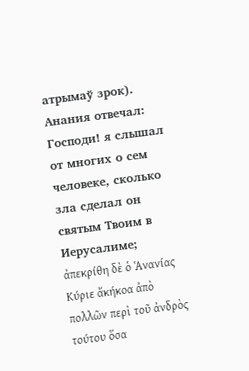атрымаў зрок).
Анания отвечал: Господи! я слышал от многих о сем человеке, сколько зла сделал он святым Твоим в Иерусалиме;
ἀπεκρίθη δὲ ὁ Ἁνανίας Κύριε ἄκήκοα ἀπὸ πολλῶν περὶ τοῦ ἀνδρὸς τούτου ὅσα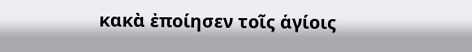κακὰ ἐποίησεν τοῖς ἁγίοις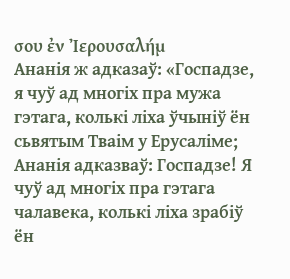σου ἐν Ἰερουσαλήμ
Ананія ж адказаў: «Госпадзе, я чуў ад многіх пра мужа гэтага, колькі ліха ўчыніў ён сьвятым Тваім у Ерусаліме;
Ананія адказваў: Госпадзе! Я чуў ад многіх пра гэтага чалавека, колькі ліха зрабіў ён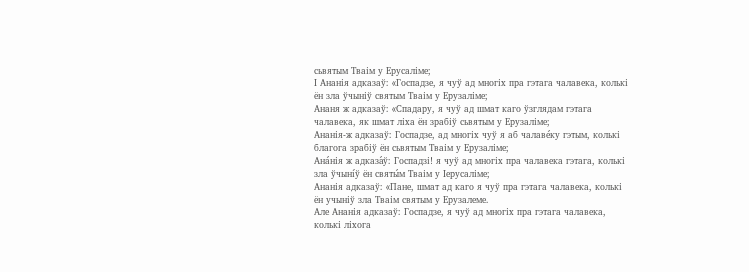сьвятым Тваім у Ерусаліме;
І Ананія адказаў: «Госпадзе, я чуў ад многіх пра гэтага чалавека, колькі ён зла ўчыніў святым Тваім у Ерузаліме;
Ананя ж адказаў: «Спадару, я чуў ад шмат каго ўзглядам гэтага чалавека, як шмат ліха ён зрабіў сьвятым у Ерузаліме;
Ананія-ж адказаў: Госпадзе, ад многіх чуў я аб чалаве́ку гэтым, колькі благога зрабіў ён сьвятым Тваім у Ерузаліме;
Ана́нія ж адказа́ў: Госпадзі! я чуў ад многіх пра чалавека гэтага, колькі зла ўчынíў ён святы́м Тваім у Іерусаліме;
Ананія адказаў: «Пане, шмат ад каго я чуў пра гэтага чалавека, колькі ён учыніў зла Тваім святым у Ерузалеме.
Але Ананія адказаў: Госпадзе, я чуў ад многіх пра гэтага чалавека, колькі ліхога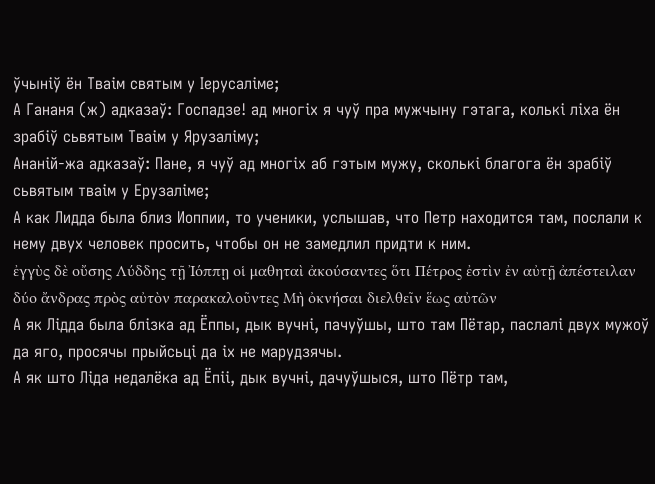ўчыніў ён Тваім святым у Іерусаліме;
А Гананя (ж) адказаў: Госпадзе! ад многіх я чуў пра мужчыну гэтага, колькі ліха ён зрабіў сьвятым Тваім у Ярузаліму;
Ананій-жа адказаў: Пане, я чуў ад многіх аб гэтым мужу, сколькі благога ён зрабіў сьвятым тваім у Ерузаліме;
А как Лидда была близ Иоппии, то ученики, услышав, что Петр находится там, послали к нему двух человек просить, чтобы он не замедлил придти к ним.
ἐγγὺς δὲ οὔσης Λύδδης τῇ Ἰόππῃ οἱ μαθηταὶ ἀκούσαντες ὅτι Πέτρος ἐστὶν ἐν αὐτῇ ἀπέστειλαν δύο ἄνδρας πρὸς αὐτὸν παρακαλοῦντες Μὴ ὀκνήσαι διελθεῖν ἕως αὐτῶν
А як Лідда была блізка ад Ёппы, дык вучні, пачуўшы, што там Пётар, паслалі двух мужоў да яго, просячы прыйсьці да іх не марудзячы.
А як што Ліда недалёка ад Ёпіі, дык вучні, дачуўшыся, што Пётр там,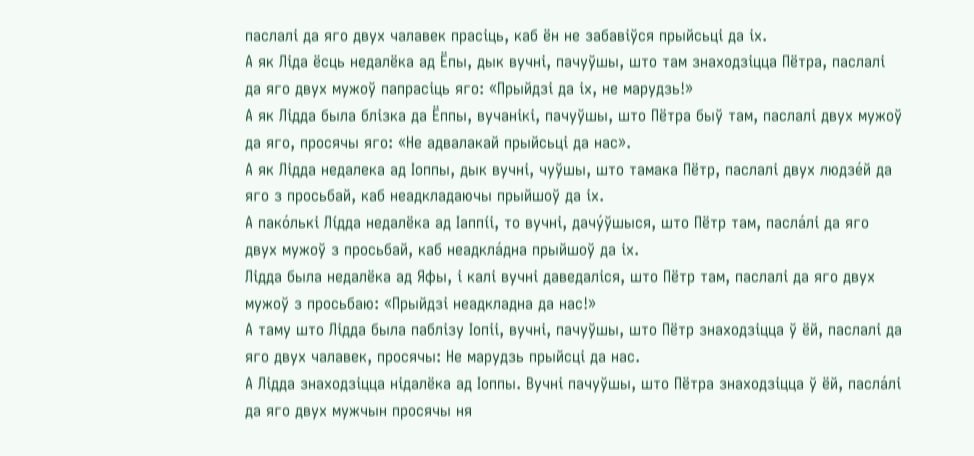паслалі да яго двух чалавек прасіць, каб ён не забавіўся прыйсьці да іх.
А як Ліда ёсць недалёка ад Ёпы, дык вучні, пачуўшы, што там знаходзіцца Пётра, паслалі да яго двух мужоў папрасіць яго: «Прыйдзі да іх, не марудзь!»
А як Лідда была блізка да Ёппы, вучанікі, пачуўшы, што Пётра быў там, паслалі двух мужоў да яго, просячы яго: «Не адвалакай прыйсьці да нас».
А як Лідда недалека ад Іоппы, дык вучні, чуўшы, што тамака Пётр, паслалі двух людзе́й да яго з просьбай, каб неадкладаючы прыйшоў да іх.
А пако́лькі Лíдда недалёка ад Іаппíі, то вучні, дачу́ўшыся, што Пётр там, пасла́лі да яго двух мужоў з просьбай, каб неадкла́дна прыйшоў да іх.
Лідда была недалёка ад Яфы, і калі вучні даведаліся, што Пётр там, паслалі да яго двух мужоў з просьбаю: «Прыйдзі неадкладна да нас!»
А таму што Лідда была паблізу Іопіі, вучні, пачуўшы, што Пётр знаходзіцца ў ёй, паслалі да яго двух чалавек, просячы: Не марудзь прыйсці да нас.
А Лідда знаходзіцца нідалёка ад Іоппы. Вучні пачуўшы, што Пётра знаходзіцца ў ёй, пасла́лі да яго двух мужчын просячы ня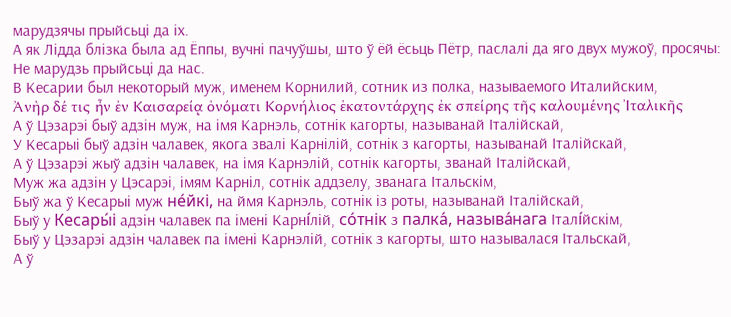марудзячы прыйсьці да іх.
А як Лідда блізка была ад Ёппы, вучні пачуўшы, што ў ёй ёсьць Пётр, паслалі да яго двух мужоў, просячы: Не марудзь прыйсьці да нас.
В Кесарии был некоторый муж, именем Корнилий, сотник из полка, называемого Италийским,
Ἀνὴρ δέ τις ἦν ἐν Καισαρείᾳ ὀνόματι Κορνήλιος ἑκατοντάρχης ἐκ σπείρης τῆς καλουμένης Ἰταλικῆς
А ў Цэзарэі быў адзін муж, на імя Карнэль, сотнік кагорты, называнай Італійскай,
У Кесарыі быў адзін чалавек, якога звалі Карнілій, сотнік з кагорты, называнай Італійскай,
А ў Цэзарэі жыў адзін чалавек, на імя Карнэлій, сотнік кагорты, званай Італійскай,
Муж жа адзін у Цэсарэі, імям Карніл, сотнік аддзелу, званага Італьскім,
Быў жа ў Кесарыі муж не́йкі, на ймя Карнэль, сотнік із роты, называнай Італійскай,
Быў у Кесары́і адзін чалавек па імені Карнíлій, со́тнік з палка́, называ́нага Італíйскім,
Быў у Цэзарэі адзін чалавек па імені Карнэлій, сотнік з кагорты, што называлася Італьскай,
А ў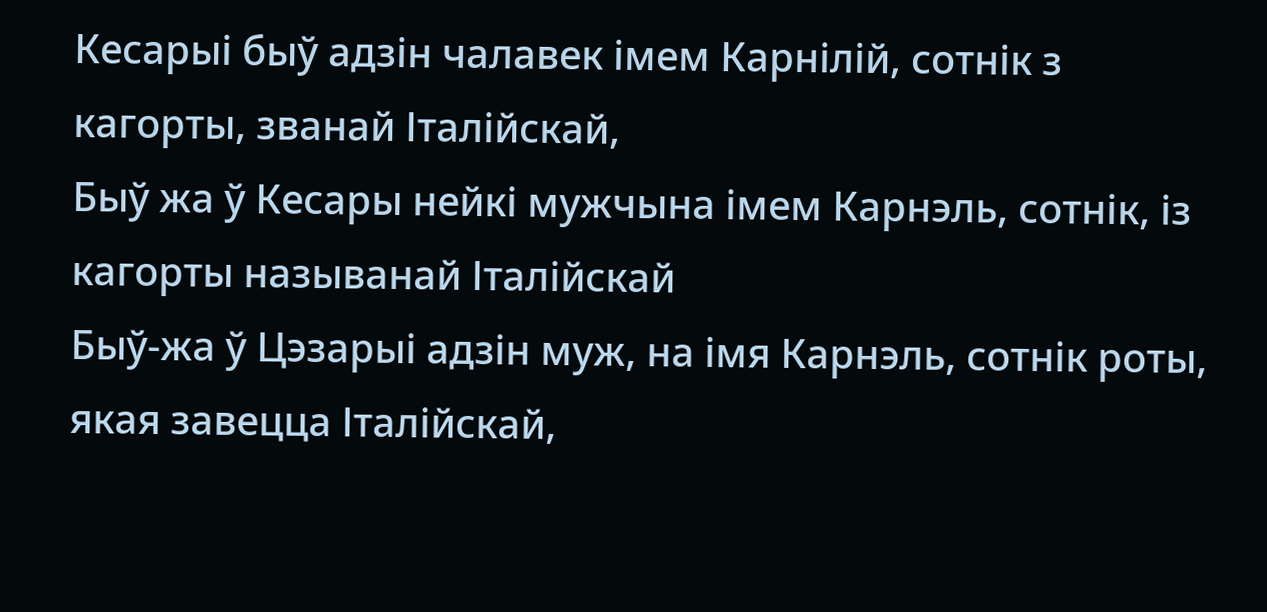Кесарыі быў адзін чалавек імем Карнілій, сотнік з кагорты, званай Італійскай,
Быў жа ў Кесары нейкі мужчына імем Карнэль, сотнік, із кагорты называнай Італійскай
Быў-жа ў Цэзарыі адзін муж, на імя Карнэль, сотнік роты, якая завецца Італійскай,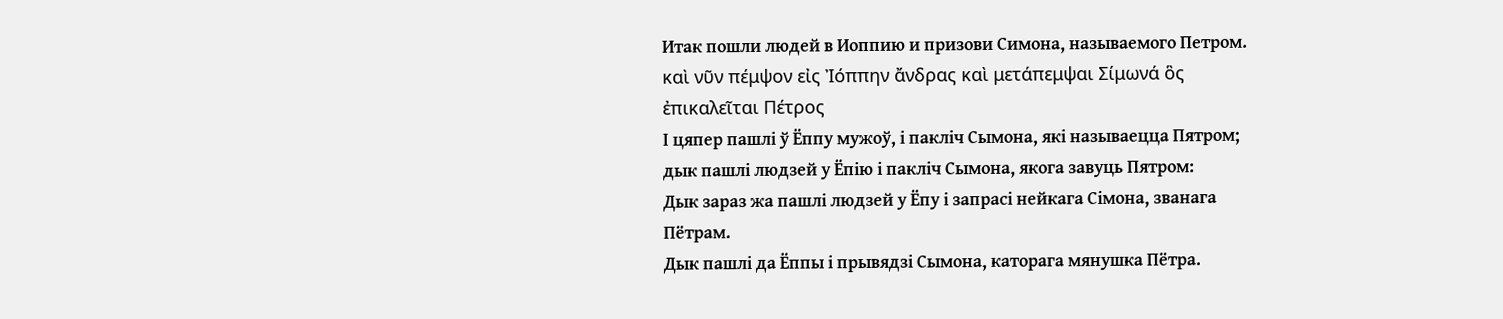Итак пошли людей в Иоппию и призови Симона, называемого Петром.
καὶ νῦν πέμψον εἰς Ἰόππην ἄνδρας καὶ μετάπεμψαι Σίμωνά ὃς ἐπικαλεῖται Πέτρος
І цяпер пашлі ў Ёппу мужоў, і пакліч Сымона, які называецца Пятром;
дык пашлі людзей у Ёпію і пакліч Сымона, якога завуць Пятром:
Дык зараз жа пашлі людзей у Ёпу і запрасі нейкага Сімона, званага Пётрам.
Дык пашлі да Ёппы і прывядзі Сымона, каторага мянушка Пётра.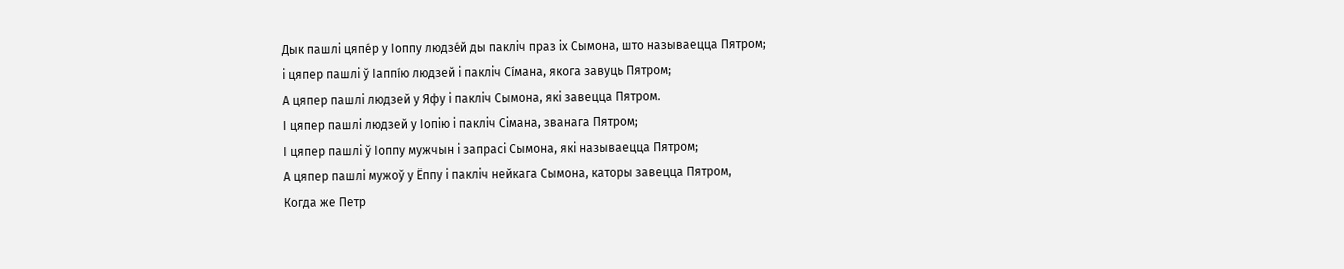Дык пашлі цяпе́р у Іоппу людзе́й ды пакліч праз іх Сымона, што называецца Пятром;
і цяпер пашлі ў Іаппíю людзей і пакліч Сíмана, якога завуць Пятром;
А цяпер пашлі людзей у Яфу і пакліч Сымона, які завецца Пятром.
І цяпер пашлі людзей у Іопію і пакліч Сімана, званага Пятром;
І цяпер пашлі ў Іоппу мужчын і запрасі Сымона, які называецца Пятром;
А цяпер пашлі мужоў у Ёппу і пакліч нейкага Сымона, каторы завецца Пятром,
Когда же Петр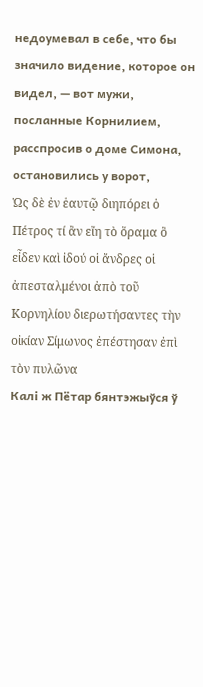недоумевал в себе, что бы значило видение, которое он видел, — вот мужи, посланные Корнилием, расспросив о доме Симона, остановились у ворот,
Ὡς δὲ ἐν ἑαυτῷ διηπόρει ὁ Πέτρος τί ἂν εἴη τὸ ὅραμα ὃ εἶδεν καὶ ἰδού οἱ ἄνδρες οἱ ἀπεσταλμένοι ἀπὸ τοῦ Κορνηλίου διερωτήσαντες τὴν οἰκίαν Σίμωνος ἐπέστησαν ἐπὶ τὸν πυλῶνα
Калі ж Пётар бянтэжыўся ў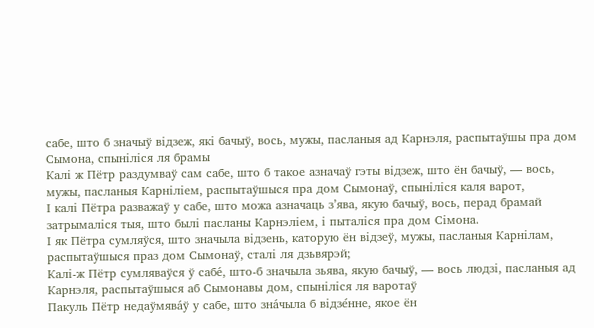сабе, што б значыў відзеж, які бачыў, вось, мужы, пасланыя ад Карнэля, распытаўшы пра дом Сымона, спыніліся ля брамы
Калі ж Пётр раздумваў сам сабе, што б такое азначаў гэты відзеж, што ён бачыў, — вось, мужы, пасланыя Карніліем, распытаўшыся пра дом Сымонаў, спыніліся каля варот,
І калі Пётра разважаў у сабе, што можа азначаць з’ява, якую бачыў, вось, перад брамай затрымаліся тыя, што былі пасланы Карнэліем, і пыталіся пра дом Сімона.
І як Пётра сумляўся, што значыла відзень, каторую ён відзеў, мужы, пасланыя Карнілам, распытаўшыся праз дом Сымонаў, сталі ля дзьвярэй;
Калі-ж Пётр сумляваўся ў сабе́, што-б значыла зьява, якую бачыў, — вось людзі, пасланыя ад Карнэля, распытаўшыся аб Сымонавы дом, спыніліся ля варотаў
Пакуль Пётр недаўмява́ў у сабе, што зна́чыла б відзе́нне, якое ён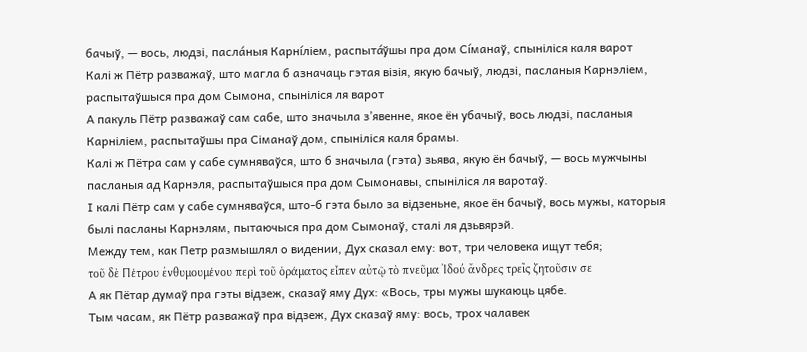бачыў, — вось, людзі, пасла́ныя Карнíліем, распыта́ўшы пра дом Сíманаў, спыніліся каля варот
Калі ж Пётр разважаў, што магла б азначаць гэтая візія, якую бачыў, людзі, пасланыя Карнэліем, распытаўшыся пра дом Сымона, спыніліся ля варот
А пакуль Пётр разважаў сам сабе, што значыла з’явенне, якое ён убачыў, вось людзі, пасланыя Карніліем, распытаўшы пра Сіманаў дом, спыніліся каля брамы.
Калі ж Пётра сам у сабе сумняваўся, што б значыла (гэта) зьява, якую ён бачыў, — вось мужчыны пасланыя ад Карнэля, распытаўшыся пра дом Сымонавы, спыніліся ля варотаў.
І калі Пётр сам у сабе сумняваўся, што-б гэта было за відзеньне, якое ён бачыў, вось мужы, каторыя былі пасланы Карнэлям, пытаючыся пра дом Сымонаў, сталі ля дзьвярэй.
Между тем, как Петр размышлял о видении, Дух сказал ему: вот, три человека ищут тебя;
τοῦ δὲ Πέτρου ἐνθυμουμένου περὶ τοῦ ὁράματος εἶπεν αὐτῷ τὸ πνεῦμα Ἰδού ἄνδρες τρεῖς ζητοῦσιν σε
А як Пётар думаў пра гэты відзеж, сказаў яму Дух: «Вось, тры мужы шукаюць цябе.
Тым часам, як Пётр разважаў пра відзеж, Дух сказаў яму: вось, трох чалавек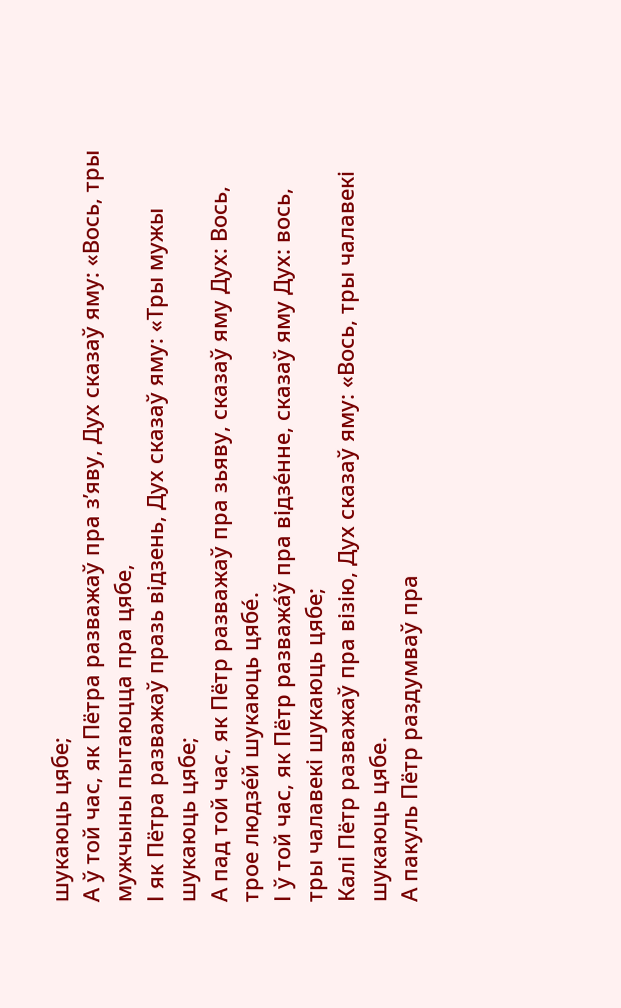шукаюць цябе;
А ў той час, як Пётра разважаў пра з’яву, Дух сказаў яму: «Вось, тры мужчыны пытаюцца пра цябе,
І як Пётра разважаў празь відзень, Дух сказаў яму: «Тры мужы шукаюць цябе;
А пад той час, як Пётр разважаў пра зьяву, сказаў яму Дух: Вось, трое людзе́й шукаюць цябе́.
І ў той час, як Пётр разважа́ў пра відзе́нне, сказаў яму Дух: вось, тры чалавекі шукаюць цябе;
Калі Пётр разважаў пра візію, Дух сказаў яму: «Вось, тры чалавекі шукаюць цябе.
А пакуль Пётр раздумваў пра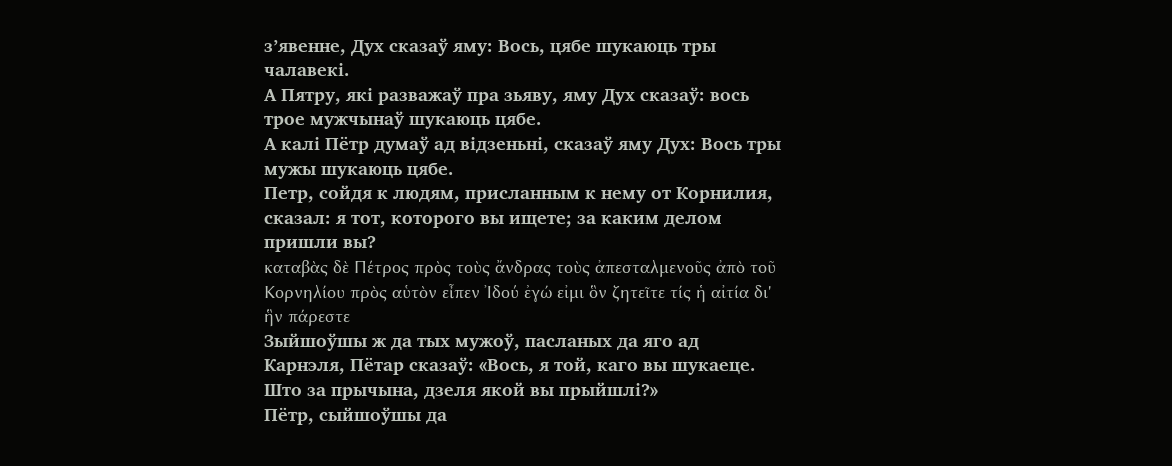з’явенне, Дух сказаў яму: Вось, цябе шукаюць тры чалавекі.
А Пятру, які разважаў пра зьяву, яму Дух сказаў: вось трое мужчынаў шукаюць цябе.
А калі Пётр думаў ад відзеньні, сказаў яму Дух: Вось тры мужы шукаюць цябе.
Петр, сойдя к людям, присланным к нему от Корнилия, сказал: я тот, которого вы ищете; за каким делом пришли вы?
καταβὰς δὲ Πέτρος πρὸς τοὺς ἄνδρας τοὺς ἀπεσταλμενοῦς ἀπὸ τοῦ Κορνηλίου πρὸς αὑτὸν εἶπεν Ἰδού ἐγώ εἰμι ὃν ζητεῖτε τίς ἡ αἰτία δι' ἣν πάρεστε
Зыйшоўшы ж да тых мужоў, пасланых да яго ад Карнэля, Пётар сказаў: «Вось, я той, каго вы шукаеце. Што за прычына, дзеля якой вы прыйшлі?»
Пётр, сыйшоўшы да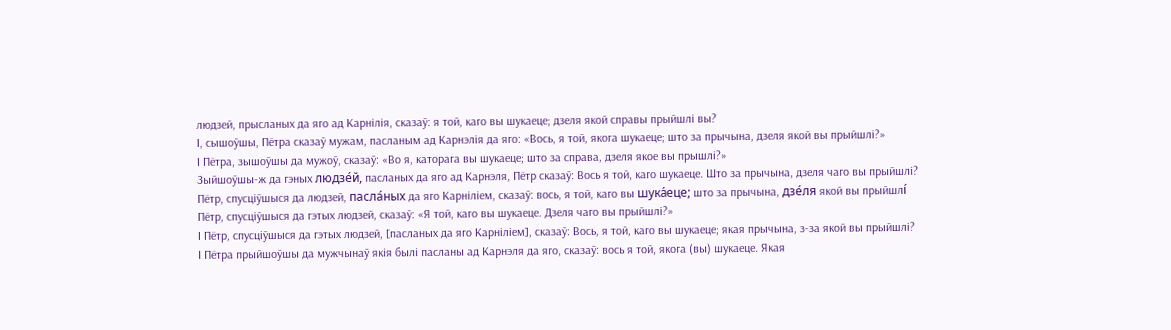людзей, прысланых да яго ад Карнілія, сказаў: я той, каго вы шукаеце; дзеля якой справы прыйшлі вы?
І, сышоўшы, Пётра сказаў мужам, пасланым ад Карнэлія да яго: «Вось, я той, якога шукаеце; што за прычына, дзеля якой вы прыйшлі?»
І Пётра, зышоўшы да мужоў, сказаў: «Во я, каторага вы шукаеце; што за справа, дзеля якое вы прышлі?»
Зыйшоўшы-ж да гэных людзе́й, пасланых да яго ад Карнэля, Пётр сказаў: Вось я той, каго шукаеце. Што за прычына, дзеля чаго вы прыйшлі?
Пётр, спусціўшыся да людзей, пасла́ных да яго Карніліем, сказаў: вось, я той, каго вы шука́еце; што за прычына, дзе́ля якой вы прыйшлí
Пётр, спусціўшыся да гэтых людзей, сказаў: «Я той, каго вы шукаеце. Дзеля чаго вы прыйшлі?»
І Пётр, спусціўшыся да гэтых людзей, [пасланых да яго Карніліем], сказаў: Вось, я той, каго вы шукаеце; якая прычына, з-за якой вы прыйшлі?
І Пётра прыйшоўшы да мужчынаў якія былі пасланы ад Карнэля да яго, сказаў: вось я той, якога (вы) шукаеце. Якая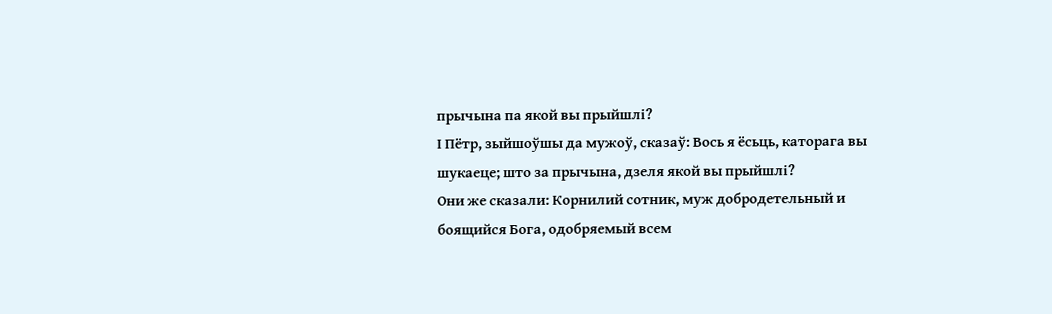прычына па якой вы прыйшлі?
І Пётр, зыйшоўшы да мужоў, сказаў: Вось я ёсьць, каторага вы шукаеце; што за прычына, дзеля якой вы прыйшлі?
Они же сказали: Корнилий сотник, муж добродетельный и боящийся Бога, одобряемый всем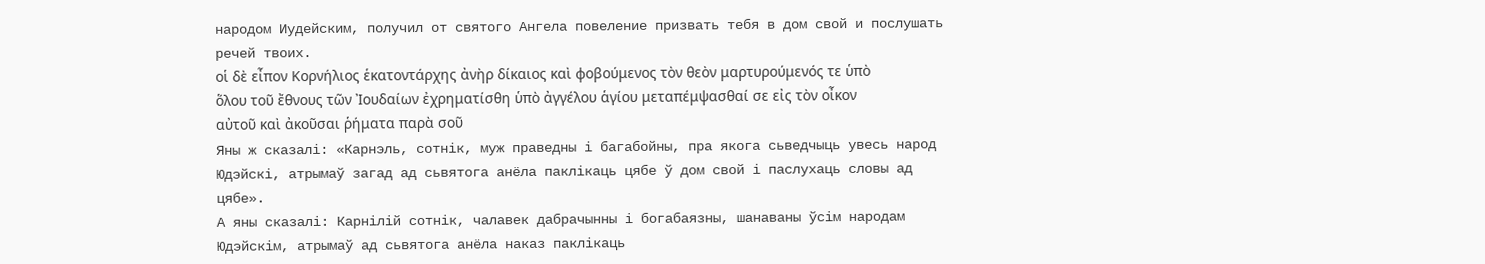народом Иудейским, получил от святого Ангела повеление призвать тебя в дом свой и послушать речей твоих.
οἱ δὲ εἶπον Κορνήλιος ἑκατοντάρχης ἀνὴρ δίκαιος καὶ φοβούμενος τὸν θεὸν μαρτυρούμενός τε ὑπὸ ὅλου τοῦ ἔθνους τῶν Ἰουδαίων ἐχρηματίσθη ὑπὸ ἀγγέλου ἁγίου μεταπέμψασθαί σε εἰς τὸν οἶκον αὐτοῦ καὶ ἀκοῦσαι ῥήματα παρὰ σοῦ
Яны ж сказалі: «Карнэль, сотнік, муж праведны і багабойны, пра якога сьведчыць увесь народ Юдэйскі, атрымаў загад ад сьвятога анёла паклікаць цябе ў дом свой і паслухаць словы ад цябе».
А яны сказалі: Карнілій сотнік, чалавек дабрачынны і богабаязны, шанаваны ўсім народам Юдэйскім, атрымаў ад сьвятога анёла наказ паклікаць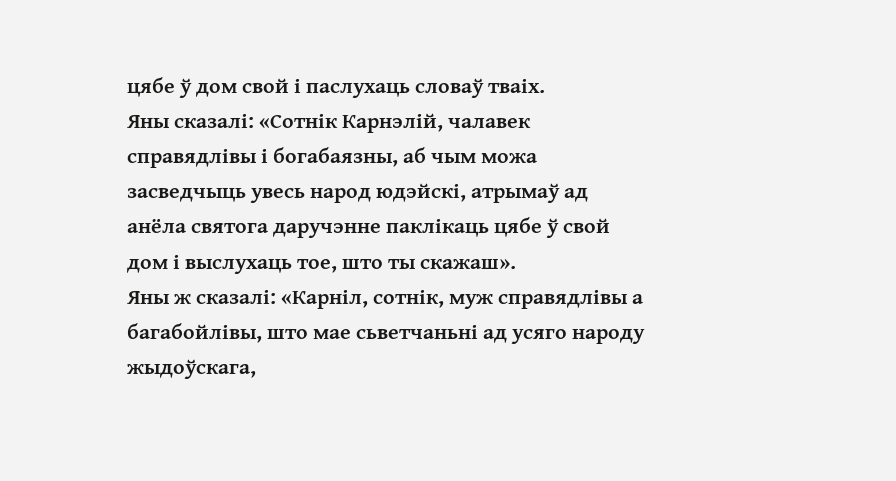цябе ў дом свой і паслухаць словаў тваіх.
Яны сказалі: «Сотнік Карнэлій, чалавек справядлівы і богабаязны, аб чым можа засведчыць увесь народ юдэйскі, атрымаў ад анёла святога даручэнне паклікаць цябе ў свой дом і выслухаць тое, што ты скажаш».
Яны ж сказалі: «Карніл, сотнік, муж справядлівы а багабойлівы, што мае сьветчаньні ад усяго народу жыдоўскага,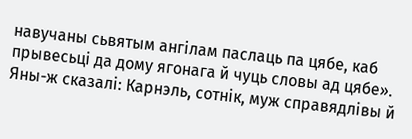навучаны сьвятым ангілам паслаць па цябе, каб прывесьці да дому ягонага й чуць словы ад цябе».
Яны-ж сказалі: Карнэль, сотнік, муж справядлівы й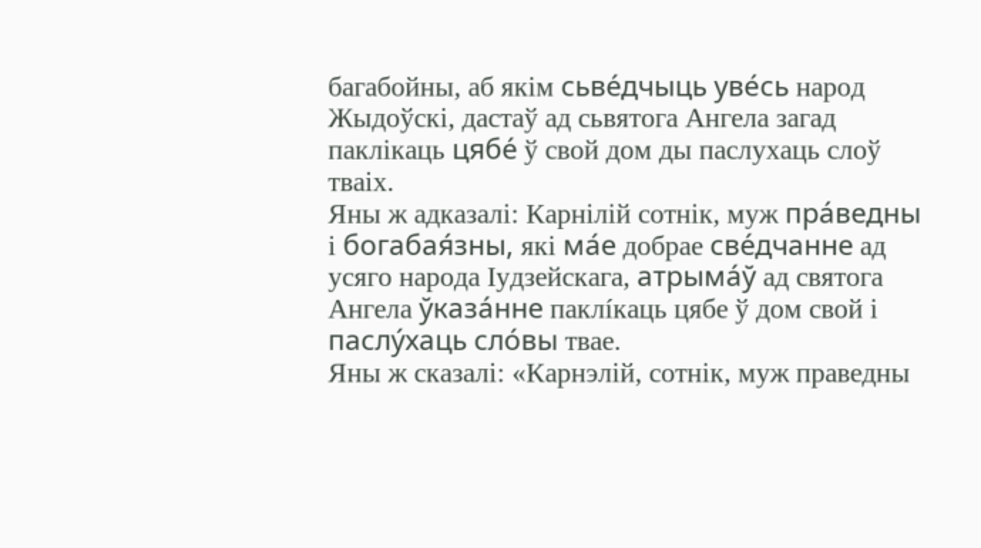багабойны, аб якім сьве́дчыць уве́сь народ Жыдоўскі, дастаў ад сьвятога Ангела загад паклікаць цябе́ ў свой дом ды паслухаць слоў тваіх.
Яны ж адказалі: Карнілій сотнік, муж пра́ведны і богабая́зны, які ма́е добрае све́дчанне ад усяго народа Іудзейскага, атрыма́ў ад святога Ангела ўказа́нне паклíкаць цябе ў дом свой і паслу́хаць сло́вы твае.
Яны ж сказалі: «Карнэлій, сотнік, муж праведны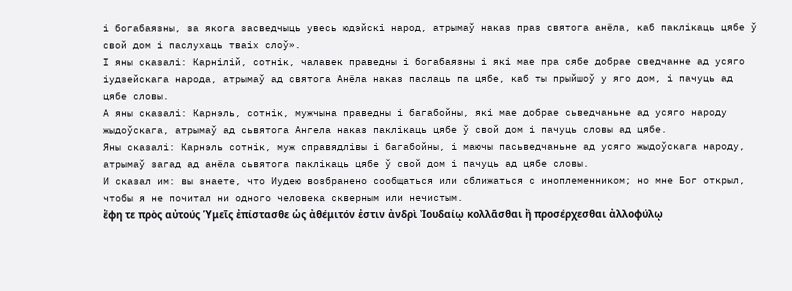і богабаязны, за якога засведчыць увесь юдэйскі народ, атрымаў наказ праз святога анёла, каб паклікаць цябе ў свой дом і паслухаць тваіх слоў».
І яны сказалі: Карнілій, сотнік, чалавек праведны і богабаязны і які мае пра сябе добрае сведчанне ад усяго іудзейскага народа, атрымаў ад святога Анёла наказ паслаць па цябе, каб ты прыйшоў у яго дом, і пачуць ад цябе словы.
А яны сказалі: Карнэль, сотнік, мужчына праведны і багабойны, які мае добрае сьведчаньне ад усяго народу жыдоўскага, атрымаў ад сьвятога Ангела наказ паклікаць цябе ў свой дом і пачуць словы ад цябе.
Яны сказалі: Карнэль сотнік, муж справядлівы і багабойны, і маючы пасьведчаньне ад усяго жыдоўскага народу, атрымаў загад ад анёла сьвятога паклікаць цябе ў свой дом і пачуць ад цябе словы.
И сказал им: вы знаете, что Иудею возбранено сообщаться или сближаться с иноплеменником; но мне Бог открыл, чтобы я не почитал ни одного человека скверным или нечистым.
ἔφη τε πρὸς αὐτούς Ὑμεῖς ἐπίστασθε ὡς ἀθέμιτόν ἐστιν ἀνδρὶ Ἰουδαίῳ κολλᾶσθαι ἢ προσέρχεσθαι ἀλλοφύλῳ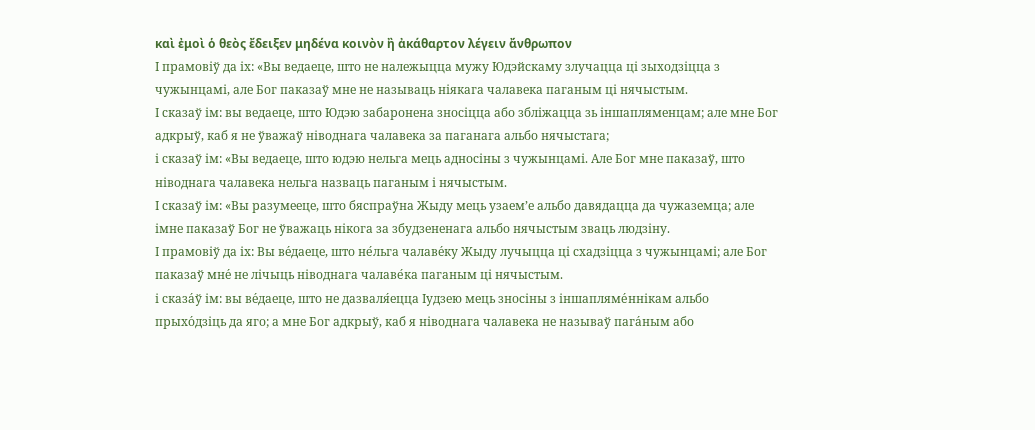καὶ ἐμοὶ ὁ θεὸς ἔδειξεν μηδένα κοινὸν ἢ ἀκάθαρτον λέγειν ἄνθρωπον
І прамовіў да іх: «Вы ведаеце, што не належыцца мужу Юдэйскаму злучацца ці зыходзіцца з чужынцамі, але Бог паказаў мне не называць ніякага чалавека паганым ці нячыстым.
І сказаў ім: вы ведаеце, што Юдэю забаронена зносіцца або збліжацца зь іншапляменцам; але мне Бог адкрыў, каб я не ўважаў ніводнага чалавека за паганага альбо нячыстага;
і сказаў ім: «Вы ведаеце, што юдэю нельга мець адносіны з чужынцамі. Але Бог мне паказаў, што ніводнага чалавека нельга назваць паганым і нячыстым.
І сказаў ім: «Вы разумееце, што бяспраўна Жыду мець узаем’е альбо давядацца да чужаземца; але імне паказаў Бог не ўважаць нікога за збудзененага альбо нячыстым зваць людзіну.
І прамовіў да іх: Вы ве́даеце, што не́льга чалаве́ку Жыду лучыцца ці схадзіцца з чужынцамі; але Бог паказаў мне́ не лічыць ніводнага чалаве́ка паганым ці нячыстым.
і сказа́ў ім: вы ве́даеце, што не дазваля́ецца Іудзею мець зносіны з іншапляме́ннікам альбо прыхо́дзіць да яго; а мне Бог адкрыў, каб я ніводнага чалавека не называў пага́ным або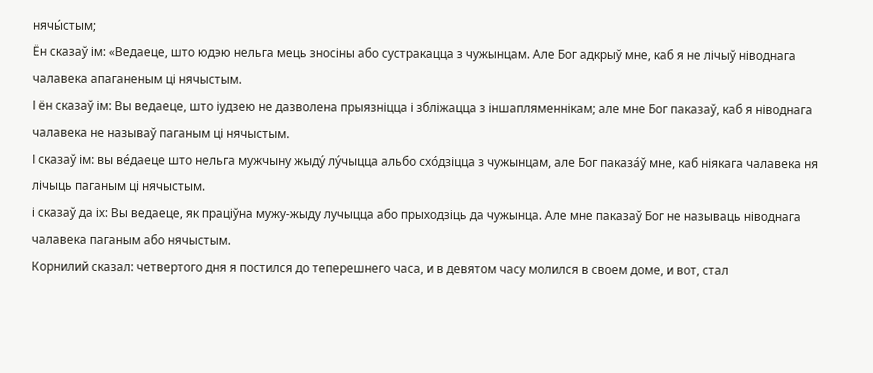нячы́стым;
Ён сказаў ім: «Ведаеце, што юдэю нельга мець зносіны або сустракацца з чужынцам. Але Бог адкрыў мне, каб я не лічыў ніводнага чалавека апаганеным ці нячыстым.
І ён сказаў ім: Вы ведаеце, што іудзею не дазволена прыязніцца і збліжацца з іншапляменнікам; але мне Бог паказаў, каб я ніводнага чалавека не называў паганым ці нячыстым.
І сказаў ім: вы ве́даеце што нельга мужчыну жыду́ лу́чыцца альбо схо́дзіцца з чужынцам, але Бог паказа́ў мне, каб ніякага чалавека ня лічыць паганым ці нячыстым.
і сказаў да іх: Вы ведаеце, як праціўна мужу-жыду лучыцца або прыходзіць да чужынца. Але мне паказаў Бог не называць ніводнага чалавека паганым або нячыстым.
Корнилий сказал: четвертого дня я постился до теперешнего часа, и в девятом часу молился в своем доме, и вот, стал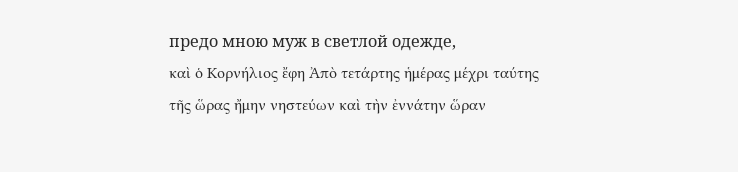предо мною муж в светлой одежде,
καὶ ὁ Κορνήλιος ἔφη Ἀπὸ τετάρτης ἡμέρας μέχρι ταύτης τῆς ὥρας ἤμην νηστεύων καὶ τὴν ἐννάτην ὥραν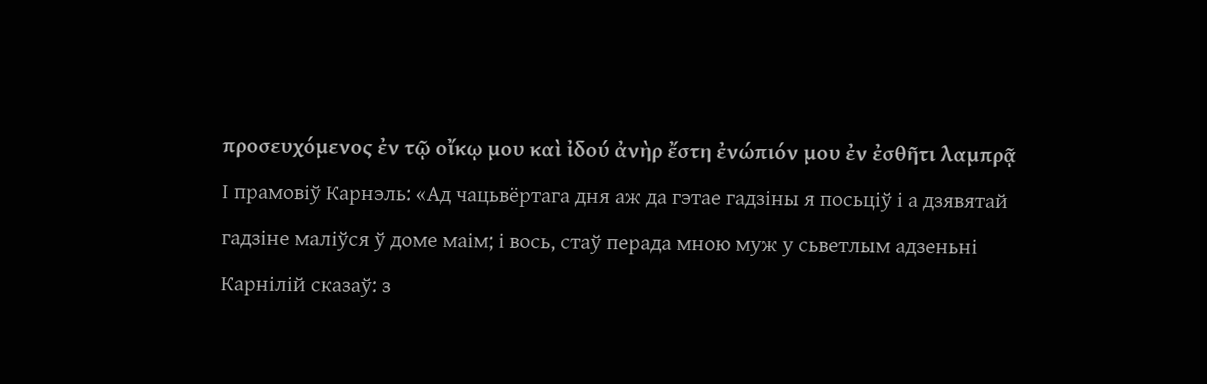προσευχόμενος ἐν τῷ οἴκῳ μου καὶ ἰδού ἀνὴρ ἔστη ἐνώπιόν μου ἐν ἐσθῆτι λαμπρᾷ
І прамовіў Карнэль: «Ад чацьвёртага дня аж да гэтае гадзіны я посьціў і а дзявятай гадзіне маліўся ў доме маім; і вось, стаў перада мною муж у сьветлым адзеньні
Карнілій сказаў: з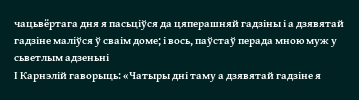чацьвёртага дня я пасьціўся да цяперашняй гадзіны і а дзявятай гадзіне маліўся ў сваім доме; і вось, паўстаў перада мною муж у сьветлым адзеньні
І Карнэлій гаворыць: «Чатыры дні таму а дзявятай гадзіне я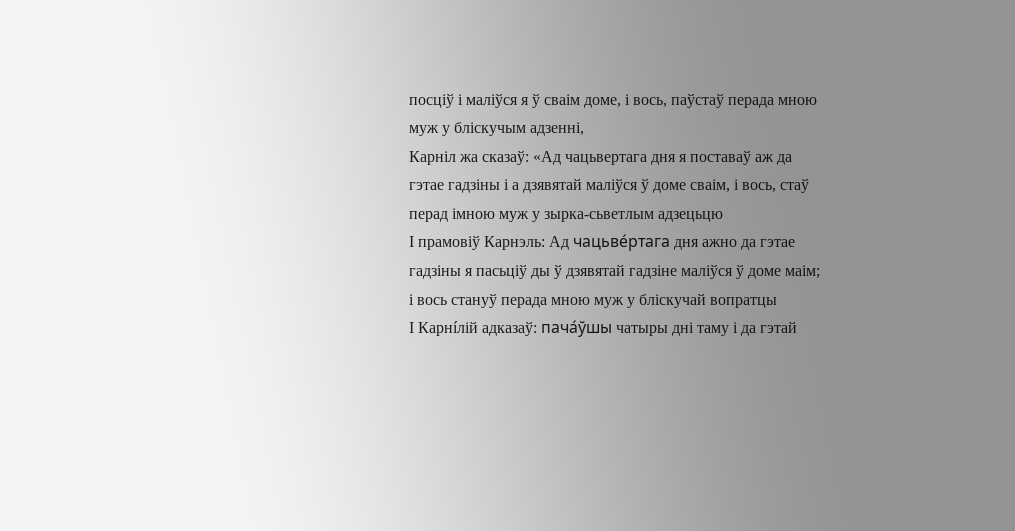посціў і маліўся я ў сваім доме, і вось, паўстаў перада мною муж у бліскучым адзенні,
Карніл жа сказаў: «Ад чацьвертага дня я поставаў аж да гэтае гадзіны і а дзявятай маліўся ў доме сваім, і вось, стаў перад імною муж у зырка-сьветлым адзецьцю
І прамовіў Карнэль: Ад чацьве́ртага дня ажно да гэтае гадзіны я пасьціў ды ў дзявятай гадзіне маліўся ў доме маім; і вось стануў перада мною муж у бліскучай вопратцы
І Карнíлій адказаў: пача́ўшы чатыры дні таму і да гэтай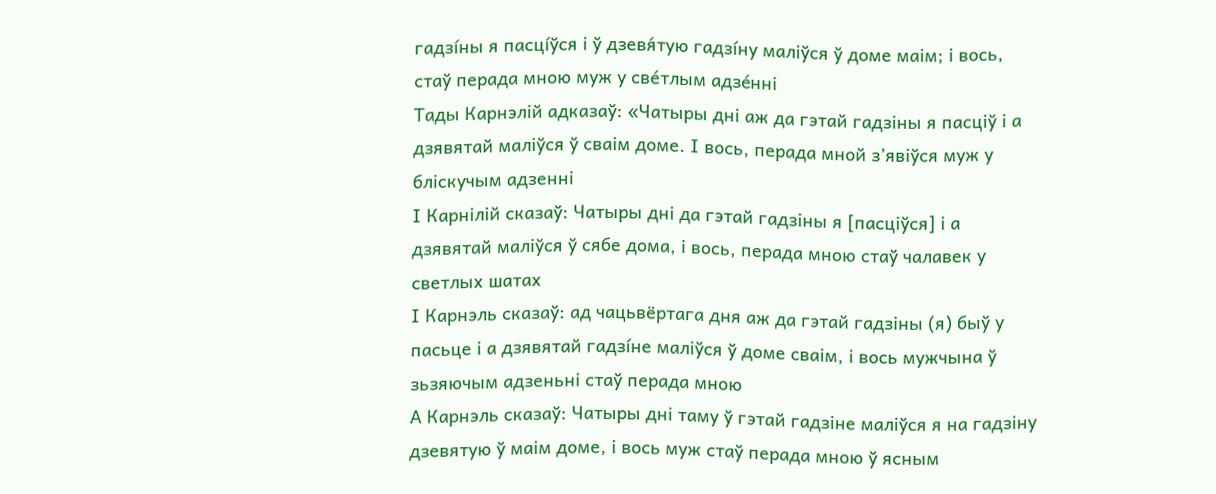гадзíны я пасцíўся і ў дзевя́тую гадзíну маліўся ў доме маім; і вось, стаў перада мною муж у све́тлым адзе́нні
Тады Карнэлій адказаў: «Чатыры дні аж да гэтай гадзіны я пасціў і а дзявятай маліўся ў сваім доме. І вось, перада мной з’явіўся муж у бліскучым адзенні
І Карнілій сказаў: Чатыры дні да гэтай гадзіны я [пасціўся] і а дзявятай маліўся ў сябе дома, і вось, перада мною стаў чалавек у светлых шатах
І Карнэль сказаў: ад чацьвёртага дня аж да гэтай гадзіны (я) быў у пасьце і а дзявятай гадзíне маліўся ў доме сваім, і вось мужчына ў зьзяючым адзеньні стаў перада мною
А Карнэль сказаў: Чатыры дні таму ў гэтай гадзіне маліўся я на гадзіну дзевятую ў маім доме, і вось муж стаў перада мною ў ясным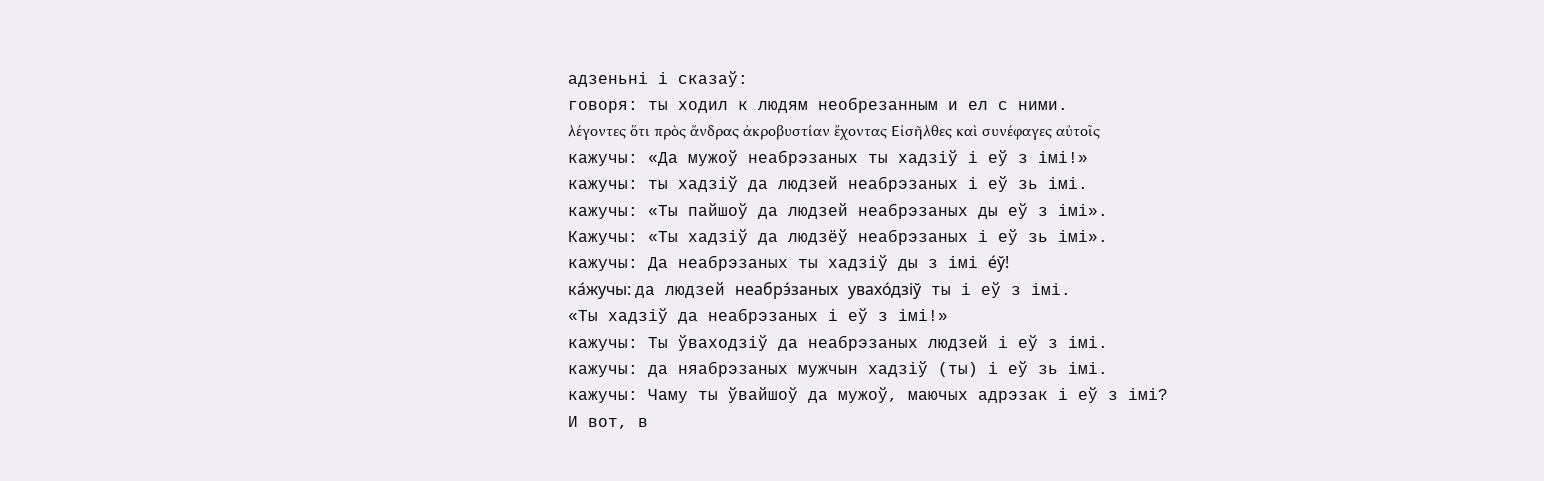адзеньні і сказаў:
говоря: ты ходил к людям необрезанным и ел с ними.
λέγοντες ὅτι πρὸς ἄνδρας ἀκροβυστίαν ἔχοντας Εἰσῆλθες καὶ συνέφαγες αὐτοῖς
кажучы: «Да мужоў неабрэзаных ты хадзіў і еў з імі!»
кажучы: ты хадзіў да людзей неабрэзаных і еў зь імі.
кажучы: «Ты пайшоў да людзей неабрэзаных ды еў з імі».
Кажучы: «Ты хадзіў да людзёў неабрэзаных і еў зь імі».
кажучы: Да неабрэзаных ты хадзіў ды з імі е́ў!
ка́жучы: да людзей неабрэ́заных увахо́дзіў ты і еў з імі.
«Ты хадзіў да неабрэзаных і еў з імі!»
кажучы: Ты ўваходзіў да неабрэзаных людзей і еў з імі.
кажучы: да няабрэзаных мужчын хадзіў (ты) і еў зь імі.
кажучы: Чаму ты ўвайшоў да мужоў, маючых адрэзак і еў з імі?
И вот, в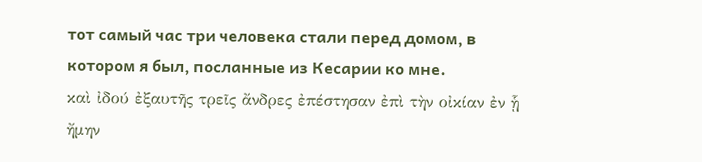тот самый час три человека стали перед домом, в котором я был, посланные из Кесарии ко мне.
καὶ ἰδού ἐξαυτῆς τρεῖς ἄνδρες ἐπέστησαν ἐπὶ τὴν οἰκίαν ἐν ᾗ ἤμην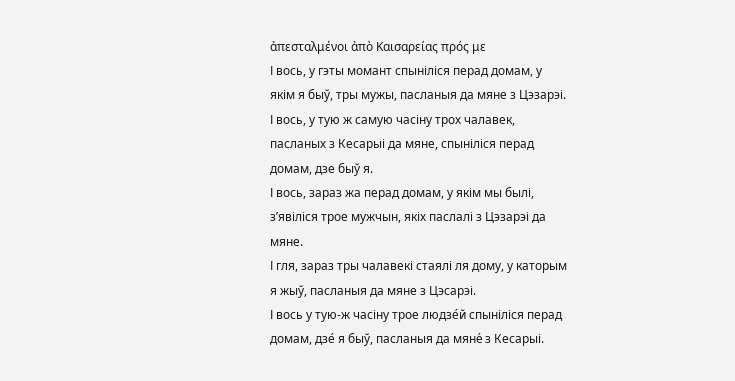ἀπεσταλμένοι ἀπὸ Καισαρείας πρός με
І вось, у гэты момант спыніліся перад домам, у якім я быў, тры мужы, пасланыя да мяне з Цэзарэі.
І вось, у тую ж самую часіну трох чалавек, пасланых з Кесарыі да мяне, спыніліся перад домам, дзе быў я.
І вось, зараз жа перад домам, у якім мы былі, з’явіліся трое мужчын, якіх паслалі з Цэзарэі да мяне.
І гля, зараз тры чалавекі стаялі ля дому, у каторым я жыў, пасланыя да мяне з Цэсарэі.
І вось у тую-ж часіну трое людзе́й спыніліся перад домам, дзе́ я быў, пасланыя да мяне́ з Кесарыі.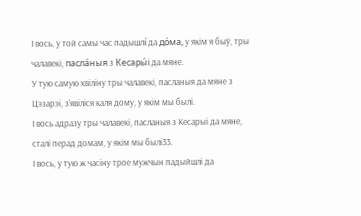І вось, у той самы час падышлí да до́ма, у якім я быў, тры чалавекі, пасла́ныя з Кесары́і да мяне.
У тую самую хвіліну тры чалавекі, пасланыя да мяне з Цэзарэі, з’явіліся каля дому, у якім мы былі.
І вось адразу тры чалавекі, пасланыя з Кесарыі да мяне, сталі перад домам, у якім мы былі33.
І вось, у тую ж часіну трое мужчын падыйшлі да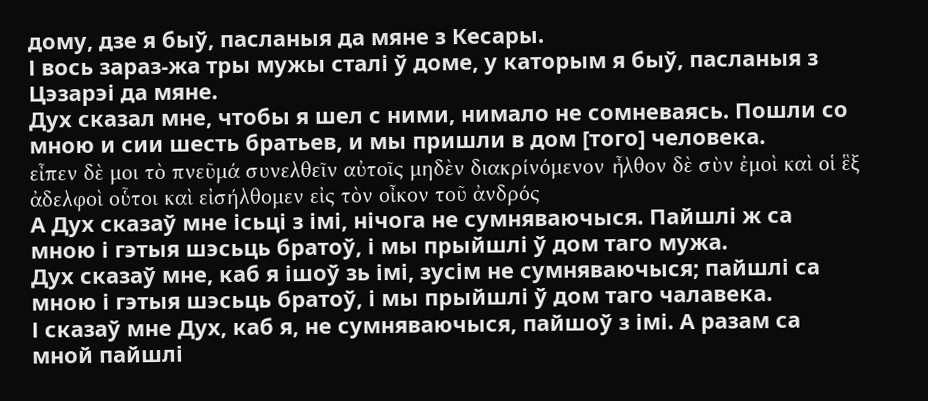дому, дзе я быў, пасланыя да мяне з Кесары.
І вось зараз-жа тры мужы сталі ў доме, у каторым я быў, пасланыя з Цэзарэі да мяне.
Дух сказал мне, чтобы я шел с ними, нимало не сомневаясь. Пошли со мною и сии шесть братьев, и мы пришли в дом [того] человека.
εἶπεν δὲ μοι τὸ πνεῦμά συνελθεῖν αὐτοῖς μηδὲν διακρίνόμενον ἦλθον δὲ σὺν ἐμοὶ καὶ οἱ ἓξ ἀδελφοὶ οὗτοι καὶ εἰσήλθομεν εἰς τὸν οἶκον τοῦ ἀνδρός
А Дух сказаў мне ісьці з імі, нічога не сумняваючыся. Пайшлі ж са мною і гэтыя шэсьць братоў, і мы прыйшлі ў дом таго мужа.
Дух сказаў мне, каб я ішоў зь імі, зусім не сумняваючыся; пайшлі са мною і гэтыя шэсьць братоў, і мы прыйшлі ў дом таго чалавека.
І сказаў мне Дух, каб я, не сумняваючыся, пайшоў з імі. А разам са мной пайшлі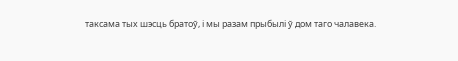таксама тых шэсць братоў, і мы разам прыбылі ў дом таго чалавека.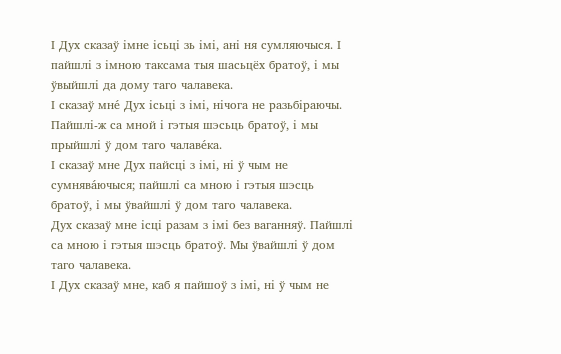І Дух сказаў імне ісьці зь імі, ані ня сумляючыся. І пайшлі з імною таксама тыя шасьцёх братоў, і мы ўвыйшлі да дому таго чалавека.
І сказаў мне́ Дух ісьці з імі, нічога не разьбіраючы. Пайшлі-ж са мной і гэтыя шэсьць братоў, і мы прыйшлі ў дом таго чалаве́ка.
І сказаў мне Дух пайсці з імі, ні ў чым не сумнява́ючыся; пайшлі са мною і гэтыя шэсць братоў, і мы ўвайшлі ў дом таго чалавека.
Дух сказаў мне ісці разам з імі без ваганняў. Пайшлі са мною і гэтыя шэсць братоў. Мы ўвайшлі ў дом таго чалавека.
І Дух сказаў мне, каб я пайшоў з імі, ні ў чым не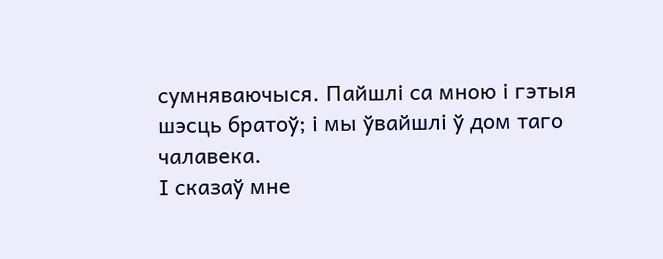сумняваючыся. Пайшлі са мною і гэтыя шэсць братоў; і мы ўвайшлі ў дом таго чалавека.
І сказаў мне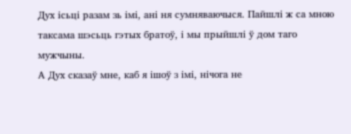Дух ісьці разам зь імі, ані ня сумняваючыся. Пайшлі ж са мною таксама шэсьць гэтых братоў, і мы прыйшлі ў дом таго мужчыны.
А Дух сказаў мне, каб я ішоў з імі, нічога не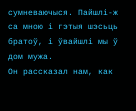сумневаючыся. Пайшлі-ж са мною і гэтыя шэсьць братоў, і ўвайшлі мы ў дом мужа.
Он рассказал нам, как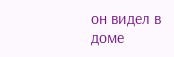он видел в доме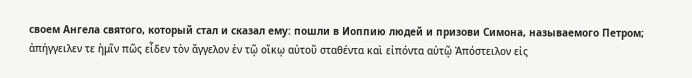своем Ангела святого, который стал и сказал ему: пошли в Иоппию людей и призови Симона, называемого Петром;
ἀπήγγειλεν τε ἡμῖν πῶς εἶδεν τὸν ἄγγελον ἐν τῷ οἴκῳ αὐτοῦ σταθέντα καὶ εἰπόντα αὐτῷ Ἀπόστειλον εἰς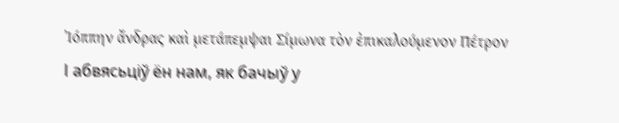Ἰόππην ἄνδρας καὶ μετάπεμψαι Σίμωνα τὸν ἐπικαλούμενον Πέτρον
І абвясьціў ён нам, як бачыў у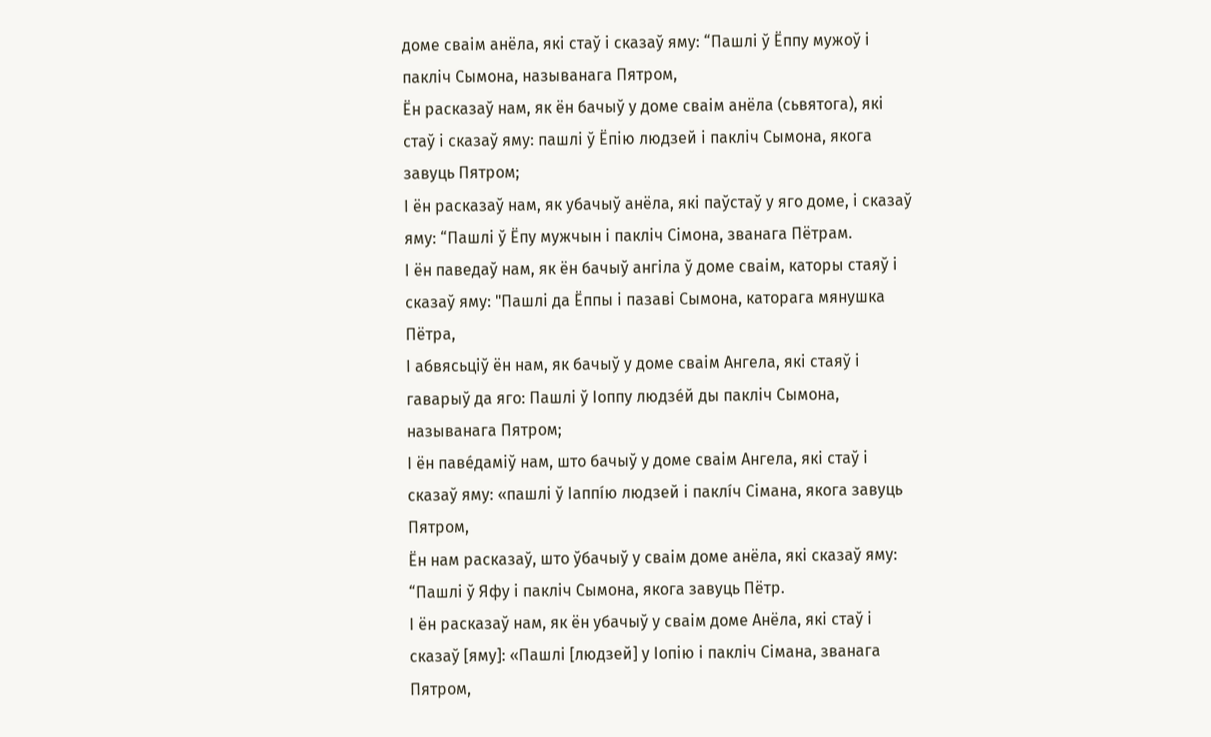доме сваім анёла, які стаў і сказаў яму: “Пашлі ў Ёппу мужоў і пакліч Сымона, называнага Пятром,
Ён расказаў нам, як ён бачыў у доме сваім анёла (сьвятога), які стаў і сказаў яму: пашлі ў Ёпію людзей і пакліч Сымона, якога завуць Пятром;
І ён расказаў нам, як убачыў анёла, які паўстаў у яго доме, і сказаў яму: “Пашлі ў Ёпу мужчын і пакліч Сімона, званага Пётрам.
І ён паведаў нам, як ён бачыў ангіла ў доме сваім, каторы стаяў і сказаў яму: "Пашлі да Ёппы і пазаві Сымона, каторага мянушка Пётра,
І абвясьціў ён нам, як бачыў у доме сваім Ангела, які стаяў і гаварыў да яго: Пашлі ў Іоппу людзе́й ды пакліч Сымона, называнага Пятром;
І ён паве́даміў нам, што бачыў у доме сваім Ангела, які стаў і сказаў яму: «пашлі ў Іаппíю людзей і паклíч Сімана, якога завуць Пятром,
Ён нам расказаў, што ўбачыў у сваім доме анёла, які сказаў яму: “Пашлі ў Яфу і пакліч Сымона, якога завуць Пётр.
І ён расказаў нам, як ён убачыў у сваім доме Анёла, які стаў і сказаў [яму]: «Пашлі [людзей] у Іопію і пакліч Сімана, званага Пятром,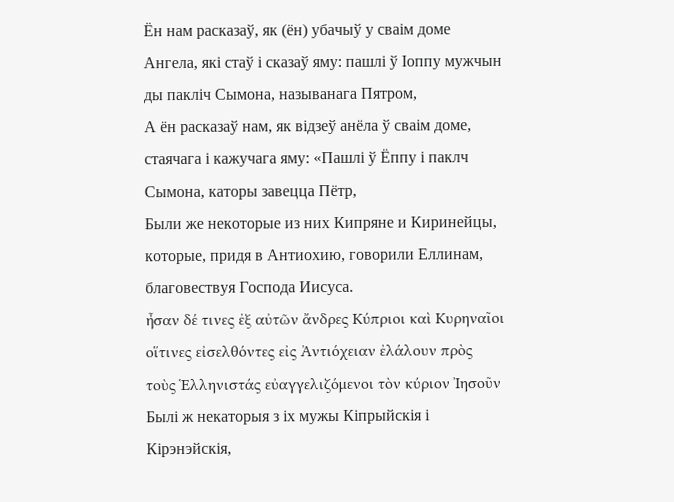Ён нам расказаў, як (ён) убачыў у сваім доме Ангела, які стаў і сказаў яму: пашлі ў Іоппу мужчын ды пакліч Сымона, называнага Пятром,
А ён расказаў нам, як відзеў анёла ў сваім доме, стаячага і кажучага яму: «Пашлі ў Ёппу і паклч Сымона, каторы завецца Пётр,
Были же некоторые из них Кипряне и Киринейцы, которые, придя в Антиохию, говорили Еллинам, благовествуя Господа Иисуса.
ἦσαν δέ τινες ἐξ αὐτῶν ἄνδρες Κύπριοι καὶ Κυρηναῖοι οἵτινες εἰσελθόντες εἰς Ἀντιόχειαν ἐλάλουν πρὸς τοὺς Ἑλληνιστάς εὐαγγελιζόμενοι τὸν κύριον Ἰησοῦν
Былі ж некаторыя з іх мужы Кіпрыйскія і Кірэнэйскія,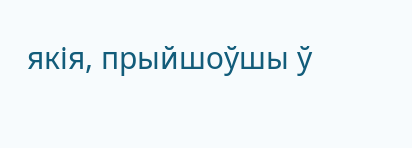якія, прыйшоўшы ў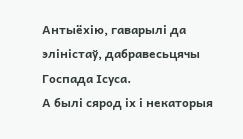Антыёхію, гаварылі да эліністаў, дабравесьцячы Госпада Ісуса.
А былі сярод іх і некаторыя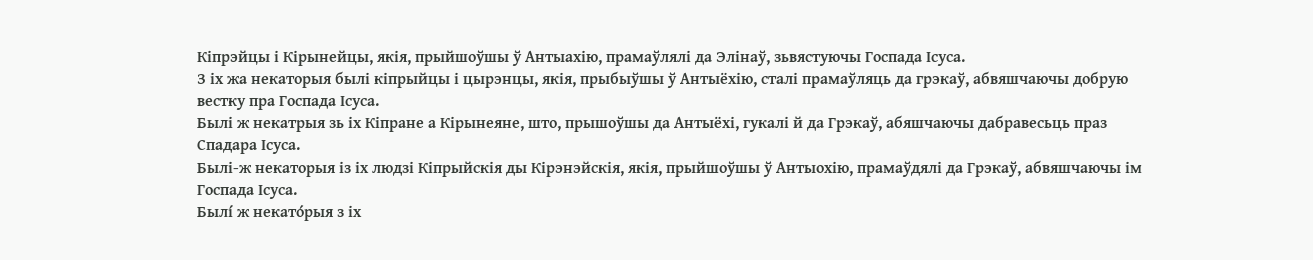Кіпрэйцы і Кірынейцы, якія, прыйшоўшы ў Антыахію, прамаўлялі да Элінаў, зьвястуючы Госпада Ісуса.
З іх жа некаторыя былі кіпрыйцы і цырэнцы, якія, прыбыўшы ў Антыёхію, сталі прамаўляць да грэкаў, абвяшчаючы добрую вестку пра Госпада Ісуса.
Былі ж некатрыя зь іх Кіпране а Кірынеяне, што, прышоўшы да Антыёхі, гукалі й да Грэкаў, абяшчаючы дабравесьць праз Спадара Ісуса.
Былі-ж некаторыя із іх людзі Кіпрыйскія ды Кірэнэйскія, якія, прыйшоўшы ў Антыохію, прамаўдялі да Грэкаў, абвяшчаючы ім Госпада Ісуса.
Былí ж некато́рыя з іх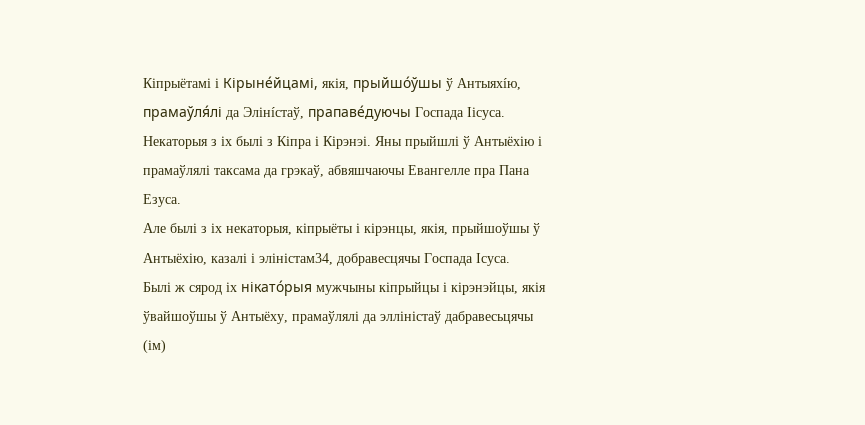Кіпрыётамі і Кірыне́йцамі, якія, прыйшо́ўшы ў Антыяхíю, прамаўля́лі да Элінíстаў, прапаве́дуючы Госпада Іісуса.
Некаторыя з іх былі з Кіпра і Кірэнэі. Яны прыйшлі ў Антыёхію і прамаўлялі таксама да грэкаў, абвяшчаючы Евангелле пра Пана Езуса.
Але былі з іх некаторыя, кіпрыёты і кірэнцы, якія, прыйшоўшы ў Антыёхію, казалі і эліністам34, добравесцячы Госпада Ісуса.
Былі ж сярод іх нікато́рыя мужчыны кіпрыйцы і кірэнэйцы, якія ўвайшоўшы ў Антыёху, прамаўлялі да элліністаў дабравесьцячы (ім)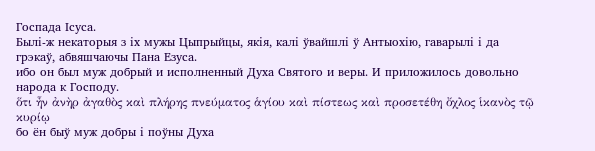Госпада Ісуса.
Былі-ж некаторыя з іх мужы Цыпрыйцы, якія, калі ўвайшлі ў Антыохію, гаварылі і да грэкаў, абвяшчаючы Пана Езуса.
ибо он был муж добрый и исполненный Духа Святого и веры. И приложилось довольно народа к Господу.
ὅτι ἦν ἀνὴρ ἀγαθὸς καὶ πλήρης πνεύματος ἁγίου καὶ πίστεως καὶ προσετέθη ὄχλος ἱκανὸς τῷ κυρίῳ
бо ён быў муж добры і поўны Духа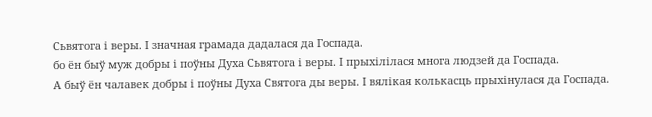Сьвятога і веры. І значная грамада дадалася да Госпада.
бо ён быў муж добры і поўны Духа Сьвятога і веры. І прыхілілася многа людзей да Госпада.
А быў ён чалавек добры і поўны Духа Святога ды веры. І вялікая колькасць прыхінулася да Госпада.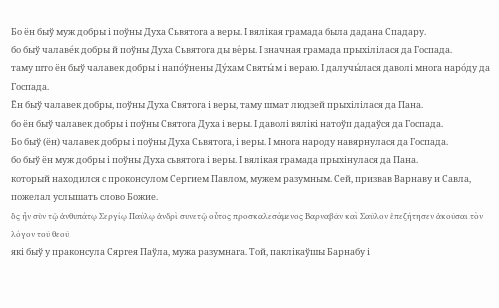Бо ён быў муж добры і поўны Духа Сьвятога а веры. І вялікая грамада была дадана Спадару.
бо быў чалаве́к добры й поўны Духа Сьвятога ды ве́ры. І значная грамада прыхілілася да Госпада.
таму што ён быў чалавек добры і напо́ўнены Ду́хам Святы́м і вераю. І далучы́лася даволі многа наро́ду да Госпада.
Ён быў чалавек добры, поўны Духа Святога і веры, таму шмат людзей прыхілілася да Пана.
бо ён быў чалавек добры і поўны Святога Духа і веры. І даволі вялікі натоўп дадаўся да Госпада.
Бо быў (ён) чалавек добры і поўны Духа Сьвятога, і веры. І многа народу навярнулася да Госпада.
бо быў ён муж добры і поўны Духа сьвятога і веры. І вялікая грамада прыхінулася да Пана.
который находился с проконсулом Сергием Павлом, мужем разумным. Сей, призвав Варнаву и Савла, пожелал услышать слово Божие.
ὃς ἦν σὺν τῷ ἀνθυπάτῳ Σεργίῳ Παύλῳ ἀνδρὶ συνετῷ οὗτος προσκαλεσάμενος Βαρναβᾶν καὶ Σαῦλον ἐπεζήτησεν ἀκοῦσαι τὸν λόγον τοῦ θεοῦ
які быў у праконсула Сяргея Паўла, мужа разумнага. Той, паклікаўшы Барнабу і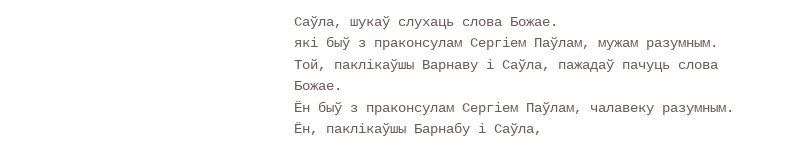Саўла, шукаў слухаць слова Божае.
які быў з праконсулам Сергіем Паўлам, мужам разумным. Той, паклікаўшы Варнаву і Саўла, пажадаў пачуць слова Божае.
Ён быў з праконсулам Сергіем Паўлам, чалавеку разумным. Ён, паклікаўшы Барнабу і Саўла,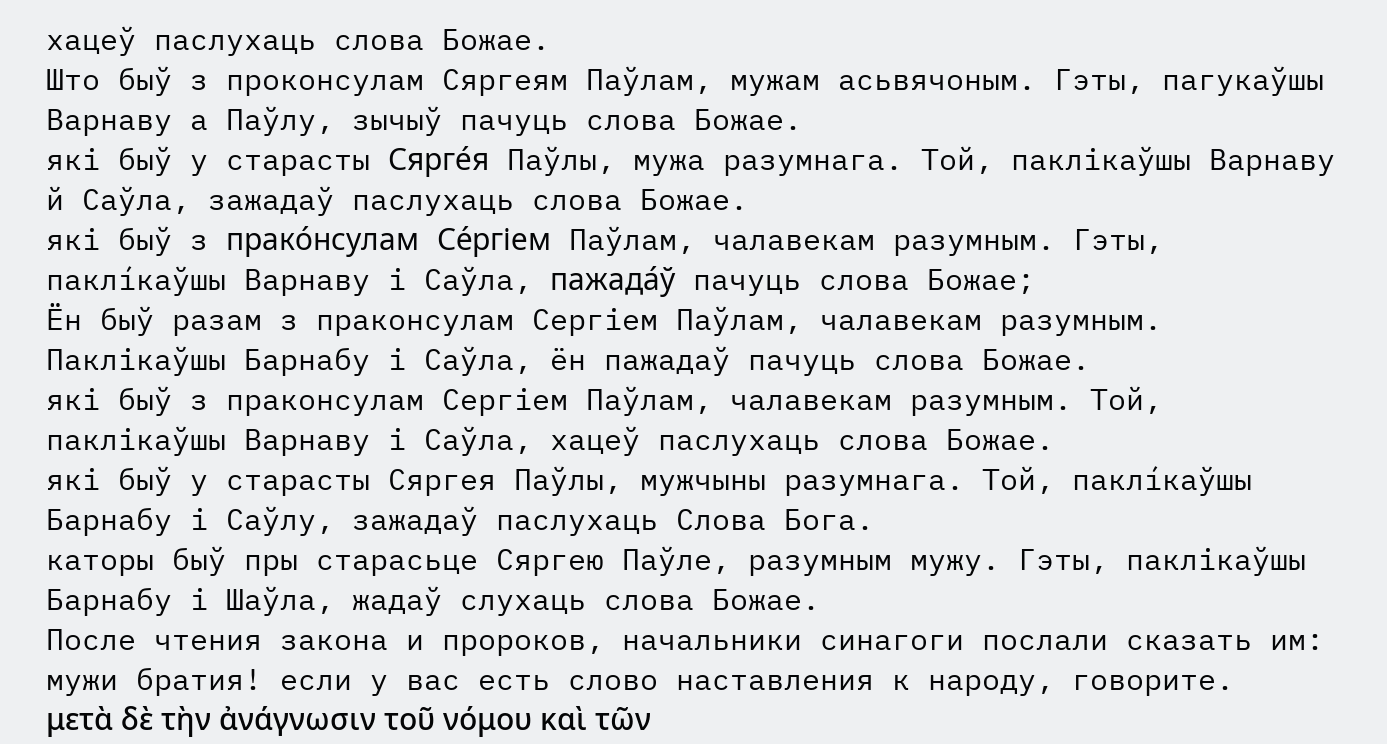хацеў паслухаць слова Божае.
Што быў з проконсулам Сяргеям Паўлам, мужам асьвячоным. Гэты, пагукаўшы Варнаву а Паўлу, зычыў пачуць слова Божае.
які быў у старасты Сярге́я Паўлы, мужа разумнага. Той, паклікаўшы Варнаву й Саўла, зажадаў паслухаць слова Божае.
які быў з прако́нсулам Се́ргіем Паўлам, чалавекам разумным. Гэты, паклíкаўшы Варнаву і Саўла, пажада́ў пачуць слова Божае;
Ён быў разам з праконсулам Сергіем Паўлам, чалавекам разумным. Паклікаўшы Барнабу і Саўла, ён пажадаў пачуць слова Божае.
які быў з праконсулам Сергіем Паўлам, чалавекам разумным. Той, паклікаўшы Варнаву і Саўла, хацеў паслухаць слова Божае.
які быў у старасты Сяргея Паўлы, мужчыны разумнага. Той, паклíкаўшы Барнабу і Саўлу, зажадаў паслухаць Слова Бога.
каторы быў пры старасьце Сяргею Паўле, разумным мужу. Гэты, паклікаўшы Барнабу і Шаўла, жадаў слухаць слова Божае.
После чтения закона и пророков, начальники синагоги послали сказать им: мужи братия! если у вас есть слово наставления к народу, говорите.
μετὰ δὲ τὴν ἀνάγνωσιν τοῦ νόμου καὶ τῶν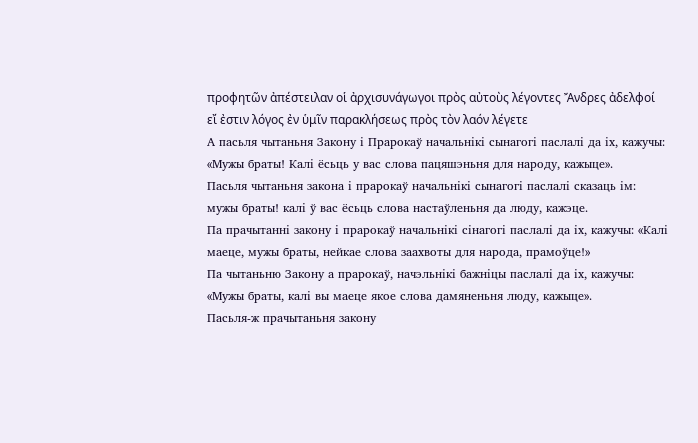προφητῶν ἀπέστειλαν οἱ ἀρχισυνάγωγοι πρὸς αὐτοὺς λέγοντες Ἄνδρες ἀδελφοί εἴ ἐστιν λόγος ἐν ὑμῖν παρακλήσεως πρὸς τὸν λαόν λέγετε
А пасьля чытаньня Закону і Прарокаў начальнікі сынагогі паслалі да іх, кажучы: «Мужы браты! Калі ёсьць у вас слова пацяшэньня для народу, кажыце».
Пасьля чытаньня закона і прарокаў начальнікі сынагогі паслалі сказаць ім: мужы браты! калі ў вас ёсьць слова настаўленьня да люду, кажэце.
Па прачытанні закону і прарокаў начальнікі сінагогі паслалі да іх, кажучы: «Калі маеце, мужы браты, нейкае слова заахвоты для народа, прамоўце!»
Па чытаньню Закону а прарокаў, начэльнікі бажніцы паслалі да іх, кажучы: «Мужы браты, калі вы маеце якое слова дамяненьня люду, кажыце».
Пасьля-ж прачытаньня закону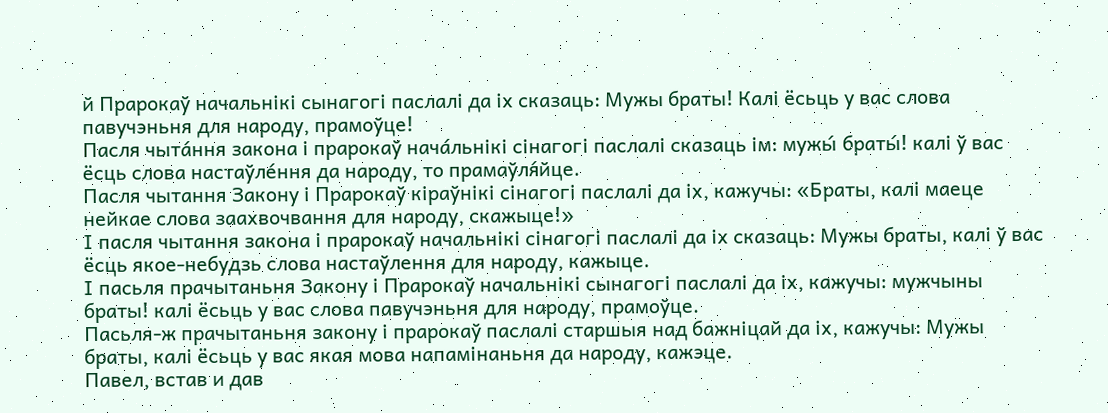й Прарокаў начальнікі сынагогі паслалі да іх сказаць: Мужы браты! Калі ёсьць у вас слова павучэньня для народу, прамоўце!
Пасля чыта́ння закона і прарокаў нача́льнікі сінагогі паслалі сказаць ім: мужы́ браты́! калі ў вас ёсць слова настаўле́ння да народу, то прамаўля́йце.
Пасля чытання Закону і Прарокаў кіраўнікі сінагогі паслалі да іх, кажучы: «Браты, калі маеце нейкае слова заахвочвання для народу, скажыце!»
І пасля чытання закона і прарокаў начальнікі сінагогі паслалі да іх сказаць: Мужы браты, калі ў вас ёсць якое-небудзь слова настаўлення для народу, кажыце.
І пасьля прачытаньня Закону і Прарокаў начальнікі сынагогі паслалі да іх, кажучы: мужчыны браты! калі ёсьць у вас слова павучэньня для народу, прамоўце.
Пасьля-ж прачытаньня закону і прарокаў паслалі старшыя над бажніцай да іх, кажучы: Мужы браты, калі ёсьць у вас якая мова напамінаньня да народу, кажэце.
Павел, встав и дав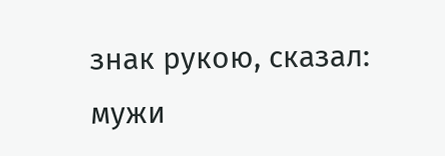знак рукою, сказал: мужи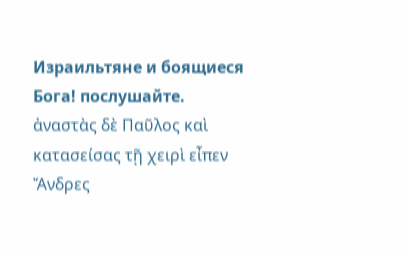Израильтяне и боящиеся Бога! послушайте.
ἀναστὰς δὲ Παῦλος καὶ κατασείσας τῇ χειρὶ εἶπεν Ἄνδρες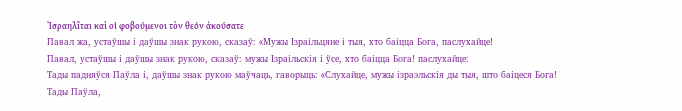Ἰσραηλῖται καὶ οἱ φοβούμενοι τὸν θεόν ἀκούσατε
Павал жа, устаўшы і даўшы знак рукою, сказаў: «Мужы Ізраільцяне і тыя, хто баіцца Бога, паслухайце!
Павал, устаўшы і даўшы знак рукою, сказаў: мужы Ізраільскія і ўсе, хто баіцца Бога! паслухайце:
Тады падняўся Паўла і, даўшы знак рукою маўчаць, гаворыць: «Слухайце, мужы ізраэльскія ды тыя, што баіцеся Бога!
Тады Паўла,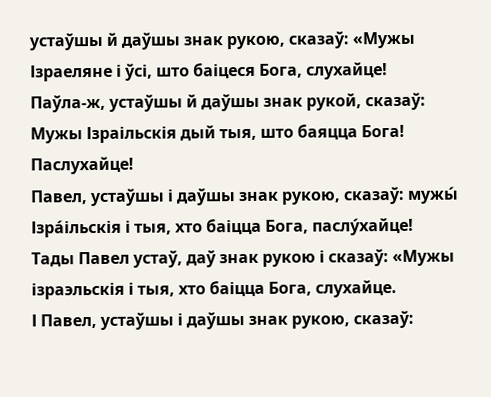устаўшы й даўшы знак рукою, сказаў: «Мужы Ізраеляне і ўсі, што баіцеся Бога, слухайце!
Паўла-ж, устаўшы й даўшы знак рукой, сказаў: Мужы Ізраільскія дый тыя, што баяцца Бога! Паслухайце!
Павел, устаўшы і даўшы знак рукою, сказаў: мужы́ Ізра́ільскія і тыя, хто баіцца Бога, паслу́хайце!
Тады Павел устаў, даў знак рукою і сказаў: «Мужы ізраэльскія і тыя, хто баіцца Бога, слухайце.
І Павел, устаўшы і даўшы знак рукою, сказаў: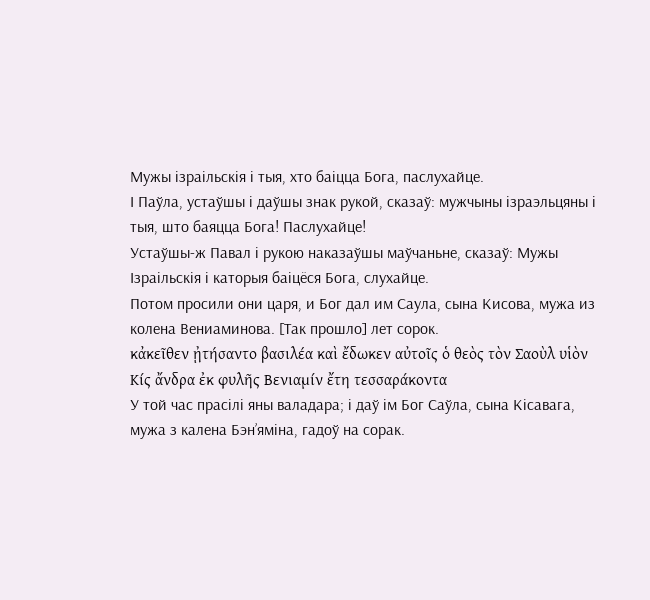Мужы ізраільскія і тыя, хто баіцца Бога, паслухайце.
І Паўла, устаўшы і даўшы знак рукой, сказаў: мужчыны ізраэльцяны і тыя, што баяцца Бога! Паслухайце!
Устаўшы-ж Павал і рукою наказаўшы маўчаньне, сказаў: Мужы Ізраільскія і каторыя баіцёся Бога, слухайце.
Потом просили они царя, и Бог дал им Саула, сына Кисова, мужа из колена Вениаминова. [Так прошло] лет сорок.
κἀκεῖθεν ᾐτήσαντο βασιλέα καὶ ἔδωκεν αὐτοῖς ὁ θεὸς τὸν Σαοὺλ υἱὸν Κίς ἄνδρα ἐκ φυλῆς Βενιαμίν ἔτη τεσσαράκοντα
У той час прасілі яны валадара; і даў ім Бог Саўла, сына Кісавага, мужа з калена Бэн’яміна, гадоў на сорак.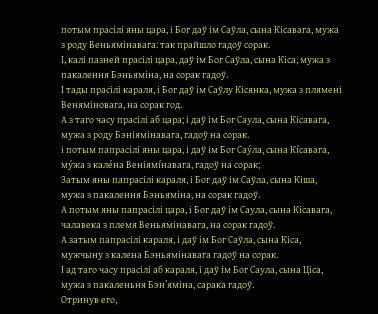потым прасілі яны цара, і Бог даў ім Саўла, сына Кісавага, мужа з роду Веньямінавага: так прайшло гадоў сорак.
І, калі пазней прасілі цара, даў ім Бог Саўла, сына Кіса, мужа з пакалення Бэньяміна, на сорак гадоў.
І тады прасілі караля, і Бог даў ім Саўлу Кісянка, мужа з плямені Веняміновага, на сорак год.
А з таго часу прасілі аб цара; і даў ім Бог Саула, сына Кісавага, мужа з роду Бэніямінавага, гадоў на сорак.
і потым папрасілі яны цара, і даў ім Бог Сау́ла, сына Кíсавага, му́жа з кале́на Веніямíнавага, гадоў на сорак;
Затым яны папрасілі караля, і Бог даў ім Саўла, сына Кіша, мужа з пакалення Бэньяміна, на сорак гадоў.
А потым яны папрасілі цара, і Бог даў ім Саула, сына Кісавага, чалавека з племя Веньямінавага, на сорак гадоў.
А затым папрасілі караля, і даў ім Бог Саўла, сына Кіса, мужчыну з калена Бэньямінавага гадоў на сорак.
І ад таго часу прасілі аб караля, і даў ім Бог Саула, сына Ціса, мужа з пакаленьня Бэн’яміна, сарака гадоў.
Отринув его,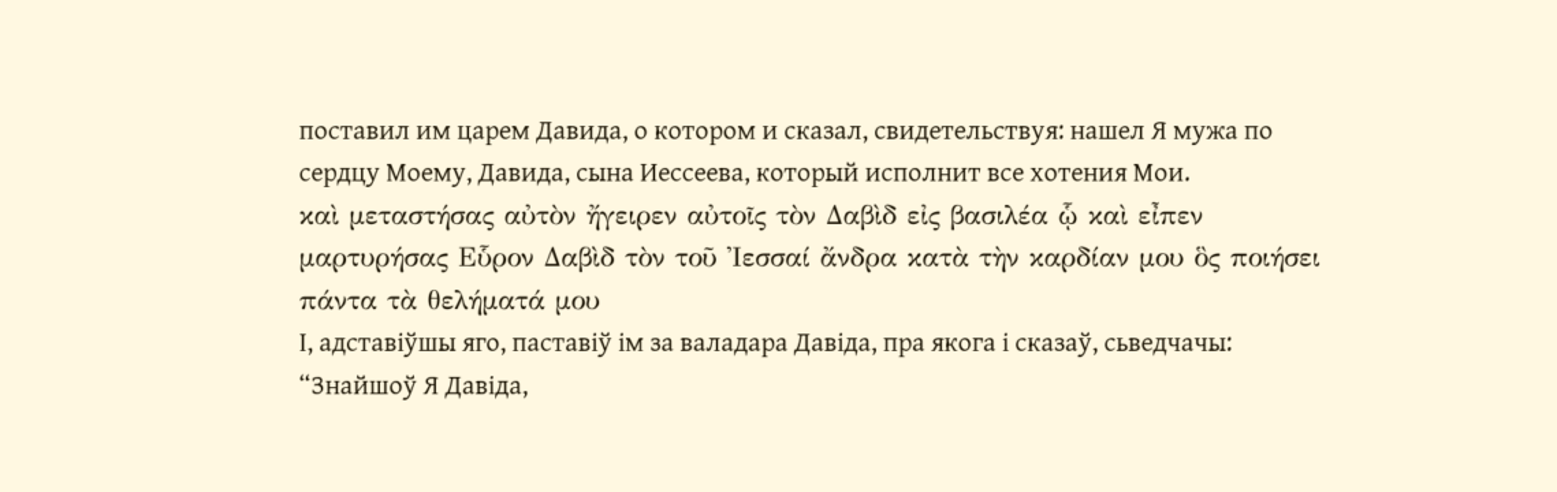поставил им царем Давида, о котором и сказал, свидетельствуя: нашел Я мужа по сердцу Моему, Давида, сына Иессеева, который исполнит все хотения Мои.
καὶ μεταστήσας αὐτὸν ἤγειρεν αὐτοῖς τὸν Δαβὶδ εἰς βασιλέα ᾧ καὶ εἶπεν μαρτυρήσας Εὗρον Δαβὶδ τὸν τοῦ Ἰεσσαί ἄνδρα κατὰ τὴν καρδίαν μου ὃς ποιήσει πάντα τὰ θελήματά μου
І, адставіўшы яго, паставіў ім за валадара Давіда, пра якога і сказаў, сьведчачы: “Знайшоў Я Давіда,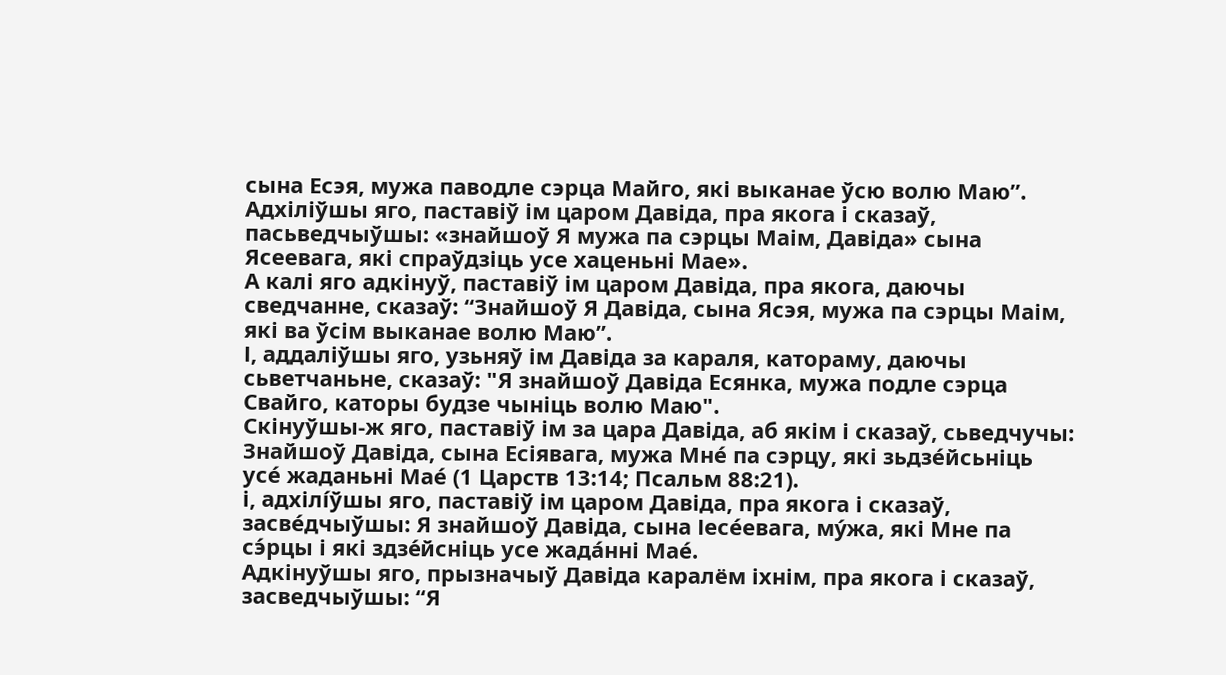сына Есэя, мужа паводле сэрца Майго, які выканае ўсю волю Маю”.
Адхіліўшы яго, паставіў ім царом Давіда, пра якога і сказаў, пасьведчыўшы: «знайшоў Я мужа па сэрцы Маім, Давіда» сына Ясеевага, які спраўдзіць усе хаценьні Мае».
А калі яго адкінуў, паставіў ім царом Давіда, пра якога, даючы сведчанне, сказаў: “Знайшоў Я Давіда, сына Ясэя, мужа па сэрцы Маім, які ва ўсім выканае волю Маю”.
І, аддаліўшы яго, узьняў ім Давіда за караля, катораму, даючы сьветчаньне, сказаў: "Я знайшоў Давіда Есянка, мужа подле сэрца Свайго, каторы будзе чыніць волю Маю".
Скінуўшы-ж яго, паставіў ім за цара Давіда, аб якім і сказаў, сьведчучы: Знайшоў Давіда, сына Есіявага, мужа Мне́ па сэрцу, які зьдзе́йсьніць усе́ жаданьні Мае́ (1 Царств 13:14; Псальм 88:21).
і, адхілíўшы яго, паставіў ім царом Давіда, пра якога і сказаў, засве́дчыўшы: Я знайшоў Давіда, сына Іесе́евага, му́жа, які Мне па сэ́рцы і які здзе́йсніць усе жада́нні Мае́.
Адкінуўшы яго, прызначыў Давіда каралём іхнім, пра якога і сказаў, засведчыўшы: “Я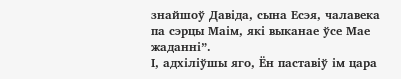знайшоў Давіда, сына Есэя, чалавека па сэрцы Маім, які выканае ўсе Мае жаданні”.
І, адхіліўшы яго, Ён паставіў ім цара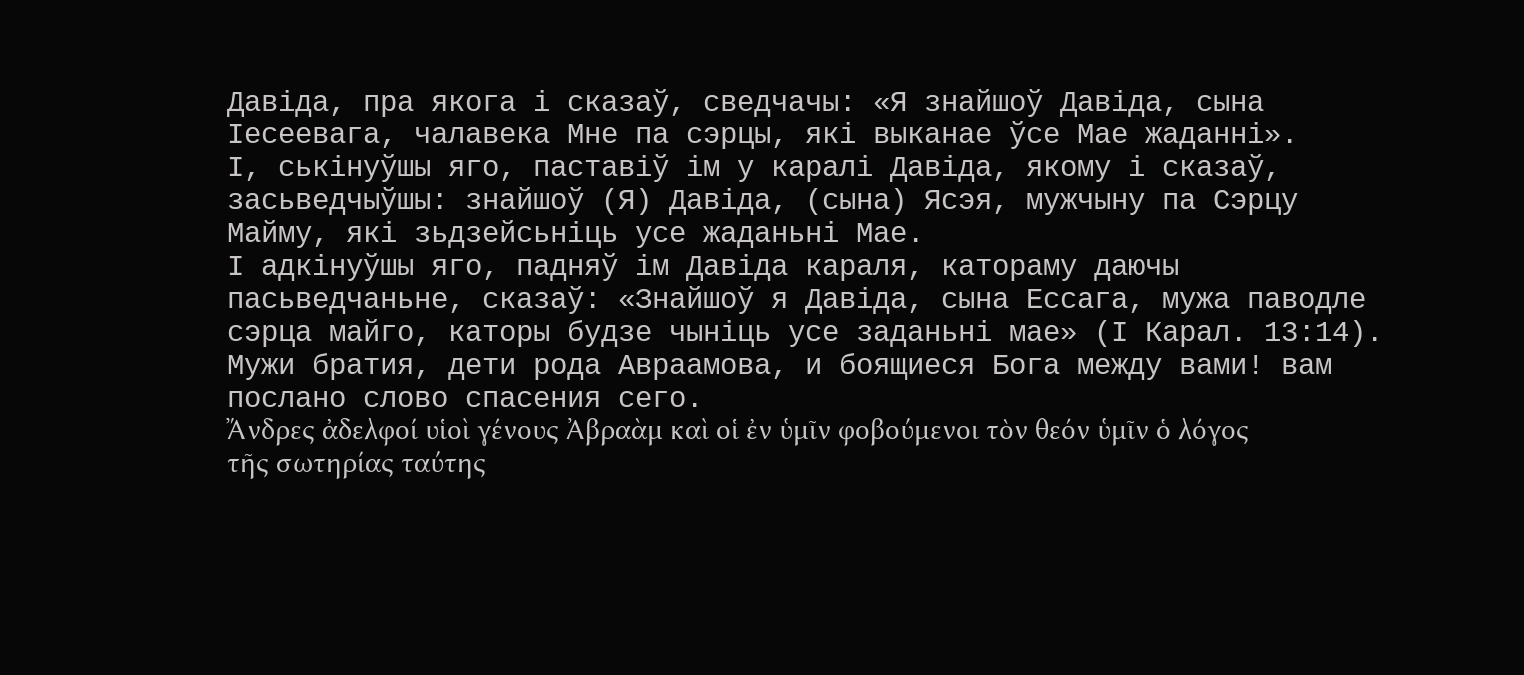Давіда, пра якога і сказаў, сведчачы: «Я знайшоў Давіда, сына Іесеевага, чалавека Мне па сэрцы, які выканае ўсе Мае жаданні».
І, ськінуўшы яго, паставіў ім у каралі Давіда, якому і сказаў, засьведчыўшы: знайшоў (Я) Давіда, (сына) Ясэя, мужчыну па Сэрцу Майму, які зьдзейсьніць усе жаданьні Мае.
І адкінуўшы яго, падняў ім Давіда караля, катораму даючы пасьведчаньне, сказаў: «Знайшоў я Давіда, сына Ессага, мужа паводле сэрца майго, каторы будзе чыніць усе заданьні мае» (І Карал. 13:14).
Мужи братия, дети рода Авраамова, и боящиеся Бога между вами! вам послано слово спасения сего.
Ἄνδρες ἀδελφοί υἱοὶ γένους Ἀβραὰμ καὶ οἱ ἐν ὑμῖν φοβούμενοι τὸν θεόν ὑμῖν ὁ λόγος τῆς σωτηρίας ταύτης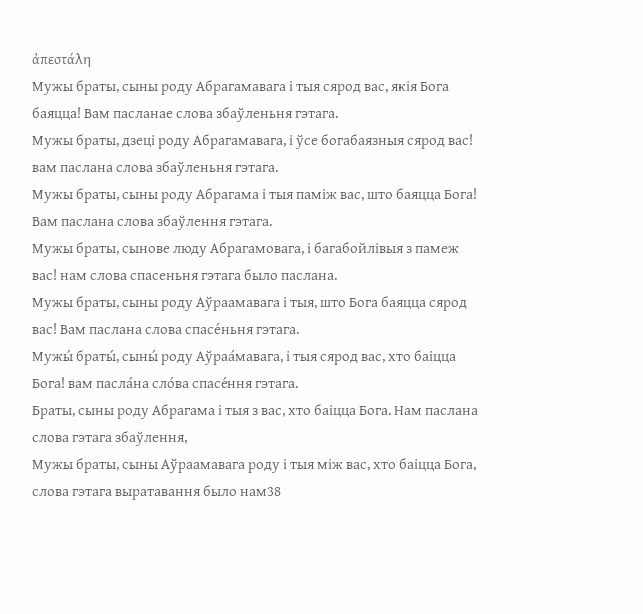ἀπεστάλη
Мужы браты, сыны роду Абрагамавага і тыя сярод вас, якія Бога баяцца! Вам пасланае слова збаўленьня гэтага.
Мужы браты, дзеці роду Абрагамавага, і ўсе богабаязныя сярод вас! вам паслана слова збаўленьня гэтага.
Мужы браты, сыны роду Абрагама і тыя паміж вас, што баяцца Бога! Вам паслана слова збаўлення гэтага.
Мужы браты, сынове люду Абрагамовага, і багабойлівыя з памеж вас! нам слова спасеньня гэтага было паслана.
Мужы браты, сыны роду Аўраамавага і тыя, што Бога баяцца сярод вас! Вам паслана слова спасе́ньня гэтага.
Мужы́ браты́, сыны́ роду Аўраа́мавага, і тыя сярод вас, хто баіцца Бога! вам пасла́на сло́ва спасе́ння гэтага.
Браты, сыны роду Абрагама і тыя з вас, хто баіцца Бога. Нам паслана слова гэтага збаўлення,
Мужы браты, сыны Аўраамавага роду і тыя між вас, хто баіцца Бога, слова гэтага выратавання было нам38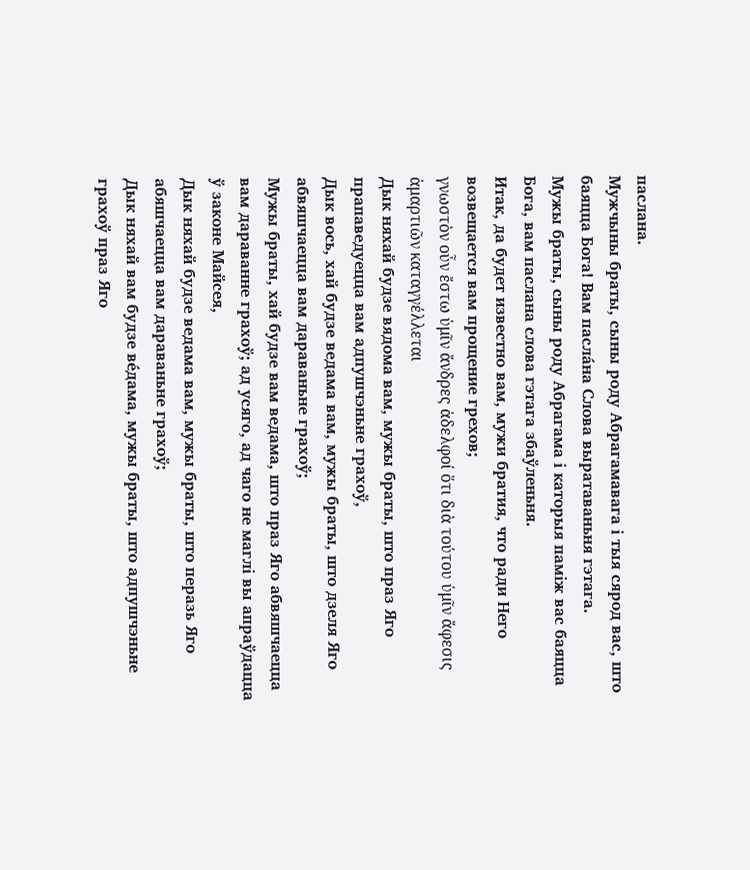паслана.
Мужчыны браты, сыны роду Абрагамавага і тыя сярод вас, што баяцца Бога! Вам пасла́на Слова выратаваньня гэтага.
Мужы браты, сыны роду Абрагама і каторыя паміж вас баяцца Бога, вам паслана слова гэтага збаўленьня.
Итак, да будет известно вам, мужи братия, что ради Него возвещается вам прощение грехов;
γνωστὸν οὖν ἔστω ὑμῖν ἄνδρες ἀδελφοί ὅτι διὰ τούτου ὑμῖν ἄφεσις ἁμαρτιῶν καταγγέλλεται
Дык няхай будзе вядома вам, мужы браты, што праз Яго прапаведуецца вам адпушчэньне грахоў,
Дык вось, хай будзе ведама вам, мужы браты, што дзеля Яго абвяшчаецца вам дараваньне грахоў;
Мужы браты, хай будзе вам ведама, што праз Яго абвяшчаецца вам дараванне грахоў; ад усяго, ад чаго не маглі вы апраўдацца ў законе Майсея,
Дык няхай будзе ведама вам, мужы браты, што перазь Яго абяшчаецца вам дараваньне грахоў;
Дык няхай вам будзе ве́дама, мужы браты, што адпушчэньне грахоў праз Яго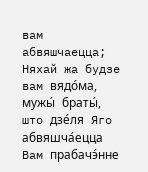вам абвяшчаецца;
Няхай жа будзе вам вядо́ма, мужы́ браты́, што дзе́ля Яго абвяшча́ецца Вам прабачэ́нне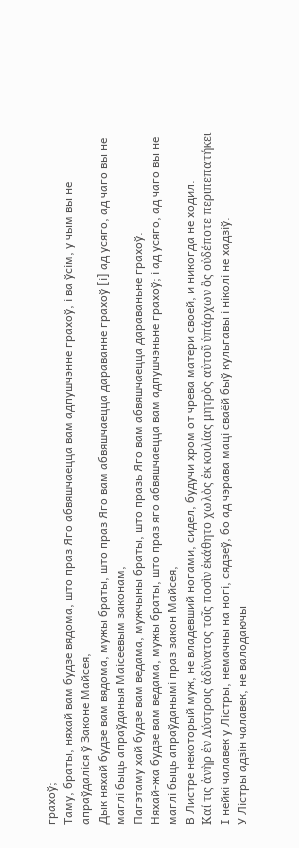грахоў;
Таму, браты, няхай вам будзе вядома, што праз Яго абвяшчаецца вам адпушчэнне грахоў, і ва ўсім, у чым вы не апраўдаліся ў Законе Майсея,
Дык няхай будзе вам вядома, мужы браты, што праз Яго вам абвяшчаецца дараванне грахоў [і] ад усяго, ад чаго вы не маглі быць апраўданыя Маісеевым законам,
Пагэтаму хай будзе вам ведама, мужчыны браты, што празь Яго вам абвяшчаецца дараваньне грахоў.
Няхай-жа будзе вам ведама, мужы браты, што праз яго абвяшчаецца вам адпушчэньне грахоў; і ад усяго, ад чаго вы не маглі быць апраўданымі праз закон Майсея,
В Листре некоторый муж, не владевший ногами, сидел, будучи хром от чрева матери своей, и никогда не ходил.
Καί τις ἀνὴρ ἐν Λύστροις ἀδύνατος τοῖς ποσὶν ἐκάθητο χωλὸς ἐκ κοιλίας μητρὸς αὐτοῦ ὑπάρχων ὃς οὐδέποτε περιπεπατήκει
І нейкі чалавек у Лістры, немачны на ногі, сядзеў, бо ад чэрава маці сваёй быў кульгавы і ніколі не хадзіў.
У Лістры адзін чалавек, не валодаючы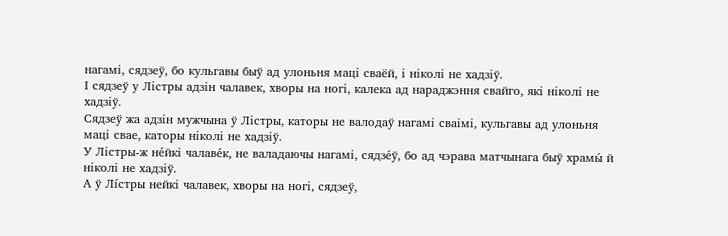нагамі, сядзеў, бо кульгавы быў ад улоньня маці сваёй, і ніколі не хадзіў.
І сядзеў у Лістры адзін чалавек, хворы на ногі, калека ад нараджэння свайго, які ніколі не хадзіў.
Сядзеў жа адзін мужчына ў Лістры, каторы не валодаў нагамі сваімі, кульгавы ад улоньня маці свае, каторы ніколі не хадзіў.
У Лістры-ж не́йкі чалаве́к, не валадаючы нагамі, сядзе́ў, бо ад чэрава матчынага быў храмы́ й ніколі не хадзіў.
А ў Лíстры нейкі чалавек, хворы на ногі, сядзеў,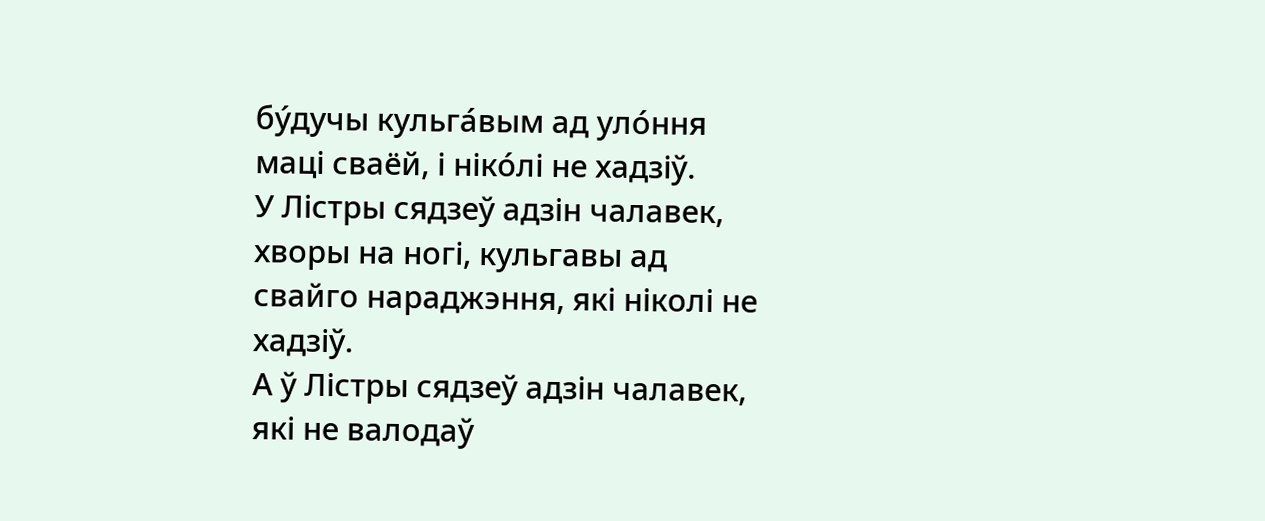бу́дучы кульга́вым ад уло́ння маці сваёй, і ніко́лі не хадзіў.
У Лістры сядзеў адзін чалавек, хворы на ногі, кульгавы ад свайго нараджэння, які ніколі не хадзіў.
А ў Лістры сядзеў адзін чалавек, які не валодаў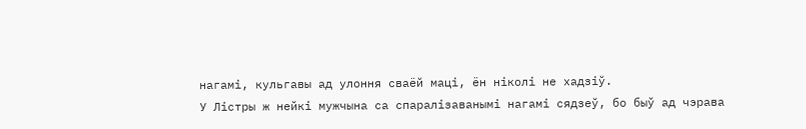нагамі, кульгавы ад улоння сваёй маці, ён ніколі не хадзіў.
У Лістры ж нейкі мужчына са спаралізаванымі нагамі сядзеў, бо быў ад чэрава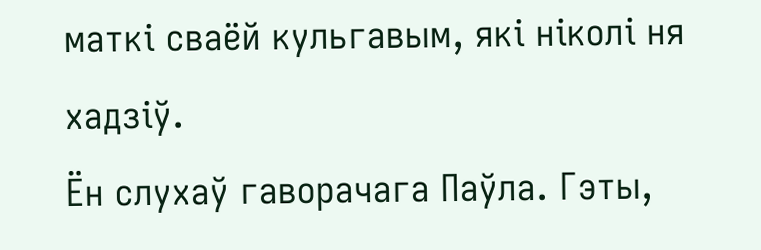маткі сваёй кульгавым, які ніколі ня хадзіў.
Ён слухаў гаворачага Паўла. Гэты,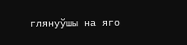глянуўшы на яго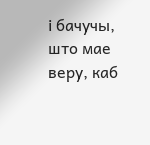і бачучы, што мае веру, каб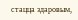стацца здаровым,